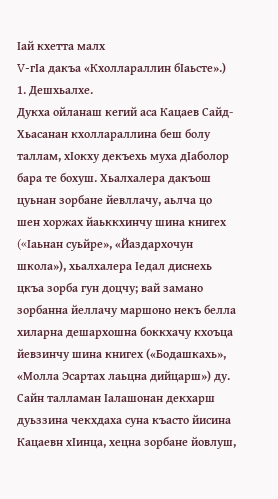Iай кхетта малх
V-гIа дакъа «Кхоллараллин бIаьсте».)
1. Дешхьалхе.
Дукха ойланаш кегий аса Кацаев Сайд-Хьасанан кхоллараллина беш болу таллам, хIокху декъехь муха дIаболор бара те бохуш. Хьалхалера дакъош цуьнан зорбане йевллачу, аьлча цо шен хоржах йаьккхинчу шина книгех («Iаьнан суьйре», «Йаздархочун школа»), хьалхалера Iедал диснехь цкъа зорба гун доцчу; вай замано зорбанна йеллачу маршоно некъ белла хиларна дешархошна боккхачу кхоъца йевзинчу шина книгех («Бодашкахь», «Молла Эсартах лаьцна дийцарш») ду. Сайн талламан Iалашонан декхарш дуьззина чекхдаха суна къасто йисина Кацаевн хIинца, хецна зорбане йовлуш,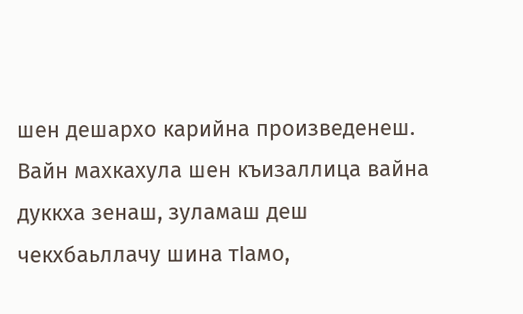шен дешархо карийна произведенеш. Вайн махкахула шен къизаллица вайна дуккха зенаш, зуламаш деш чекхбаьллачу шина тIамо,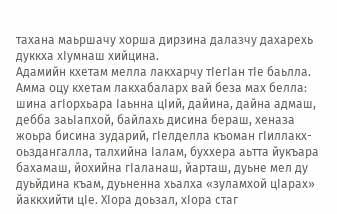тахана маьршачу хорша дирзина далазчу дахарехь дуккха хIумнаш хийцина.
Адамийн кхетам мелла лакхарчу тIегIан тIе баьлла. Амма оцу кхетам лакхабаларх вай беза мах белла: шина агIорхьара Iаьнна цIий, дайина, дайна адмаш, дебба заьIапхой, байлахь дисина бераш, хеназа жоьра бисина зударий, гIелделла къоман гIиллакх-оьздангалла, талхийна Iалам, буххера аьтта йукъара бахамаш, йохийна гIаланаш, йарташ, дуьне мел ду дуьйдина къам, дуьненна хьалха «зуламхой цIарах» йаккхийти цIе. ХIора доьзал, хIора стаг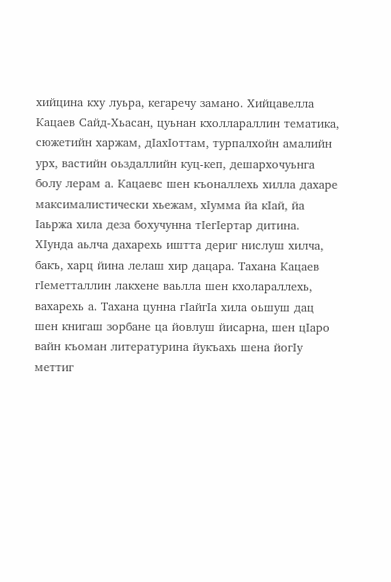хийцина кху луьра, кегаречу замано. Хийцавелла Кацаев Сайд-Хьасан, цуьнан кхоллараллин тематика, сюжетийн харжам, дIахIоттам, турпалхойн амалийн урх, вастийн оьздаллийн куц-кеп, дешархочуьнга болу лерам а. Кацаевс шен къоналлехь хилла дахаре максималистически хьежам, хIумма йа кIай, йа Iаьржа хила деза бохучунна тIегIертар дитина. ХIунда аьлча дахарехь иштта дериг нислуш хилча, бакъ, харц йина лелаш хир дацара. Тахана Кацаев гIеметталлин лакхене ваьлла шен кхолараллехь, вахарехь а. Тахана цунна гIайгIа хила оьшуш дац шен книгаш зорбане ца йовлуш йисарна, шен цIаро вайн къоман литературина йукъахь шена йогIу меттиг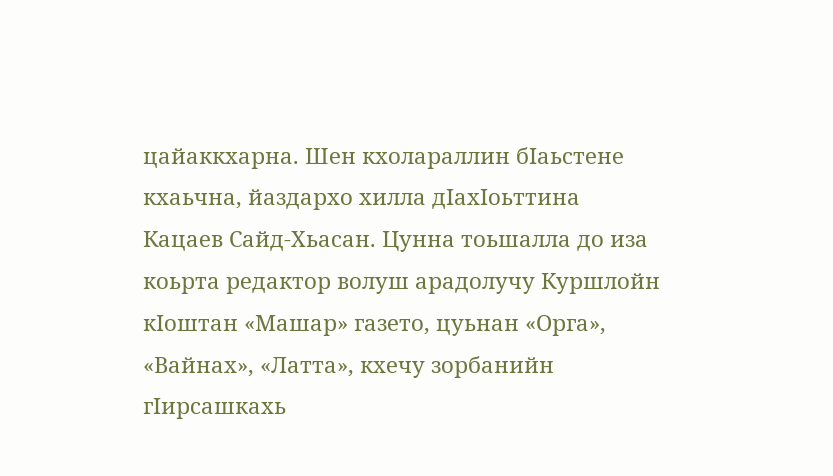цайаккхарна. Шен кхолараллин бIаьстене кхаьчна, йаздархо хилла дIахIоьттина Кацаев Сайд-Хьасан. Цунна тоьшалла до иза коьрта редактор волуш арадолучу Куршлойн кIоштан «Машар» газето, цуьнан «Орга», «Вайнах», «Латта», кхечу зорбанийн гIирсашкахь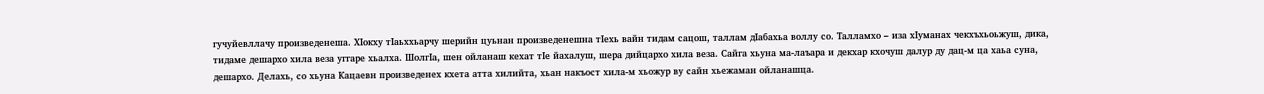гучуйевллачу произведенеша. ХIокху тIаьххьарчу шерийн цуьнан произведенешна тIехь вайн тидам сацош, таллам дIабахьа воллу со. Талламхо – иза хIуманах чекхъхьоьжуш, дика, тидаме дешархо хила веза уггаре хьалха. ШолгIа, шен ойланаш кехат тIе йахалуш, шера дийцархо хила веза. Сайга хьуна ма-лаъара и декхар кхочуш далур ду дац-м ца хаьа суна, дешархо. Делахь, со хьуна Кацаевн произведенех кхета атта хилийта, хьан накъост хила-м хьожур ву сайн хьежаман ойланашца.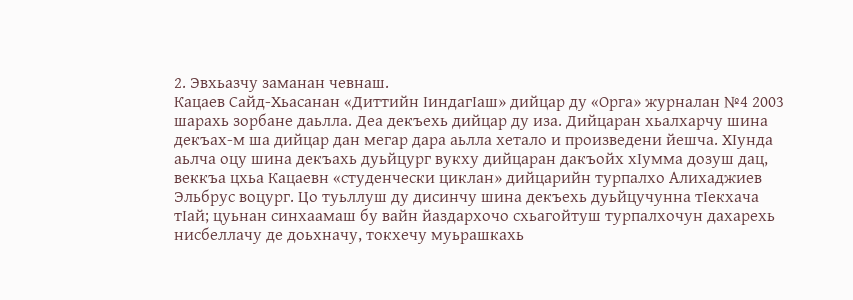2. Эвхьазчу заманан чевнаш.
Кацаев Сайд-Хьасанан «Диттийн IиндагIаш» дийцар ду «Орга» журналан №4 2003 шарахь зорбане даьлла. Деа декъехь дийцар ду иза. Дийцаран хьалхарчу шина декъах-м ша дийцар дан мегар дара аьлла хетало и произведени йешча. ХIунда аьлча оцу шина декъахь дуьйцург вукху дийцаран дакъойх хIумма дозуш дац, веккъа цхьа Кацаевн «студенчески циклан» дийцарийн турпалхо Алихаджиев Эльбрус воцург. Цо туьллуш ду дисинчу шина декъехь дуьйцучунна тIекхача тIай; цуьнан синхаамаш бу вайн йаздархочо схьагойтуш турпалхочун дахарехь нисбеллачу де доьхначу, токхечу муьрашкахь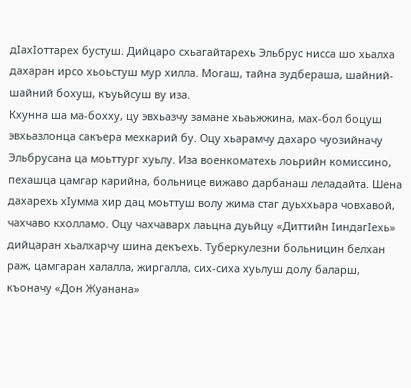дIахIоттарех бустуш. Дийцаро схьагайтарехь Эльбрус нисса шо хьалха дахаран ирсо хьоьстуш мур хилла. Могаш, тайна зудбераша, шайний-шайний бохуш, къуьйсуш ву иза.
Кхунна ша ма-бохху, цу эвхьазчу замане хьаьжжина, мах-бол боцуш эвхьазлонца сакъера мехкарий бу. Оцу хьарамчу дахаро чуозийначу Эльбрусана ца моьттург хуьлу. Иза военкоматехь лоьрийн комиссино, пехашца цамгар карийна, больнице вижаво дарбанаш леладайта. Шена дахарехь хIумма хир дац моьттуш волу жима стаг дуьххьара човхавой, чахчаво кхолламо. Оцу чахчаварх лаьцна дуьйцу «Диттийн IиндагIехь» дийцаран хьалхарчу шина декъехь. Туберкулезни больницин белхан раж, цамгаран халалла, жиргалла, сих-сиха хуьлуш долу баларш, къоначу «Дон Жуанана»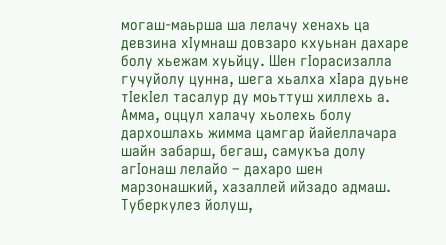могаш-маьрша ша лелачу хенахь ца девзина хIумнаш довзаро кхуьнан дахаре болу хьежам хуьйцу. Шен гIорасизалла гучуйолу цунна, шега хьалха хIара дуьне тIекIел тасалур ду моьттуш хиллехь а. Амма, оццул халачу хьолехь болу дархошлахь жимма цамгар йайеллачара шайн забарш, бегаш, самукъа долу агIонаш лелайо – дахаро шен марзонашкий, хазаллей ийзадо адмаш. Туберкулез йолуш,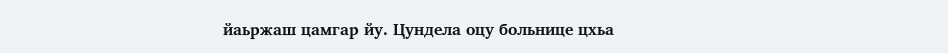йаьржаш цамгар йу. Цундела оцу больнице цхьа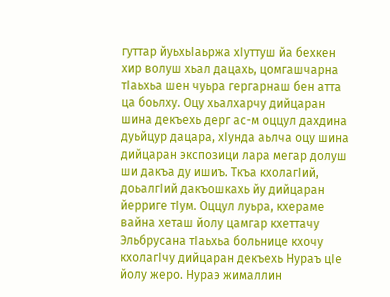гуттар йуьхьIаьржа хIуттуш йа бехкен хир волуш хьал дацахь, цомгашчарна тIаьхьа шен чуьра гергарнаш бен атта ца боьлху. Оцу хьалхарчу дийцаран шина декъехь дерг ас-м оццул дахдина дуьйцур дацара, хIунда аьлча оцу шина дийцаран экспозици лара мегар долуш ши дакъа ду ишиъ. Ткъа кхолагIий, доьалгIий дакъошкахь йу дийцаран йерриге тIум. Оццул луьра, кхераме вайна хеташ йолу цамгар кхеттачу Эльбрусана тIаьхьа больнице кхочу кхолагIчу дийцаран декъехь Нураъ цIе йолу жеро. Нураэ жималлин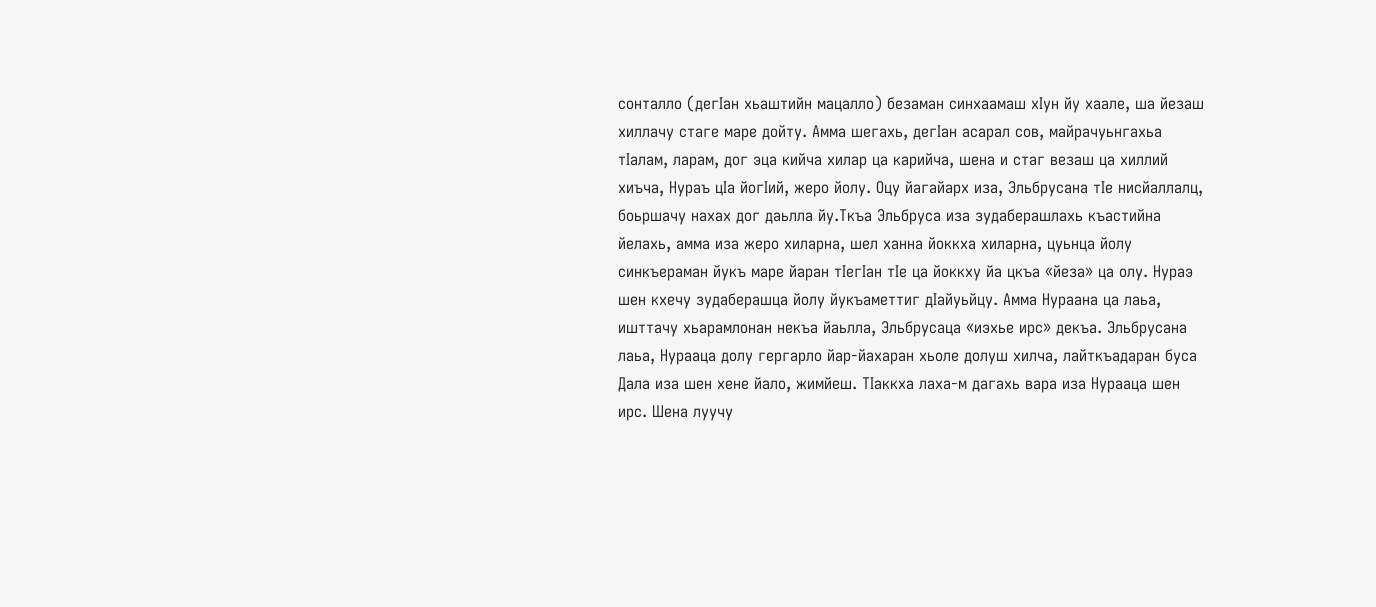сонталло (дегIан хьаштийн мацалло) безаман синхаамаш хIун йу хаале, ша йезаш хиллачу стаге маре дойту. Амма шегахь, дегIан асарал сов, майрачуьнгахьа тIалам, ларам, дог эца кийча хилар ца карийча, шена и стаг везаш ца хиллий хиъча, Нураъ цIа йогIий, жеро йолу. Оцу йагайарх иза, Эльбрусана тIе нисйаллалц, боьршачу нахах дог даьлла йу.Ткъа Эльбруса иза зудаберашлахь къастийна йелахь, амма иза жеро хиларна, шел ханна йоккха хиларна, цуьнца йолу синкъераман йукъ маре йаран тIегIан тIе ца йоккху йа цкъа «йеза» ца олу. Нураэ шен кхечу зудаберашца йолу йукъаметтиг дIайуьйцу. Амма Нураана ца лаьа, ишттачу хьарамлонан некъа йаьлла, Эльбрусаца «иэхье ирс» декъа. Эльбрусана лаьа, Нурааца долу гергарло йар-йахаран хьоле долуш хилча, лайткъадаран буса Дала иза шен хене йало, жимйеш. ТIаккха лаха-м дагахь вара иза Нурааца шен ирс. Шена луучу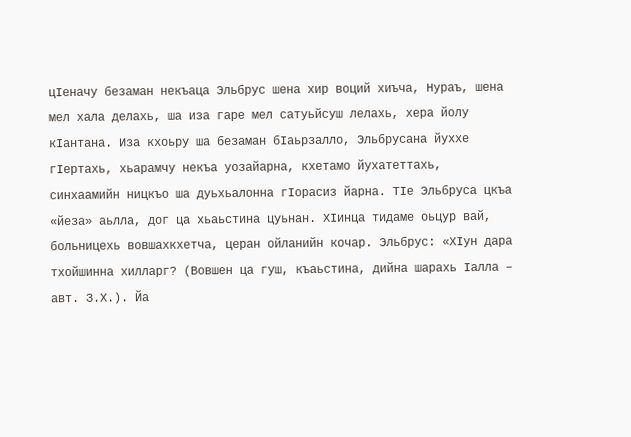цIеначу безаман некъаца Эльбрус шена хир воций хиъча, Нураъ, шена мел хала делахь, ша иза гаре мел сатуьйсуш лелахь, хера йолу кIантана. Иза кхоьру ша безаман бIаьрзалло, Эльбрусана йуххе гIертахь, хьарамчу некъа уозайарна, кхетамо йухатеттахь, синхаамийн ницкъо ша дуьхьалонна гIорасиз йарна. ТIе Эльбруса цкъа «йеза» аьлла, дог ца хьаьстина цуьнан. ХIинца тидаме оьцур вай, больницехь вовшахкхетча, церан ойланийн кочар. Эльбрус: «ХIун дара тхойшинна хилларг? (Вовшен ца гуш, къаьстина, дийна шарахь Iалла – авт. З.Х.). Йа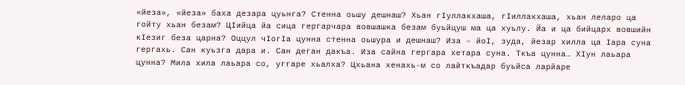«йеза», «йеза» баха дезара цуьнга? Стенна оьшу дешнаш? Хьан гIуллакхаша, гIиллакхаша, хьан леларо ца гойту хьан безам? ЦIийца йа сица гергарчара вовшашка безам буьйцуш ма ца хуьлу. Йа и ца бийцарх вовшийн кIезиг беза царна? Оццул чIогIа цунна стенна оьшура и дешнаш? Иза – йоI, зуда, йезар хилла ца Iара суна гергахь. Сан куьзга дара и. Сан деган дакъа. Иза сайна гергара хетара суна. Ткъа цунна… ХIун лаьара цунна? Мила хила лаьара со, уггаре хьалха? Цхьана хенахь-м со лайткъадар буьйса ларйаре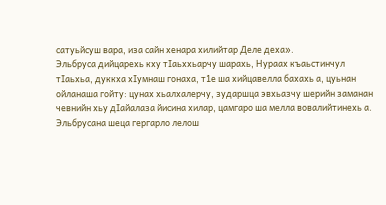сатуьйсуш вара, иза сайн хенара хилийтар Деле деха».
Эльбруса дийцарехь кху тIаьххьарчу шарахь, Нураах къаьстинчул тIаьхьа, дуккха хIумнаш гонаха, т1е ша хийцавелла бахахь а, цуьнан ойланаша гойту: цунах хьалхалерчу, зударшца эвхьазчу шерийн заманан чевнийн хьу дIайалаза йисина хилар, цамгаро ша мелла вовалийтинехь а. Эльбрусана шеца гергарло лелош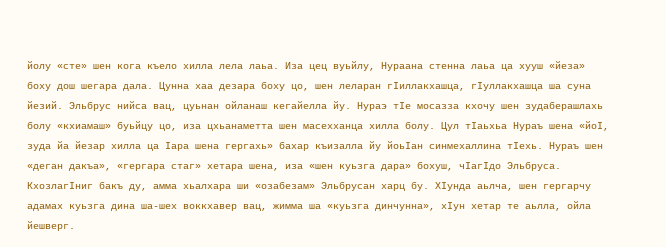йолу «сте» шен кога къело хилла лела лаьа. Иза цец вуьйлу, Нураана стенна лаьа ца хууш «йеза» боху дош шегара дала. Цунна хаа дезара боху цо, шен леларан гIиллакхашца, гIуллакхашца ша суна йезий. Эльбрус нийса вац, цуьнан ойланаш кегайелла йу. Нураэ тIе мосазза кхочу шен зудаберашлахь болу «кхиамаш» буьйцу цо, иза цхьанаметта шен масехханца хилла болу. Цул тIаьхьа Нураъ шена «йоI, зуда йа йезар хилла ца Iара шена гергахь» бахар къизалла йу йоьIан синмехаллина тIехь. Нураъ шен «деган дакъа», «гергара стаг» хетара шена, иза «шен куьзга дара» бохуш, чIагIдо Эльбруса. КхозлагIниг бакъ ду, амма хьалхара ши «озабезам» Эльбрусан харц бу. ХIунда аьлча, шен гергарчу адамах куьзга дина ша-шех воккхавер вац, жимма ша «куьзга динчунна», хIун хетар те аьлла, ойла йешверг.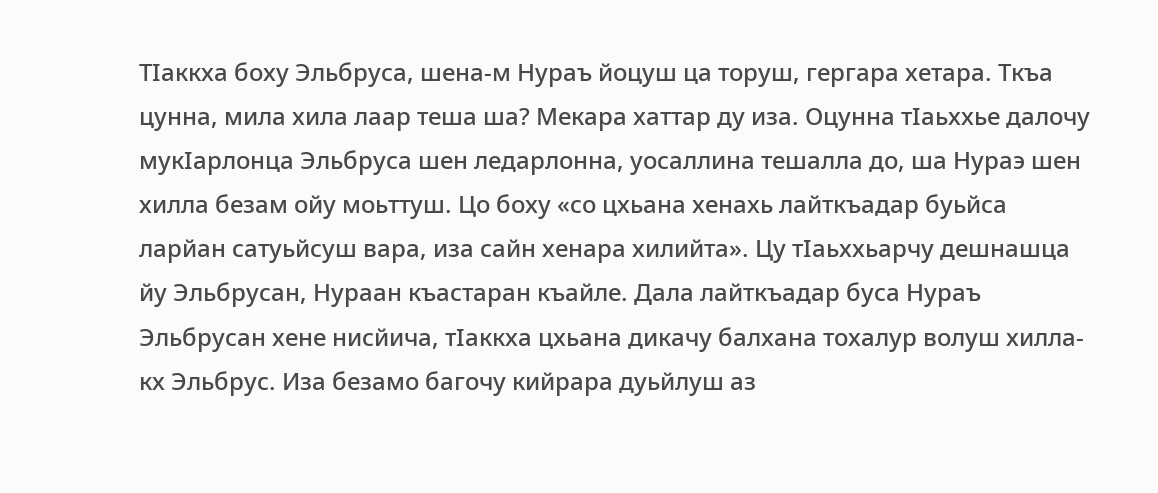ТIаккха боху Эльбруса, шена-м Нураъ йоцуш ца торуш, гергара хетара. Ткъа цунна, мила хила лаар теша ша? Мекара хаттар ду иза. Оцунна тIаьххье далочу мукIарлонца Эльбруса шен ледарлонна, уосаллина тешалла до, ша Нураэ шен хилла безам ойу моьттуш. Цо боху «со цхьана хенахь лайткъадар буьйса ларйан сатуьйсуш вара, иза сайн хенара хилийта». Цу тIаьххьарчу дешнашца йу Эльбрусан, Нураан къастаран къайле. Дала лайткъадар буса Нураъ Эльбрусан хене нисйича, тIаккха цхьана дикачу балхана тохалур волуш хилла-кх Эльбрус. Иза безамо багочу кийрара дуьйлуш аз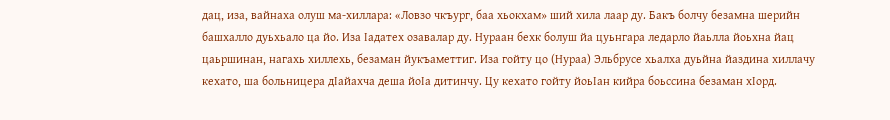дац, иза, вайнаха олуш ма-хиллара: «Ловзо чкъург, баа хьокхам» ший хила лаар ду. Бакъ болчу безамна шерийн башхалло дуьхьало ца йо. Иза Iадатех озавалар ду. Нураан бехк болуш йа цуьнгара ледарло йаьлла йоьхна йац цаьршинан, нагахь хиллехь, безаман йукъаметтиг. Иза гойту цо (Нураа) Эльбрусе хьалха дуьйна йаздина хиллачу кехато, ша больницера дIайахча деша йоIа дитинчу. Цу кехато гойту йоьIан кийра боьссина безаман хIорд.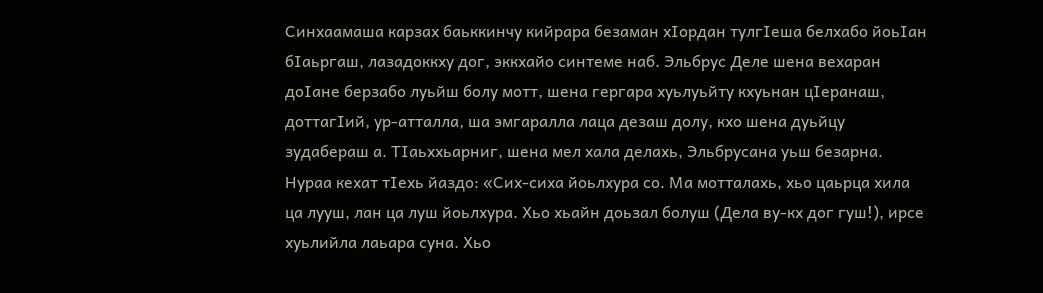Синхаамаша карзах баьккинчу кийрара безаман хIордан тулгIеша белхабо йоьIан бIаьргаш, лазадоккху дог, эккхайо синтеме наб. Эльбрус Деле шена вехаран доIане берзабо луьйш болу мотт, шена гергара хуьлуьйту кхуьнан цIеранаш, доттагIий, ур-атталла, ша эмгаралла лаца дезаш долу, кхо шена дуьйцу зудабераш а. ТIаьххьарниг, шена мел хала делахь, Эльбрусана уьш безарна. Нураа кехат тIехь йаздо: «Сих-сиха йоьлхура со. Ма мотталахь, хьо цаьрца хила ца лууш, лан ца луш йоьлхура. Хьо хьайн доьзал болуш (Дела ву-кх дог гуш!), ирсе хуьлийла лаьара суна. Хьо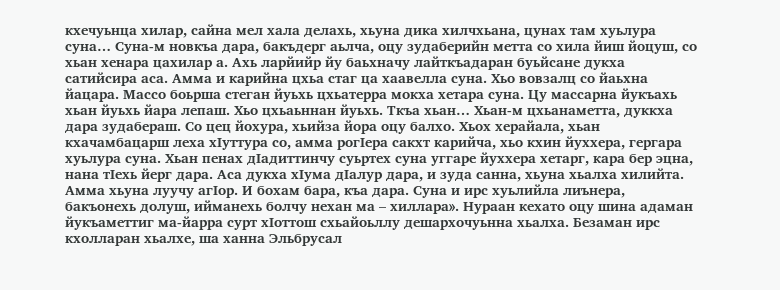кхечуьнца хилар, сайна мел хала делахь, хьуна дика хилчхьана, цунах там хуьлура суна… Суна-м новкъа дара, бакъдерг аьлча, оцу зудаберийн метта со хила йиш йоцуш, со хьан хенара цахилар а. Ахь ларйийр йу баьхначу лайткъадаран буьйсане дукха сатийсира аса. Амма и карийна цхьа стаг ца хаавелла суна. Хьо вовзалц со йаьхна йацара. Массо боьрша стеган йуьхь цхьатерра мокха хетара суна. Цу массарна йукъахь хьан йуьхь йара лепаш. Хьо цхьаьннан йуьхь. Ткъа хьан… Хьан-м цхьанаметта, дуккха дара зудабераш. Со цец йохура, хьийза йора оцу балхо. Хьох херайала, хьан кхачамбацарш леха хIуттура со, амма рогIера сакхт карийча, хьо кхин йуххера, гергара хуьлура суна. Хьан пенах дIадиттинчу суьртех суна уггаре йуххера хетарг, кара бер эцна, нана тIехь йерг дара. Аса дукха хIума дIалур дара, и зуда санна, хьуна хьалха хилийта. Амма хьуна луучу агIор. И бохам бара, къа дара. Суна и ирс хуьлийла лиънера, бакъонехь долуш, ийманехь болчу нехан ма – хиллара». Нураан кехато оцу шина адаман йукъаметтиг ма-йарра сурт хIоттош схьайоьллу дешархочуьнна хьалха. Безаман ирс кхолларан хьалхе, ша ханна Эльбрусал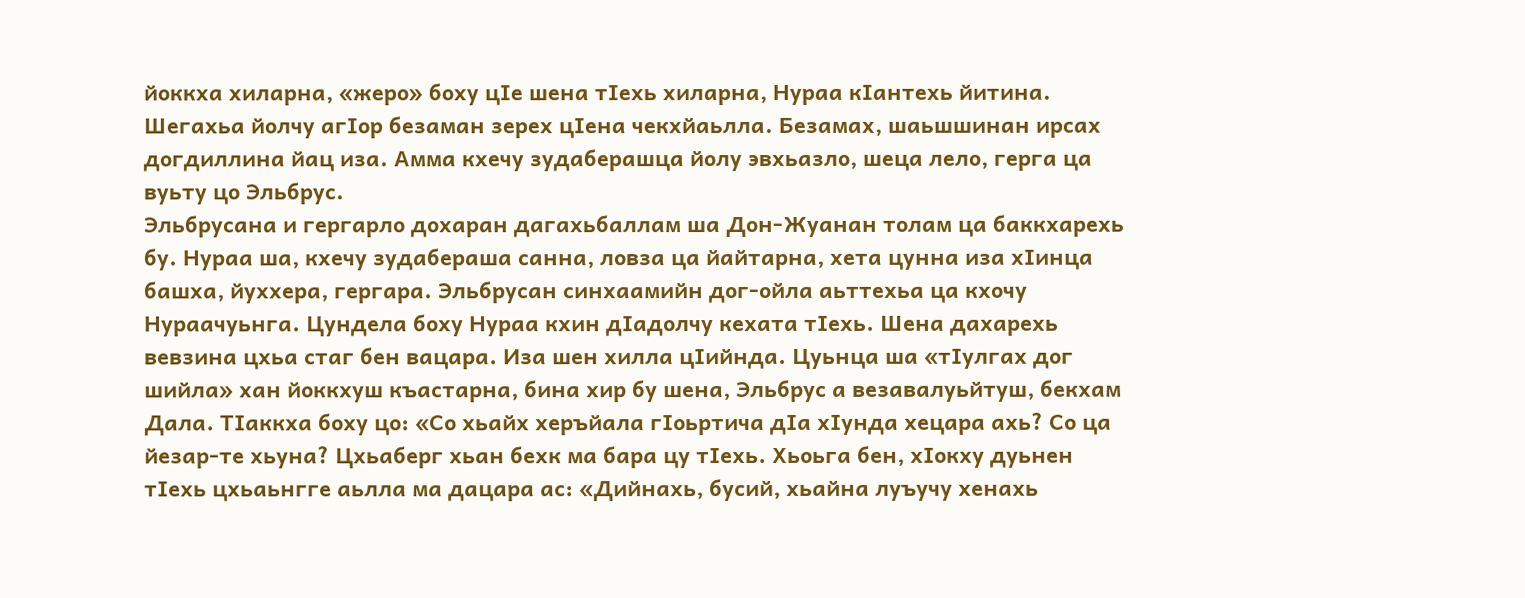йоккха хиларна, «жеро» боху цIе шена тIехь хиларна, Нураа кIантехь йитина. Шегахьа йолчу агIор безаман зерех цIена чекхйаьлла. Безамах, шаьшшинан ирсах догдиллина йац иза. Амма кхечу зудаберашца йолу эвхьазло, шеца лело, герга ца вуьту цо Эльбрус.
Эльбрусана и гергарло дохаран дагахьбаллам ша Дон-Жуанан толам ца баккхарехь бу. Нураа ша, кхечу зудабераша санна, ловза ца йайтарна, хета цунна иза хIинца башха, йуххера, гергара. Эльбрусан синхаамийн дог-ойла аьттехьа ца кхочу Нураачуьнга. Цундела боху Нураа кхин дIадолчу кехата тIехь. Шена дахарехь вевзина цхьа стаг бен вацара. Иза шен хилла цIийнда. Цуьнца ша «тIулгах дог шийла» хан йоккхуш къастарна, бина хир бу шена, Эльбрус а везавалуьйтуш, бекхам Дала. ТIаккха боху цо: «Со хьайх херъйала гIоьртича дIа хIунда хецара ахь? Со ца йезар-те хьуна? Цхьаберг хьан бехк ма бара цу тIехь. Хьоьга бен, хIокху дуьнен тIехь цхьаьнгге аьлла ма дацара ас: «Дийнахь, бусий, хьайна луъучу хенахь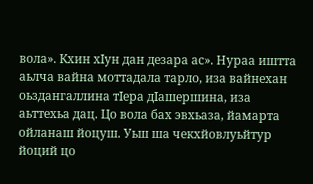вола». Кхин хIун дан дезара ас». Нураа иштта аьлча вайна моттадала тарло, иза вайнехан оьздангаллина тIера дIашершина, иза аьттехьа дац. Цо вола бах эвхьаза, йамарта ойланаш йоцуш. Уьш ша чекхйовлуьйтур йоций цо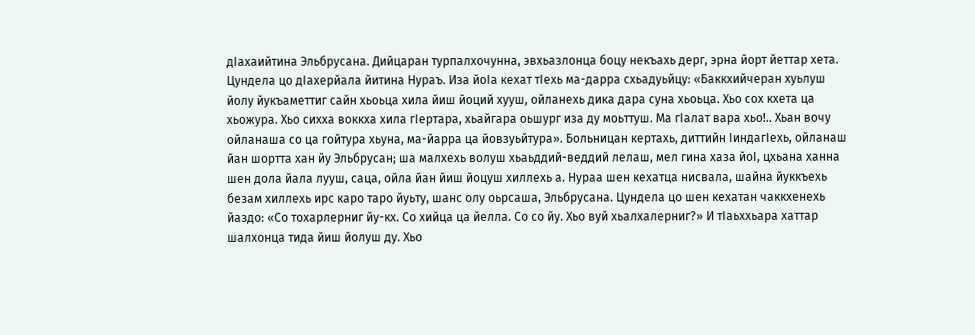дIахаийтина Эльбрусана. Дийцаран турпалхочунна, эвхьазлонца боцу некъахь дерг, эрна йорт йеттар хета. Цундела цо дIахерйала йитина Нураъ. Иза йоIа кехат тIехь ма-дарра схьадуьйцу: «Баккхийчеран хуьлуш йолу йукъаметтиг сайн хьоьца хила йиш йоций хууш, ойланехь дика дара суна хьоьца. Хьо сох кхета ца хьожура. Хьо сихха воккха хила гIертара, хьайгара оьшург иза ду моьттуш. Ма гIалат вара хьо!.. Хьан вочу ойланаша со ца гойтура хьуна, ма-йарра ца йовзуьйтура». Больницан кертахь, диттийн IиндагIехь, ойланаш йан шортта хан йу Эльбрусан; ша малхехь волуш хьаьддий-веддий лелаш, мел гина хаза йоI, цхьана ханна шен дола йала лууш, саца, ойла йан йиш йоцуш хиллехь а. Нураа шен кехатца нисвала, шайна йуккъехь безам хиллехь ирс каро таро йуьту, шанс олу оьрсаша, Эльбрусана. Цундела цо шен кехатан чаккхенехь йаздо: «Со тохарлерниг йу-кх. Со хийца ца йелла. Со со йу. Хьо вуй хьалхалерниг?» И тIаьххьара хаттар шалхонца тида йиш йолуш ду. Хьо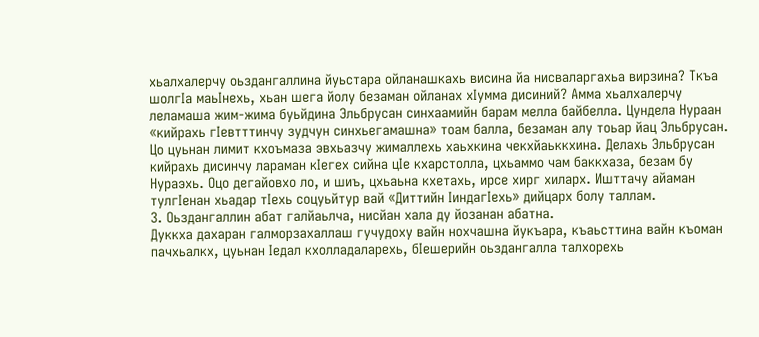хьалхалерчу оьздангаллина йуьстара ойланашкахь висина йа нисваларгахьа вирзина? Ткъа шолгIа маьIнехь, хьан шега йолу безаман ойланах хIумма дисиний? Амма хьалхалерчу леламаша жим-жима буьйдина Эльбрусан синхаамийн барам мелла байбелла. Цундела Нураан «кийрахь гIевтттинчу зудчун синхьегамашна» тоам балла, безаман алу тоьар йац Эльбрусан. Цо цуьнан лимит кхоъмаза эвхьазчу жималлехь хаьхкина чекхйаьккхина. Делахь Эльбрусан кийрахь дисинчу лараман кIегех сийна цIе кхарстолла, цхьаммо чам баккхаза, безам бу Нураэхь. Оцо дегайовхо ло, и шиъ, цхьаьна кхетахь, ирсе хирг хиларх. Ишттачу айаман тулгIенан хьадар тIехь соцуьйтур вай «Диттийн IиндагIехь» дийцарх болу таллам.
3. Оьздангаллин абат галйаьлча, нисйан хала ду йозанан абатна.
Дуккха дахаран галморзахаллаш гучудоху вайн нохчашна йукъара, къаьсттина вайн къоман пачхьалкх, цуьнан Iедал кхолладаларехь, бIешерийн оьздангалла талхорехь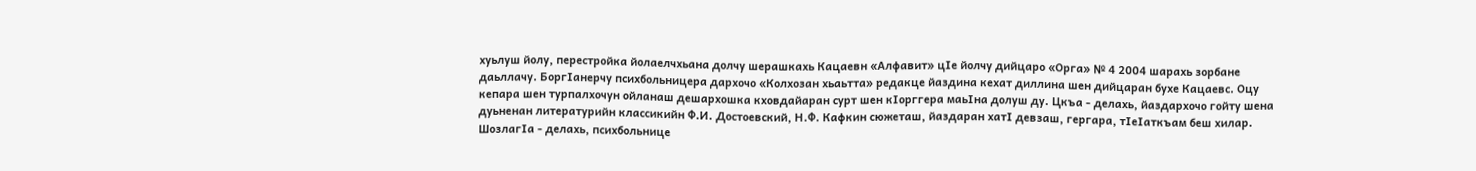хуьлуш йолу, перестройка йолаелчхьана долчу шерашкахь Кацаевн «Алфавит» цIе йолчу дийцаро «Орга» № 4 2004 шарахь зорбане даьллачу. БоргIанерчу психбольницера дархочо «Колхозан хьаьтта» редакце йаздина кехат диллина шен дийцаран бухе Кацаевс. Оцу кепара шен турпалхочун ойланаш дешархошка кховдайаран сурт шен кIорггера маьIна долуш ду. Цкъа - делахь, йаздархочо гойту шена дуьненан литературийн классикийн Ф.И. Достоевский, Н.Ф. Кафкин сюжеташ, йаздаран хатI девзаш, гергара, тIеIаткъам беш хилар. ШозлагIа - делахь, психбольнице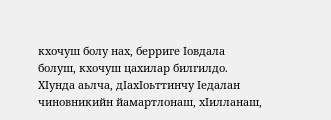кхочуш болу нах, берриге Iовдала болуш, кхочуш цахилар билгилдо. ХIунда аьлча, дIахIоьттинчу Iедалан чиновникийн йамартлонаш, хIилланаш,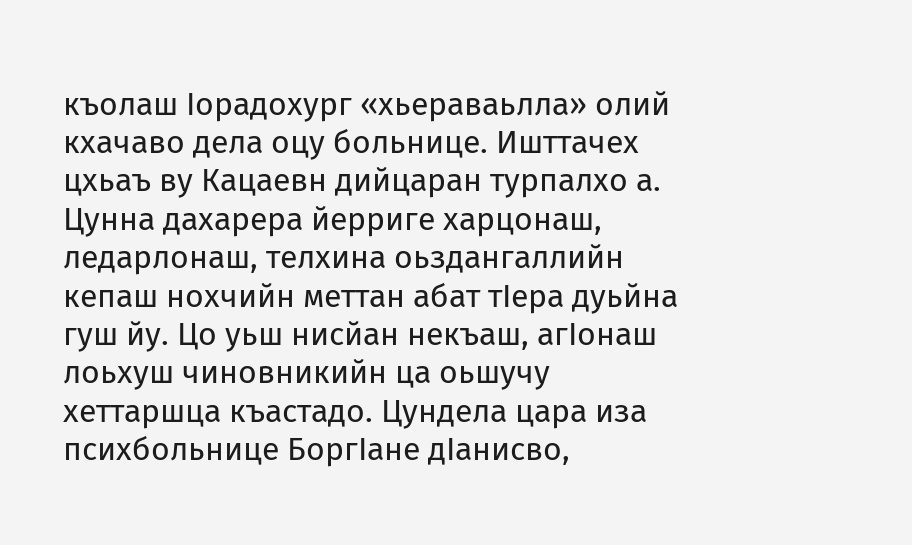къолаш Iорадохург «хьераваьлла» олий кхачаво дела оцу больнице. Ишттачех цхьаъ ву Кацаевн дийцаран турпалхо а. Цунна дахарера йерриге харцонаш, ледарлонаш, телхина оьздангаллийн кепаш нохчийн меттан абат тIера дуьйна гуш йу. Цо уьш нисйан некъаш, агIонаш лоьхуш чиновникийн ца оьшучу хеттаршца къастадо. Цундела цара иза психбольнице БоргIане дIанисво,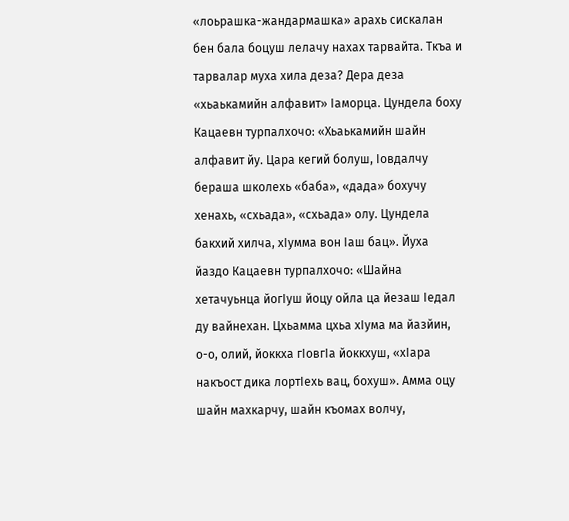«лоьрашка-жандармашка» арахь сискалан бен бала боцуш лелачу нахах тарвайта. Ткъа и тарвалар муха хила деза? Дера деза «хьаькамийн алфавит» Iаморца. Цундела боху Кацаевн турпалхочо: «Хьаькамийн шайн алфавит йу. Цара кегий болуш, Iовдалчу бераша школехь «баба», «дада» бохучу хенахь, «схьада», «схьада» олу. Цундела бакхий хилча, хIумма вон Iаш бац». Йуха йаздо Кацаевн турпалхочо: «Шайна хетачуьнца йогIуш йоцу ойла ца йезаш Iедал ду вайнехан. Цхьамма цхьа хIума ма йазйин, о-о, олий, йоккха гIовгIа йоккхуш, «хIара накъост дика лортIехь вац, бохуш». Амма оцу шайн махкарчу, шайн къомах волчу,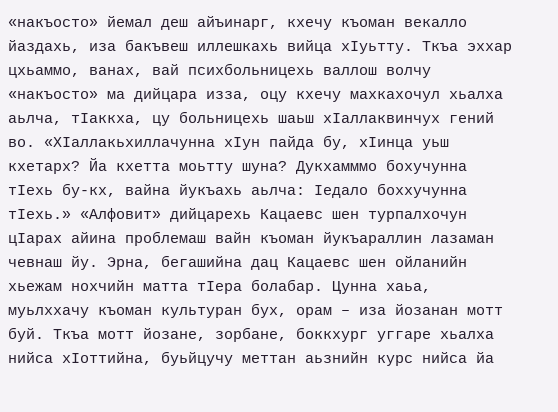«накъосто» йемал деш айъинарг, кхечу къоман векалло йаздахь, иза бакъвеш иллешкахь вийца хIуьтту. Ткъа эххар цхьаммо, ванах, вай психбольницехь валлош волчу «накъосто» ма дийцара изза, оцу кхечу махкахочул хьалха аьлча, тIаккха, цу больницехь шаьш хIаллаквинчух гений во. «ХIаллакьхиллачунна хIун пайда бу, хIинца уьш кхетарх? Йа кхетта моьтту шуна? Дукхамммо бохучунна тIехь бу-кх, вайна йукъахь аьлча: Iедало боххучунна тIехь.» «Алфовит» дийцарехь Кацаевс шен турпалхочун цIарах айина проблемаш вайн къоман йукъараллин лазаман чевнаш йу. Эрна, бегашийна дац Кацаевс шен ойланийн хьежам нохчийн матта тIера болабар. Цунна хаьа, муьлххачу къоман культуран бух, орам – иза йозанан мотт буй. Ткъа мотт йозане, зорбане, боккхург уггаре хьалха нийса хIоттийна, буьйцучу меттан аьзнийн курс нийса йа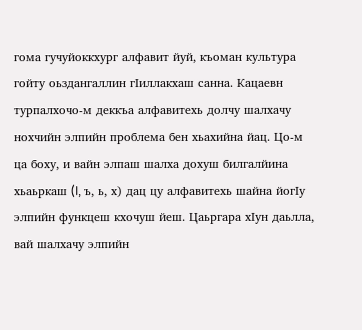гома гучуйоккхург алфавит йуй, къоман культура гойту оьздангаллин гIиллакхаш санна. Кацаевн турпалхочо-м деккъа алфавитехь долчу шалхачу нохчийн элпийн проблема бен хьахийна йац. Цо-м ца боху, и вайн элпаш шалха дохуш билгалйина хьаьркаш (I, ъ, ь, х) дац цу алфавитехь шайна йогIу элпийн функцеш кхочуш йеш. Цаьргара хIун даьлла, вай шалхачу элпийн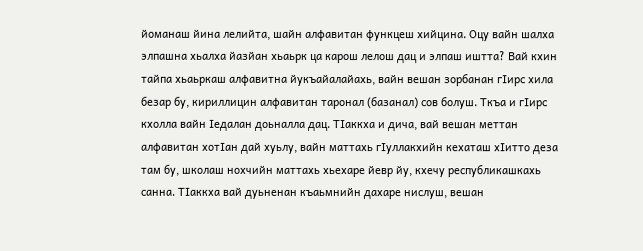йоманаш йина лелийта, шайн алфавитан функцеш хийцина. Оцу вайн шалха элпашна хьалха йазйан хьаьрк ца карош лелош дац и элпаш иштта? Вай кхин тайпа хьаьркаш алфавитна йукъайалайахь, вайн вешан зорбанан гIирс хила безар бу, кириллицин алфавитан таронал (базанал) сов болуш. Ткъа и гIирс кхолла вайн Iедалан доьналла дац. ТIаккха и дича, вай вешан меттан алфавитан хотIан дай хуьлу, вайн маттахь гIуллакхийн кехаташ хIитто деза там бу, школаш нохчийн маттахь хьехаре йевр йу, кхечу республикашкахь санна. ТIаккха вай дуьненан къаьмнийн дахаре нислуш, вешан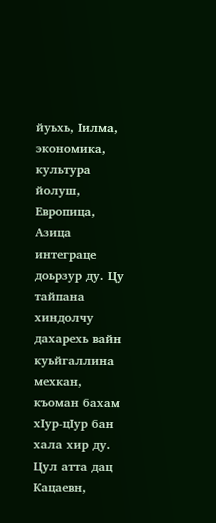йуьхь, Iилма, экономика, культура йолуш, Европица, Азица интеграце доьрзур ду. Цу тайпана хиндолчу дахарехь вайн куьйгаллина мехкан, къоман бахам хIур-цIур бан хала хир ду. Цул атта дац Кацаевн,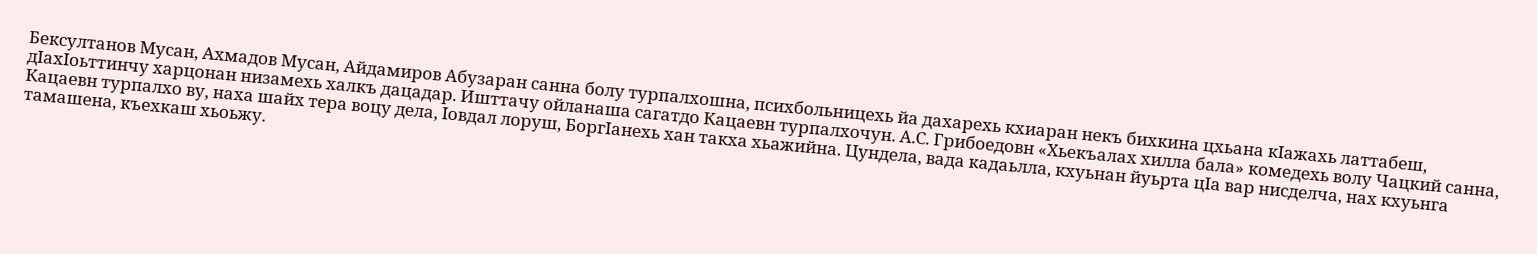Бексултанов Мусан, Ахмадов Мусан, Айдамиров Абузаран санна болу турпалхошна, психбольницехь йа дахарехь кхиаран некъ бихкина цхьана кIажахь латтабеш, дIахIоьттинчу харцонан низамехь халкъ дацадар. Ишттачу ойланаша сагатдо Кацаевн турпалхочун. А.С. Грибоедовн «Хьекъалах хилла бала» комедехь волу Чацкий санна, Кацаевн турпалхо ву, наха шайх тера воцу дела, Iовдал лоруш, БоргIанехь хан такха хьажийна. Цундела, вада кадаьлла, кхуьнан йуьрта цIа вар нисделча, нах кхуьнга тамашена, къехкаш хьоьжу.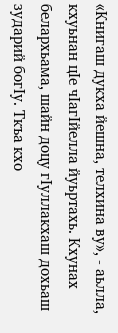«Книгаш дукха йешна, телхина ву», - аьлла, кхуьнан цIе чIагIйелла йуьртахь. Кхунах белархьама, шайн доцу гIуллакхаш дохьаш зударий богIу. Ткъа кхо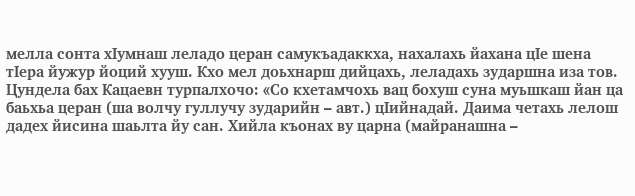мелла сонта хIумнаш леладо церан самукъадаккха, нахалахь йахана цIе шена тIера йужур йоций хууш. Кхо мел доьхнарш дийцахь, леладахь зударшна иза тов. Цундела бах Кацаевн турпалхочо: «Со кхетамчохь вац бохуш суна муьшкаш йан ца баьхьа церан (ша волчу гуллучу зударийн – авт.) цIийнадай. Даима четахь лелош дадех йисина шаьлта йу сан. Хийла къонах ву царна (майранашна –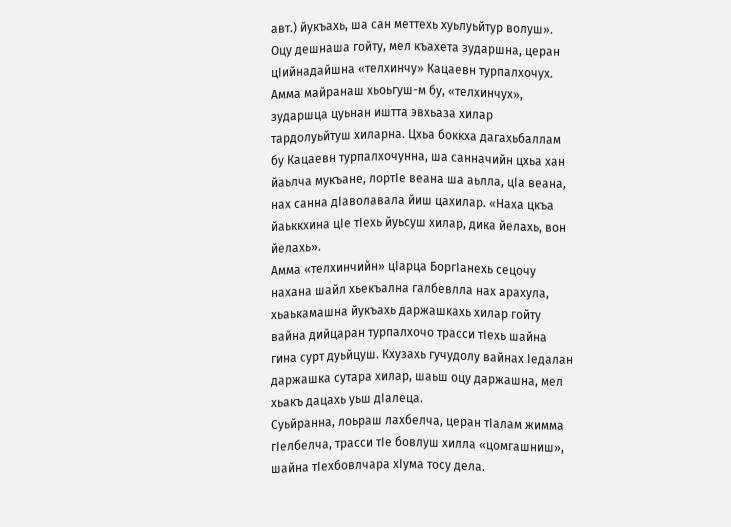авт.) йукъахь, ша сан меттехь хуьлуьйтур волуш». Оцу дешнаша гойту, мел къахета зударшна, церан цIийнадайшна «телхинчу» Кацаевн турпалхочух. Амма майранаш хьоьгуш-м бу, «телхинчух», зударшца цуьнан иштта эвхьаза хилар тардолуьйтуш хиларна. Цхьа боккха дагахьбаллам бу Кацаевн турпалхочунна, ша санначийн цхьа хан йаьлча мукъане, лортIе веана ша аьлла, цIа веана, нах санна дIаволавала йиш цахилар. «Наха цкъа йаьккхина цIе тIехь йуьсуш хилар, дика йелахь, вон йелахь».
Амма «телхинчийн» цIарца БоргIанехь сецочу нахана шайл хьекъална галбевлла нах арахула, хьаькамашна йукъахь даржашкахь хилар гойту вайна дийцаран турпалхочо трасси тIехь шайна гина сурт дуьйцуш. Кхузахь гучудолу вайнах Iедалан даржашка сутара хилар, шаьш оцу даржашна, мел хьакъ дацахь уьш дIалеца.
Суьйранна, лоьраш лахбелча, церан тIалам жимма гIелбелча, трасси тIе бовлуш хилла «цомгашниш», шайна тIехбовлчара хIума тосу дела.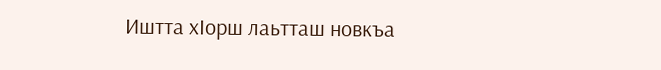Иштта хIорш лаьтташ новкъа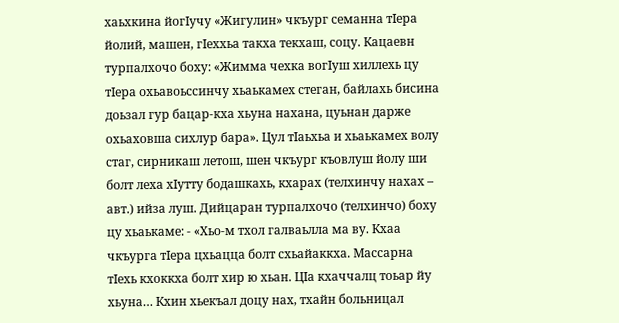хаьхкина йогIучу «Жигулин» чкъург семанна тIера йолий, машен, гIеххьа такха текхаш, соцу. Кацаевн турпалхочо боху: «Жимма чехка вогIуш хиллехь цу тIера охьавоьссинчу хьаькамех стеган, байлахь бисина доьзал гур бацар-кха хьуна нахана, цуьнан дарже охьаховша сихлур бара». Цул тIаьхьа и хьаькамех волу стаг, сирникаш летош, шен чкъург къовлуш йолу ши болт леха хIутту бодашкахь, кхарах (телхинчу нахах – авт.) ийза луш. Дийцаран турпалхочо (телхинчо) боху цу хьаькаме: - «Хьо-м тхол галваьлла ма ву. Кхаа чкъурга тIера цхьацца болт схьайаккха. Массарна тIехь кхоккха болт хир ю хьан. ЦIа кхаччалц тоьар йу хьуна… Кхин хьекъал доцу нах, тхайн больницал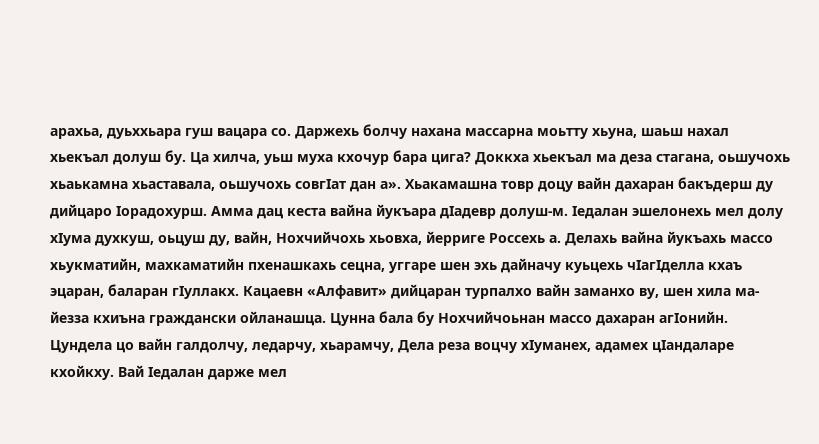арахьа, дуьххьара гуш вацара со. Даржехь болчу нахана массарна моьтту хьуна, шаьш нахал хьекъал долуш бу. Ца хилча, уьш муха кхочур бара цига? Доккха хьекъал ма деза стагана, оьшучохь хьаькамна хьаставала, оьшучохь совгIат дан а». Хьакамашна товр доцу вайн дахаран бакъдерш ду дийцаро Iорадохурш. Амма дац кеста вайна йукъара дIадевр долуш-м. Iедалан эшелонехь мел долу хIума духкуш, оьцуш ду, вайн, Нохчийчохь хьовха, йерриге Россехь а. Делахь вайна йукъахь массо хьукматийн, махкаматийн пхенашкахь сецна, уггаре шен эхь дайначу куьцехь чIагIделла кхаъ эцаран, баларан гIуллакх. Кацаевн «Алфавит» дийцаран турпалхо вайн заманхо ву, шен хила ма-йезза кхиъна граждански ойланашца. Цунна бала бу Нохчийчоьнан массо дахаран агIонийн. Цундела цо вайн галдолчу, ледарчу, хьарамчу, Дела реза воцчу хIуманех, адамех цIандаларе кхойкху. Вай Iедалан дарже мел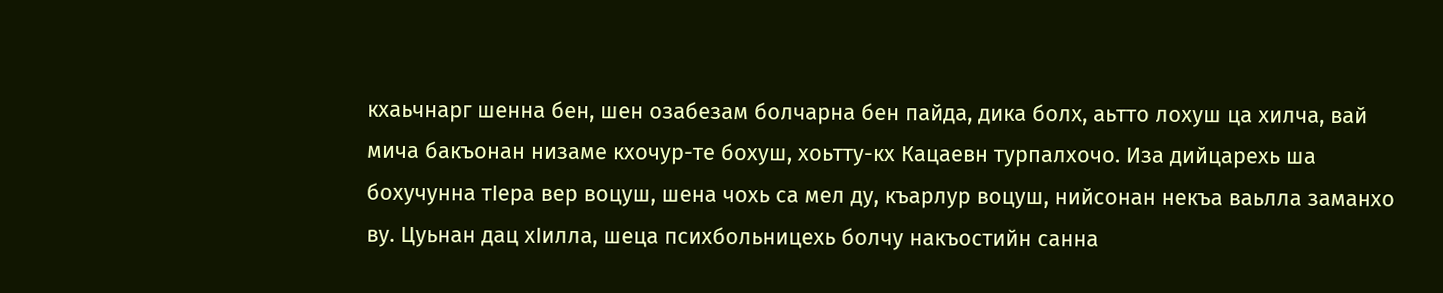кхаьчнарг шенна бен, шен озабезам болчарна бен пайда, дика болх, аьтто лохуш ца хилча, вай мича бакъонан низаме кхочур-те бохуш, хоьтту-кх Кацаевн турпалхочо. Иза дийцарехь ша бохучунна тIера вер воцуш, шена чохь са мел ду, къарлур воцуш, нийсонан некъа ваьлла заманхо ву. Цуьнан дац хIилла, шеца психбольницехь болчу накъостийн санна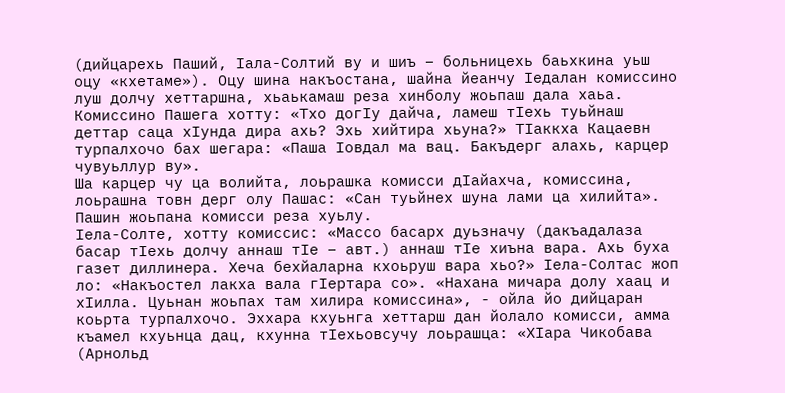(дийцарехь Паший, Iала-Солтий ву и шиъ – больницехь баьхкина уьш оцу «кхетаме»). Оцу шина накъостана, шайна йеанчу Iедалан комиссино луш долчу хеттаршна, хьаькамаш реза хинболу жоьпаш дала хаьа. Комиссино Пашега хотту: «Тхо догIу дайча, ламеш тIехь туьйнаш деттар саца хIунда дира ахь? Эхь хийтира хьуна?» ТIаккха Кацаевн турпалхочо бах шегара: «Паша Iовдал ма вац. Бакъдерг алахь, карцер чувуьллур ву».
Ша карцер чу ца волийта, лоьрашка комисси дIайахча, комиссина, лоьрашна товн дерг олу Пашас: «Сан туьйнех шуна лами ца хилийта». Пашин жоьпана комисси реза хуьлу.
Iела-Солте, хотту комиссис: «Массо басарх дуьзначу (дакъадалаза басар тIехь долчу аннаш тIе – авт.) аннаш тIе хиъна вара. Ахь буха газет диллинера. Хеча бехйаларна кхоьруш вара хьо?» Iела-Солтас жоп ло: «Накъостел лакха вала гIертара со». «Нахана мичара долу хаац и хIилла. Цуьнан жоьпах там хилира комиссина», - ойла йо дийцаран коьрта турпалхочо. Эххара кхуьнга хеттарш дан йолало комисси, амма къамел кхуьнца дац, кхунна тIехьовсучу лоьрашца: «ХIара Чикобава (Арнольд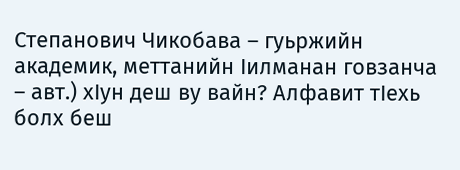Степанович Чикобава – гуьржийн академик, меттанийн Iилманан говзанча – авт.) хIун деш ву вайн? Алфавит тIехь болх беш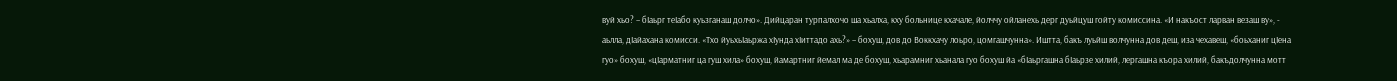вуй хьо? – бIаьрг теIабо куьзганаш долчо». Дийцаран турпалхочо ша хьалха, кху больнице кхачале, йолччу ойланехь дерг дуьйцуш гойту комиссина. «И накъост ларван везаш ву», - аьлла, дIайахана комисси. «Тхо йуьхьIаьржа хIунда хIиттадо ахь?» – бохуш, дов до Воккхачу лоьро, цомгашчунна». Иштта, бакъ луьйш волчунна дов деш, иза чехавеш, «боьханиг цIена гуо» бохуш, «цIарматниг ца гуш хила» бохуш, йамартниг йемал ма де бохуш, хьарамниг хьанала гуо бохуш йа «бIаьргашна бIаьрзе хилий, лергашна къора хилий, бакъдолчунна мотт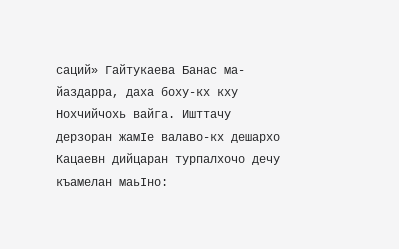саций» Гайтукаева Банас ма-йаздарра, даха боху-кх кху Нохчийчохь вайга. Ишттачу дерзоран жамIе валаво-кх дешархо Кацаевн дийцаран турпалхочо дечу къамелан маьIно: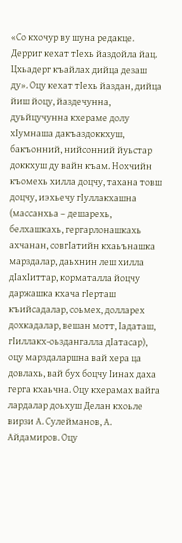«Со кхочур ву шуна редакце. Дерриг кехат тIехь йаздойла йац. Цхьадерг къайлах дийца дезаш ду». Оцу кехат тIехь йаздан, дийца йиш йоцу, йаздечунна, дуьйцучунна кхераме долу хIумнаша дакъаздоккхуш, бакъонний, нийсонний йуьстар доккхуш ду вайн къам. Нохчийн къомехь хилла доцчу, тахана товш доцчу, иэхьечу гIуллакхашна (массанхьа – дешарехь, белхашкахь, гергарлонашкахь ахчанан, совгIатийн кхаьънашка марздалар, даьхнин леш хилла дIахIиттар, корматалла йоцчу даржашка кхача гIерташ къийсадалар, соьмех, долларех дохкадалар, вешан мотт, Iадаташ, гIиллакх-оьздангалла дIатасар), оцу марздаларшна вай хера ца довлахь, вай бух боцчу Iинах даха герга кхаьчна. Оцу кхерамах вайга лардалар доьхуш Делан кхоьле вирзи А. Сулейманов, А. Айдамиров. Оцу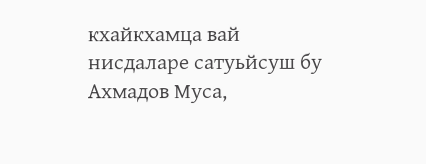кхайкхамца вай нисдаларе сатуьйсуш бу Ахмадов Муса,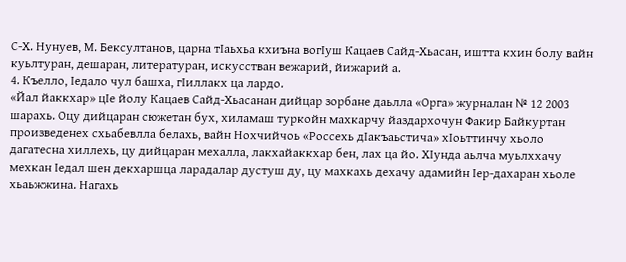С-Х. Нунуев, М. Бексултанов, царна тIаьхьа кхиъна вогIуш Кацаев Сайд-Хьасан, иштта кхин болу вайн куьлтуран, дешаран, литературан, искусстван вежарий, йижарий а.
4. Къелло, Iедало чул башха, гIиллакх ца лардо.
«Йал йаккхар» цIе йолу Кацаев Сайд-Хьасанан дийцар зорбане даьлла «Орга» журналан № 12 2003 шарахь. Оцу дийцаран сюжетан бух, хиламаш туркойн махкарчу йаздархочун Факир Байкуртан произведенех схьабевлла белахь, вайн Нохчийчоь «Россехь дIакъаьстича» хIоьттинчу хьоло дагатесна хиллехь, цу дийцаран мехалла, лакхайаккхар бен, лах ца йо. ХIунда аьлча муьлххачу мехкан Iедал шен декхаршца ларадалар дустуш ду, цу махкахь дехачу адамийн Iер-дахаран хьоле хьаьжжина. Нагахь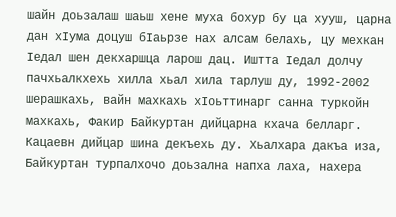шайн доьзалаш шаьш хене муха бохур бу ца хууш, царна дан хIума доцуш бIаьрзе нах алсам белахь, цу мехкан Iедал шен декхаршца ларош дац. Иштта Iедал долчу пачхьалкхехь хилла хьал хила тарлуш ду, 1992-2002 шерашкахь, вайн махкахь хIоьттинарг санна туркойн махкахь, Факир Байкуртан дийцарна кхача белларг.
Кацаевн дийцар шина декъехь ду. Хьалхара дакъа иза, Байкуртан турпалхочо доьзална напха лаха, нахера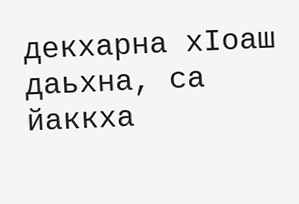декхарна хIоаш даьхна, са йаккха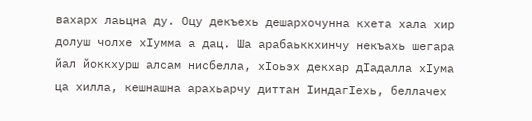вахарх лаьцна ду. Оцу декъехь дешархочунна кхета хала хир долуш чолхе хIумма а дац. Ша арабаьккхинчу некъахь шегара йал йоккхурш алсам нисбелла, хIоьэх декхар дIадалла хIума ца хилла, кешнашна арахьарчу диттан IиндагIехь, беллачех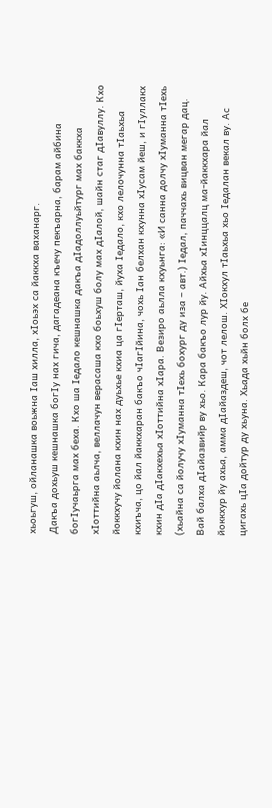хьоьгуш, ойланашка воьжна Iаш хилла, хIоьэх са йаккха ваханарг.
Дакъа дохьуш кешнашка богIу нах гича, дагадеана къечу пекъарна, барам айбина богIучаьрга мах беха. Кхо ша Iедало кешнашка дакъа дIадоллуьйтург мах баккха хIоттийна аьлча, веллачун верасаша кхо боьхуш болу мах дIалой, шайн стаг дIавуллу. Кхо йоккхучу йолана кхин нах дуьхье кхиа ца гIерташ, йуха Iедало, кхо лелочунна тIаьхьа кхиъча, цо йал йаккхаран бакъо чIагIйина, чохь Iан белхан кхунна хIусам йеш, и гIуллакх кхин дIа дIакхехьа хIоттийна хIара. Везиро аьлла кхуьнга: «И санна долчу хIуманна тIехь (хьайна са йолучу хIуманна тIехь бохург ду иза – авт.) Iедал, паччахь вицван мегар дац. Вай балха дIайазвийр ву хьо. Кара бакъо лур йу. Айхьа хIинццалц ма-йаккхара йал йоккхур йу ахьа, амма дIайаздеш, чот лелош. ХIокхул тIаьхьа хьо Iедалан векал ву. Ас цигахь цIа дойтур ду хьуна. Хьада хьйн болх бе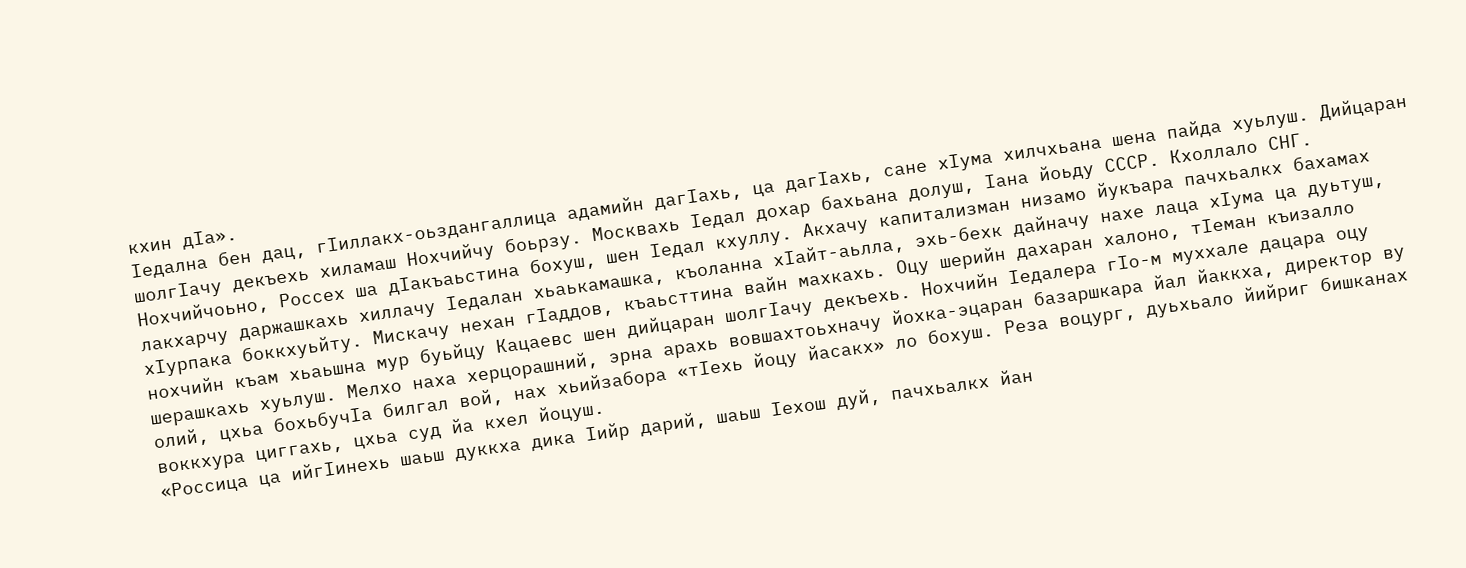кхин дIа».
Iедална бен дац, гIиллакх-оьздангаллица адамийн дагIахь, ца дагIахь, сане хIума хилчхьана шена пайда хуьлуш. Дийцаран шолгIачу декъехь хиламаш Нохчийчу боьрзу. Москвахь Iедал дохар бахьана долуш, Iана йоьду СССР. Кхоллало СНГ. Нохчийчоьно, Россех ша дIакъаьстина бохуш, шен Iедал кхуллу. Акхачу капитализман низамо йукъара пачхьалкх бахамах лакхарчу даржашкахь хиллачу Iедалан хьаькамашка, къоланна хIайт-аьлла, эхь-бехк дайначу нахе лаца хIума ца дуьтуш, хIурпака боккхуьйту. Мискачу нехан гIаддов, къаьсттина вайн махкахь. Оцу шерийн дахаран халоно, тIеман къизалло нохчийн къам хьаьшна мур буьйцу Кацаевс шен дийцаран шолгIачу декъехь. Нохчийн Iедалера гIо-м муххале дацара оцу шерашкахь хуьлуш. Мелхо наха херцорашний, эрна арахь вовшахтоьхначу йохка-эцаран базаршкара йал йаккха, директор ву олий, цхьа бохьбучIа билгал вой, нах хьийзабора «тIехь йоцу йасакх» ло бохуш. Реза воцург, дуьхьало йийриг бишканах воккхура циггахь, цхьа суд йа кхел йоцуш.
«Россица ца ийгIинехь шаьш дуккха дика Iийр дарий, шаьш Iехош дуй, пачхьалкх йан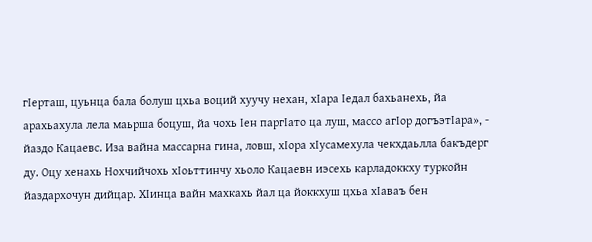гIерташ, цуьнца бала болуш цхьа воций хуучу нехан, хIара Iедал бахьанехь, йа арахьахула лела маьрша боцуш, йа чохь Iен паргIато ца луш, массо агIор догъэтIара», - йаздо Кацаевс. Иза вайна массарна гина, ловш, хIора хIусамехула чекхдаьлла бакъдерг ду. Оцу хенахь Нохчийчохь хIоьттинчу хьоло Кацаевн иэсехь карладоккху туркойн йаздархочун дийцар. ХIинца вайн махкахь йал ца йоккхуш цхьа хIаваъ бен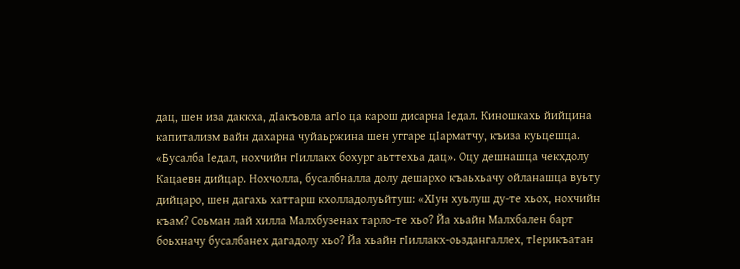дац, шен иза даккха, дIакъовла агIо ца карош дисарна Iедал. Киношкахь йийцина капитализм вайн дахарна чуйаьржина шен уггаре цIарматчу, къиза куьцешца. «Бусалба Iедал, нохчийн гIиллакх бохург аьттехьа дац». Оцу дешнашца чекхдолу Кацаевн дийцар. Нохчолла, бусалбналла долу дешархо къаьхьачу ойланашца вуьту дийцаро, шен дагахь хаттарш кхолладолуьйтуш: «ХIун хуьлуш ду-те хьох, нохчийн къам? Соьман лай хилла Малхбузенах тарло-те хьо? Йа хьайн Малхбален барт боьхначу бусалбанех дагадолу хьо? Йа хьайн гIиллакх-оьздангаллех, тIерикъатан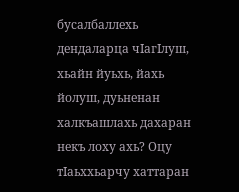бусалбаллехь дендаларца чIагIлуш, хьайн йуьхь, йахь йолуш, дуьненан халкъашлахь дахаран некъ лоху ахь? Оцу тIаьххьарчу хаттаран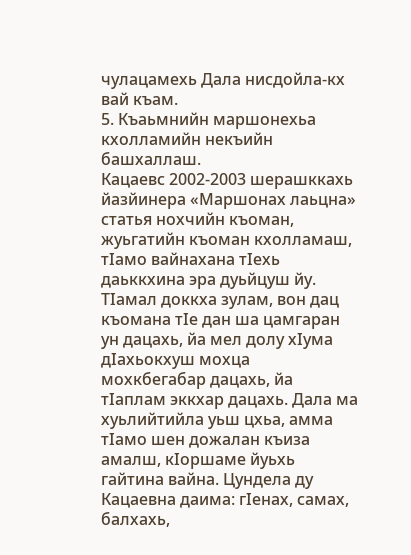чулацамехь Дала нисдойла-кх вай къам.
5. Къаьмнийн маршонехьа кхолламийн некъийн башхаллаш.
Кацаевс 2002-2003 шерашккахь йазйинера «Маршонах лаьцна» статья нохчийн къоман, жуьгатийн къоман кхолламаш, тIамо вайнахана тIехь даьккхина эра дуьйцуш йу. ТIамал доккха зулам, вон дац къомана тIе дан ша цамгаран ун дацахь, йа мел долу хIума дIахьокхуш мохца мохкбегабар дацахь, йа тIаплам эккхар дацахь. Дала ма хуьлийтийла уьш цхьа, амма тIамо шен дожалан къиза амалш, кIоршаме йуьхь гайтина вайна. Цундела ду Кацаевна даима: гIенах, самах, балхахь,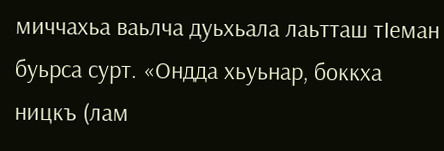миччахьа ваьлча дуьхьала лаьтташ тIеман буьрса сурт. «Ондда хьуьнар, боккха ницкъ (лам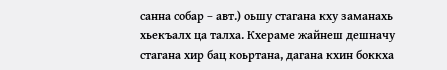санна собар – авт.) оьшу стагана кху заманахь хьекъалх ца талха. Кхераме жайнеш дешначу стагана хир бац коьртана, дагана кхин боккха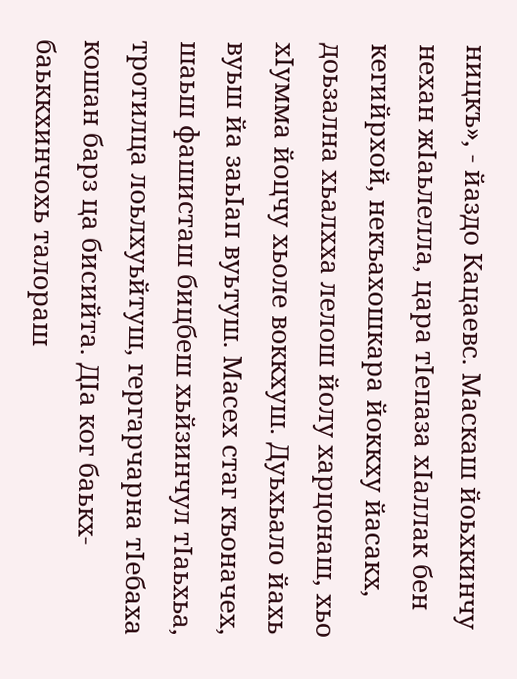ницкъ», - йаздо Кацаевс. Маскаш йоьхкинчу нехан жIаьлелла, цара тIепаза хIаллак бен кегийрхой, некъахошкара йоккху йасакх, доьзална хьалхха лелош йолу харцонаш, хьо хIумма йоцчу хьоле воккхуш. Дуьхьало йахь вуьш йа заьIап вуьтуш. Масех стаг къоначех, шаьш фашисташ бицбеш хьйзинчул тIаьхьа, тротилца лоьлхуьйтуш, гергарчарна тIебаха кошан барз ца бисийта. ДIа ког баькх-баьккхинчохь талораш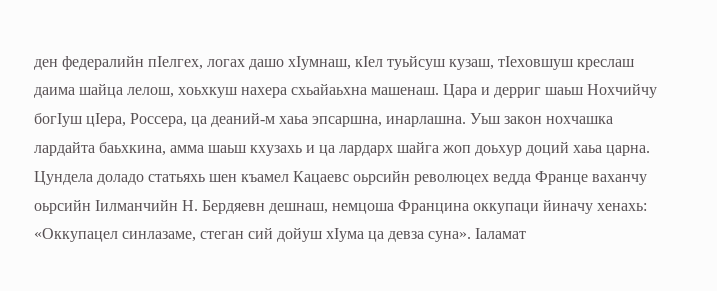ден федералийн пIелгех, логах дашо хIумнаш, кIел туьйсуш кузаш, тIеховшуш креслаш даима шайца лелош, хоьхкуш нахера схьайаьхна машенаш. Цара и дерриг шаьш Нохчийчу богIуш цIера, Россера, ца деаний-м хаьа эпсаршна, инарлашна. Уьш закон нохчашка лардайта баьхкина, амма шаьш кхузахь и ца лардарх шайга жоп доьхур доций хаьа царна. Цундела доладо статьяхь шен къамел Кацаевс оьрсийн революцех ведда Франце ваханчу оьрсийн Iилманчийн Н. Бердяевн дешнаш, немцоша Францина оккупаци йиначу хенахь: «Оккупацел синлазаме, стеган сий дойуш хIума ца девза суна». Iаламат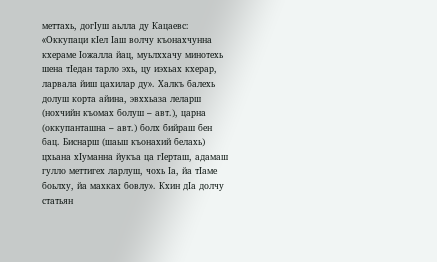меттахь, догIуш аьлла ду Кацаевс: «Оккупаци кIел Iаш волчу къонахчунна кхераме Iожалла йац, муьлххачу минотехь шена тIедан тарло эхь, цу иэхьах кхерар, ларвала йиш цахилар ду». Халкъ балехь долуш корта айина, эвххьаза леларш (нохчийн къомах болуш – авт.), царна (оккупанташна – авт.) болх бийраш бен бац. Биснарш (шаьш къонахий белахь) цхьана хIуманна йукъа ца гIерташ, адамаш гулло меттигех ларлуш, чохь Iа, йа тIаме боьлху, йа махках бовлу». Кхин дIа долчу статьян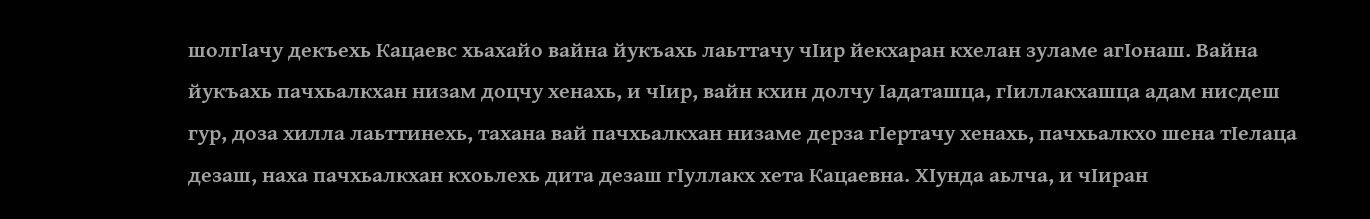шолгIачу декъехь Кацаевс хьахайо вайна йукъахь лаьттачу чIир йекхаран кхелан зуламе агIонаш. Вайна йукъахь пачхьалкхан низам доцчу хенахь, и чIир, вайн кхин долчу Iадаташца, гIиллакхашца адам нисдеш гур, доза хилла лаьттинехь, тахана вай пачхьалкхан низаме дерза гIертачу хенахь, пачхьалкхо шена тIелаца дезаш, наха пачхьалкхан кхоьлехь дита дезаш гIуллакх хета Кацаевна. ХIунда аьлча, и чIиран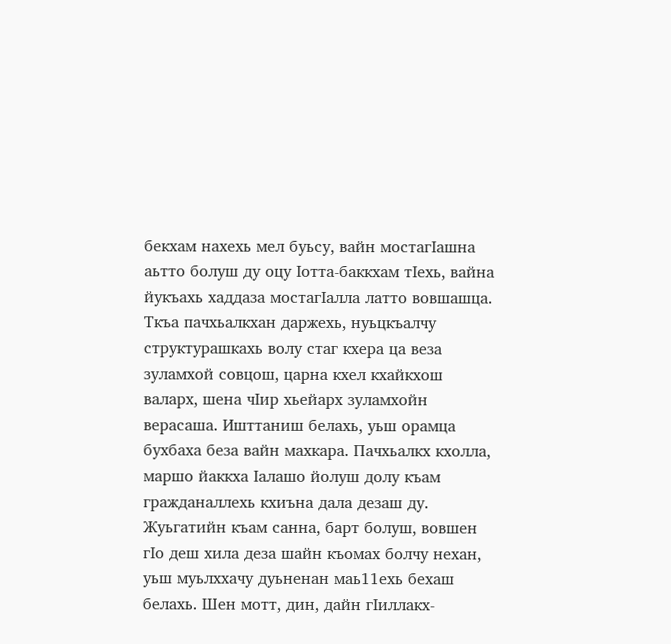бекхам нахехь мел буьсу, вайн мостагIашна аьтто болуш ду оцу Iотта-баккхам тIехь, вайна йукъахь хаддаза мостагIалла латто вовшашца. Ткъа пачхьалкхан даржехь, нуьцкъалчу структурашкахь волу стаг кхера ца веза зуламхой совцош, царна кхел кхайкхош валарх, шена чIир хьейарх зуламхойн верасаша. Ишттаниш белахь, уьш орамца бухбаха беза вайн махкара. Пачхьалкх кхолла, маршо йаккха Iалашо йолуш долу къам гражданаллехь кхиъна дала дезаш ду. Жуьгатийн къам санна, барт болуш, вовшен гIо деш хила деза шайн къомах болчу нехан, уьш муьлххачу дуьненан маь11ехь бехаш белахь. Шен мотт, дин, дайн гIиллакх-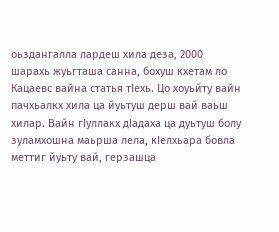оьздангалла лардеш хила деза, 2000 шарахь жуьгташа санна, бохуш кхетам ло Кацаевс вайна статья тIехь. Цо хоуьйту вайн пачхьалкх хила ца йуьтуш дерш вай ваьш хилар. Вайн гIуллакх дIадаха ца дуьтуш болу зуламхошна маьрша лела, кIелхьара бовла меттиг йуьту вай, герзашца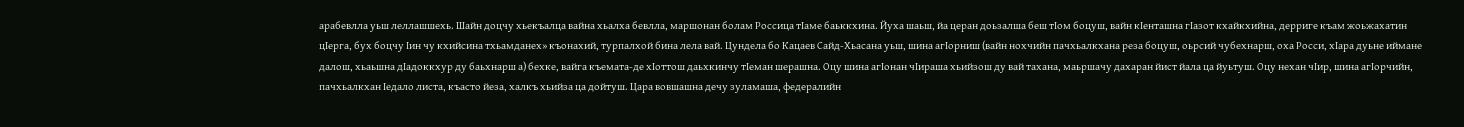арабевлла уьш леллашшехь. Шайн доцчу хьекъалца вайна хьалха бевлла, маршонан болам Россица тIаме баьккхина. Йуха шаьш, йа церан доьзалша беш тIом боцуш, вайн кIенташна гIазот кхайкхийна, дерриге къам жоьжахатин цIерга, бух боцчу Iин чу кхийсина тхьамданех» къонахий, турпалхой бина лела вай. Цундела бо Кацаев Сайд-Хьасана уьш, шина агIорниш (вайн нохчийн пачхьалкхана реза боцуш, оьрсий чубехнарш, оха Росси, хIара дуьне иймане далош, хьаьшна дIадоккхур ду баьхнарш а) бехке, вайга къемата-де хIоттош даьхкинчу тIеман шерашна. Оцу шина агIонан чIираша хьийзош ду вай тахана, маьршачу дахаран йист йала ца йуьтуш. Оцу нехан чIир, шина агIорчийн, пачхьалкхан Iедало листа, къасто йеза, халкъ хьийза ца дойтуш. Цара вовшашна дечу зуламаша, федералийн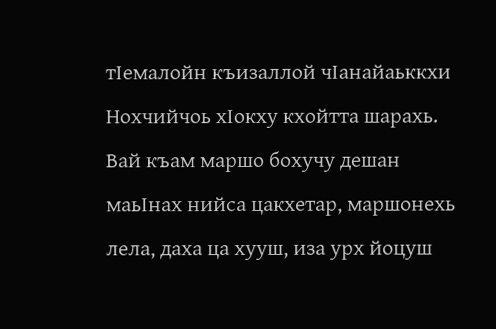тIемалойн къизаллой чIанайаьккхи Нохчийчоь хIокху кхойтта шарахь. Вай къам маршо бохучу дешан маьIнах нийса цакхетар, маршонехь лела, даха ца хууш, иза урх йоцуш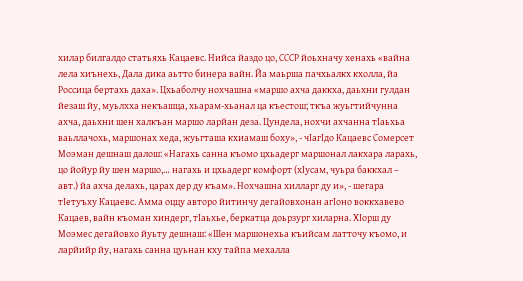хилар билгалдо статьяхь Кацаевс. Нийса йаздо цо, СССР йоьхначу хенахь «вайна лела хиънехь, Дала дика аьтто бинера вайн. Йа маьрша пачхьалкх кхолла, йа Россица бертахь даха». Цхьаболчу нохчашна «маршо ахча даккха, даьхни гулдан йезаш йу, муьлхха некъашца, хьарам-хьанал ца къестош; ткъа жуьгтийчунна ахча, даьхни шен халкъан маршо ларйан деза. Цундела, нохчи ахчанна тIаьхьа ваьллачохь, маршонах хеда, жуьгташа кхиамаш боху», - чIагIдо Кацаевс Сомерсет Моэман дешнаш далош: «Нагахь санна къомо цхьадерг маршонал лакхара ларахь, цо йойур йу шен маршо,… нагахь и цхьадерг комфорт (хIусам, чуьра баккхал – авт.) йа ахча делахь, царах дер ду къам». Нохчашна хилларг ду и», - шегара тIетуъху Кацаевс. Амма оццу авторо йитинчу дегайовхонан агIоно воккхавево Кацаев, вайн къоман хиндерг, тIаьхье, беркатца доьрзург хиларна. ХIорш ду Моэмес дегайовхо йуьту дешнаш: «Шен маршонехьа къийсам латточу къомо, и ларйийр йу, нагахь санна цуьнан кху тайпа мехалла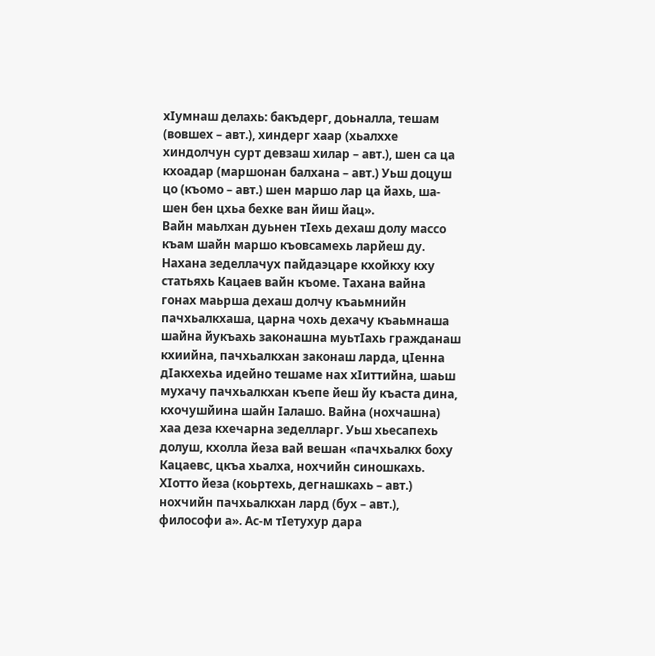хIумнаш делахь: бакъдерг, доьналла, тешам (вовшех – авт.), хиндерг хаар (хьалххе хиндолчун сурт девзаш хилар – авт.), шен са ца кхоадар (маршонан балхана – авт.) Уьш доцуш цо (къомо – авт.) шен маршо лар ца йахь, ша-шен бен цхьа бехке ван йиш йац».
Вайн маьлхан дуьнен тIехь дехаш долу массо къам шайн маршо къовсамехь ларйеш ду. Нахана зеделлачух пайдаэцаре кхойкху кху статьяхь Кацаев вайн къоме. Тахана вайна гонах маьрша дехаш долчу къаьмнийн пачхьалкхаша, царна чохь дехачу къаьмнаша шайна йукъахь законашна муьтIахь гражданаш кхиийна, пачхьалкхан законаш ларда, цIенна дIакхехьа идейно тешаме нах хIиттийна, шаьш мухачу пачхьалкхан къепе йеш йу къаста дина, кхочушйина шайн Iалашо. Вайна (нохчашна) хаа деза кхечарна зеделларг. Уьш хьесапехь долуш, кхолла йеза вай вешан «пачхьалкх боху Кацаевс, цкъа хьалха, нохчийн синошкахь. ХIотто йеза (коьртехь, дегнашкахь – авт.) нохчийн пачхьалкхан лард (бух – авт.), философи а». Ас-м тIетухур дара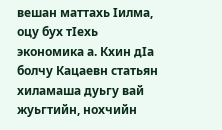вешан маттахь Iилма, оцу бух тIехь экономика а. Кхин дIа болчу Кацаевн статьян хиламаша дуьгу вай жуьгтийн, нохчийн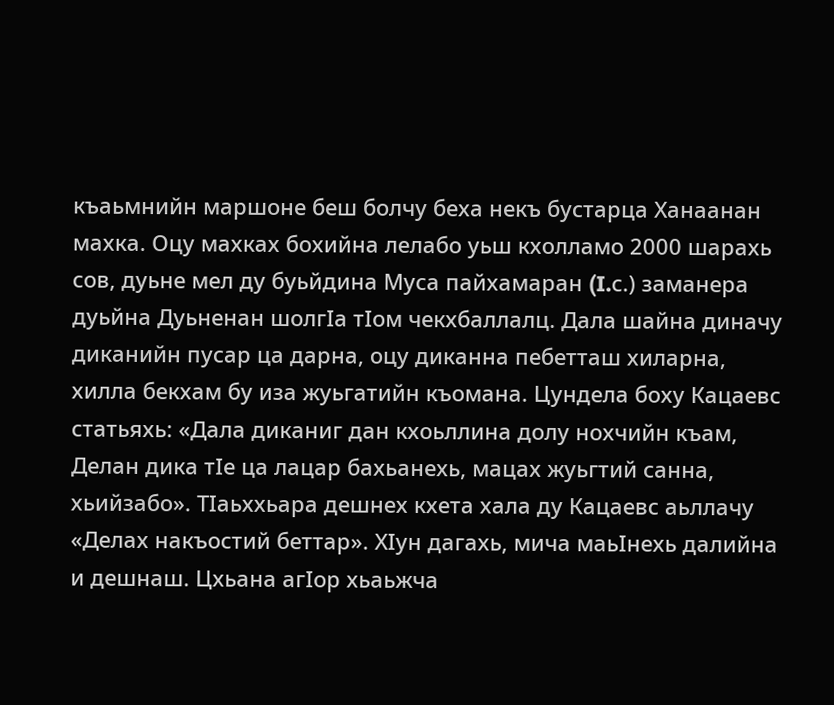къаьмнийн маршоне беш болчу беха некъ бустарца Ханаанан махка. Оцу махках бохийна лелабо уьш кхолламо 2000 шарахь сов, дуьне мел ду буьйдина Муса пайхамаран (I.с.) заманера дуьйна Дуьненан шолгIа тIом чекхбаллалц. Дала шайна диначу диканийн пусар ца дарна, оцу диканна пебетташ хиларна, хилла бекхам бу иза жуьгатийн къомана. Цундела боху Кацаевс статьяхь: «Дала диканиг дан кхоьллина долу нохчийн къам, Делан дика тIе ца лацар бахьанехь, мацах жуьгтий санна, хьийзабо». ТIаьххьара дешнех кхета хала ду Кацаевс аьллачу «Делах накъостий беттар». ХIун дагахь, мича маьIнехь далийна и дешнаш. Цхьана агIор хьаьжча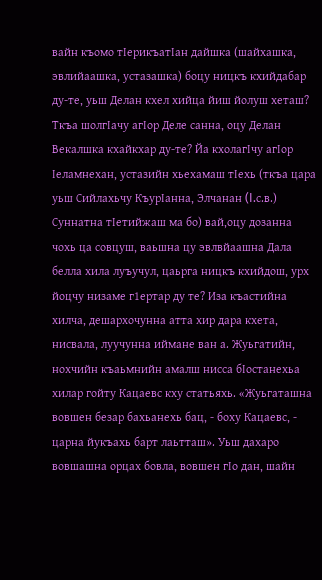вайн къомо тIерикъатIан дайшка (шайхашка, эвлийаашка, устазашка) боцу ницкъ кхийдабар ду-те, уьш Делан кхел хийца йиш йолуш хеташ? Ткъа шолгIачу агIор Деле санна, оцу Делан Векалшка кхайкхар ду-те? Йа кхолагIчу агIор Iеламнехан, устазийн хьехамаш тIехь (ткъа цара уьш Сийлахьчу КъурIанна, Элчанан (I.с.в.) Суннатна тIетийжаш ма бо) вай,оцу дозанна чохь ца совцуш, ваьшна цу эвлвйаашна Дала белла хила луъучул, цаьрга ницкъ кхийдош, урх йоцчу низаме г1ертар ду те? Иза къастийна хилча, дешархочунна атта хир дара кхета, нисвала, луучунна иймане ван а. Жуьгатийн, нохчийн къаьмнийн амалш нисса бIостанехьа хилар гойту Кацаевс кху статьяхь. «Жуьгаташна вовшен безар бахьанехь бац, - боху Кацаевс, - царна йукъахь барт лаьтташ». Уьш дахаро вовшашна орцах бовла, вовшен гIо дан, шайн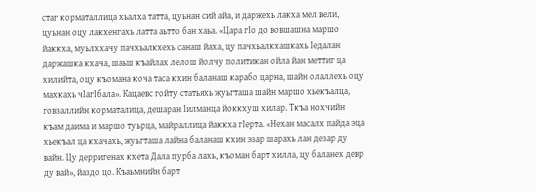стаг корматаллица хьалха татта, цуьнан сий айа, и даржехь лакха мел вели, цуьнан оцу лакхенгахь латта аьтто бан хаьа. «Цара гIо до вовшашна маршо йаккха, муьлххачу пачхьалкхехь санаш йаха, цу пачхьалкхашкахь Iедалан даржашка кхача, шаьш къайлах лелош йолчу политикан ойла йан меттиг ца хилийта, оцу къомана коча таса кхин баланаш карабо царна, шайн олаллехь оцу махкахь чIагIбала». Кацаевс гойту статьяхь жуьгташа шайн маршо хьекъалца, говзаллийн корматалица, дешаран Iилманца йоккхуш хилар. Ткъа нохчийн къам даима и маршо туьрца, майраллица йаккха гIерта. «Нехан масалх пайда эца хьекъал ца кхачахь, жуьгташа лайна баланаш кхин эзар шарахь лан дезар ду вайн. Цу дерригенах кхета Дала пурба лахь, къоман барт хилла, цу баланех девр ду вай», йаздо цо. Къаьмнийн барт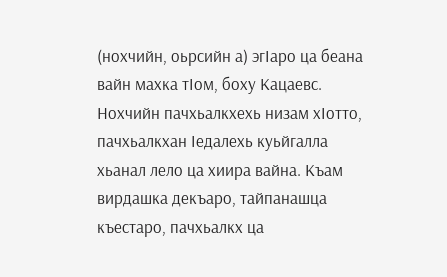(нохчийн, оьрсийн а) эгIаро ца беана вайн махка тIом, боху Кацаевс. Нохчийн пачхьалкхехь низам хIотто, пачхьалкхан Iедалехь куьйгалла хьанал лело ца хиира вайна. Къам вирдашка декъаро, тайпанашца къестаро, пачхьалкх ца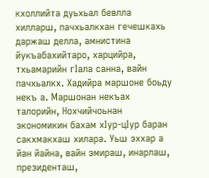кхоллийта дуьхьал бевлла хилларш, пачхьалкхан гечешкахь даржаш делла, амнистина йукъабахийтаро, харцийра, тхьамарийн гIала санна, вайн пачхьалкх. Хадийра маршоне боьду некъ а. Маршонан некъах талорийн, Нохчийчоьнан экономикин бахам хIур-цIур баран сакхмакхаш хилара. Уьш эххар а йан йайна, вайн эмираш, инарлаш, президенташ,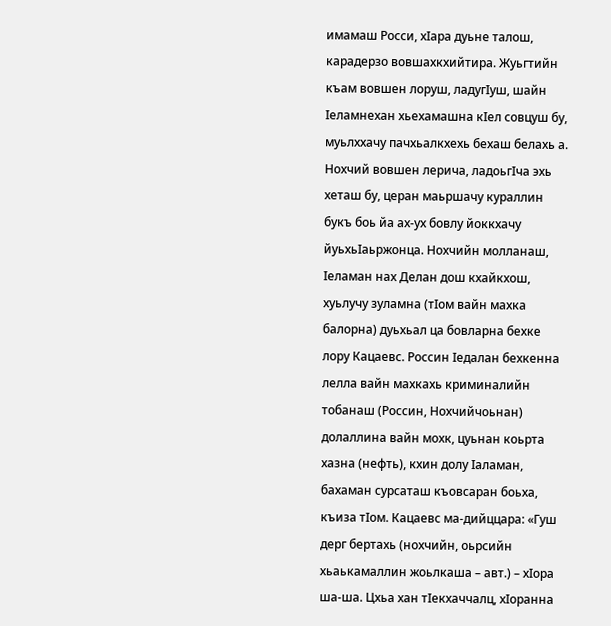имамаш Росси, хIара дуьне талош, карадерзо вовшахкхийтира. Жуьгтийн къам вовшен лоруш, ладугIуш, шайн Iеламнехан хьехамашна кIел совцуш бу, муьлххачу пачхьалкхехь бехаш белахь а. Нохчий вовшен лерича, ладоьгIча эхь хеташ бу, церан маьршачу кураллин букъ боь йа ах-ух бовлу йоккхачу йуьхьIаьржонца. Нохчийн молланаш, Iеламан нах Делан дош кхайкхош, хуьлучу зуламна (тIом вайн махка балорна) дуьхьал ца бовларна бехке лору Кацаевс. Россин Iедалан бехкенна лелла вайн махкахь криминалийн тобанаш (Россин, Нохчийчоьнан) долаллина вайн мохк, цуьнан коьрта хазна (нефть), кхин долу Iаламан, бахаман сурсаташ къовсаран боьха, къиза тIом. Кацаевс ма-дийццара: «Гуш дерг бертахь (нохчийн, оьрсийн хьаькамаллин жоьлкаша – авт.) – хIора ша-ша. Цхьа хан тIекхаччалц, хIоранна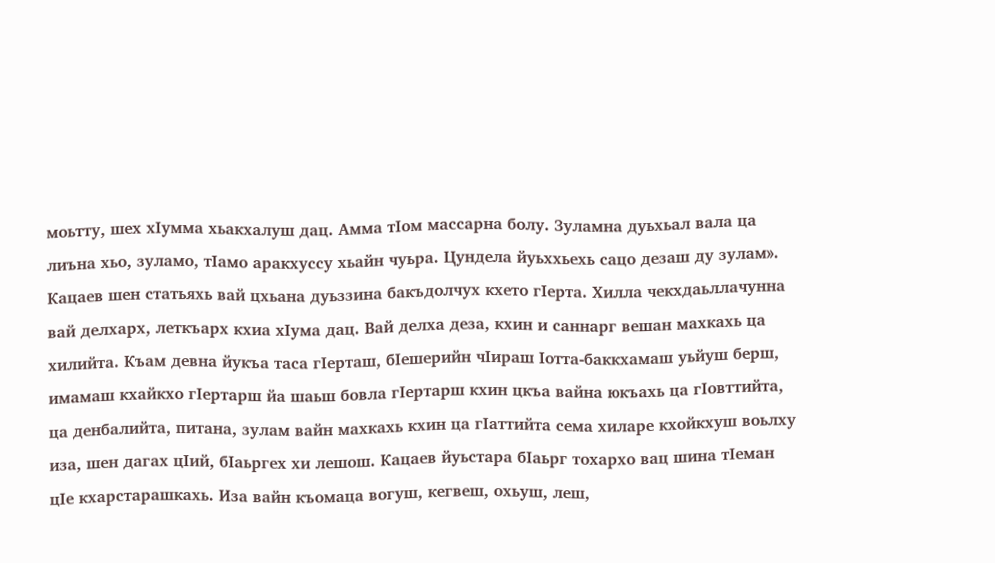моьтту, шех хIумма хьакхалуш дац. Амма тIом массарна болу. Зуламна дуьхьал вала ца лиъна хьо, зуламо, тIамо аракхуссу хьайн чуьра. Цундела йуьххьехь сацо дезаш ду зулам».
Кацаев шен статьяхь вай цхьана дуьззина бакъдолчух кхето гIерта. Хилла чекхдаьллачунна вай делхарх, леткъарх кхиа хIума дац. Вай делха деза, кхин и саннарг вешан махкахь ца хилийта. Къам девна йукъа таса гIерташ, бIешерийн чIираш Iотта-баккхамаш уьйуш берш, имамаш кхайкхо гIертарш йа шаьш бовла гIертарш кхин цкъа вайна юкъахь ца гIовттийта, ца денбалийта, питана, зулам вайн махкахь кхин ца гIаттийта сема хиларе кхойкхуш воьлху иза, шен дагах цIий, бIаьргех хи лешош. Кацаев йуьстара бIаьрг тохархо вац шина тIеман цIе кхарстарашкахь. Иза вайн къомаца вогуш, кегвеш, охьуш, леш,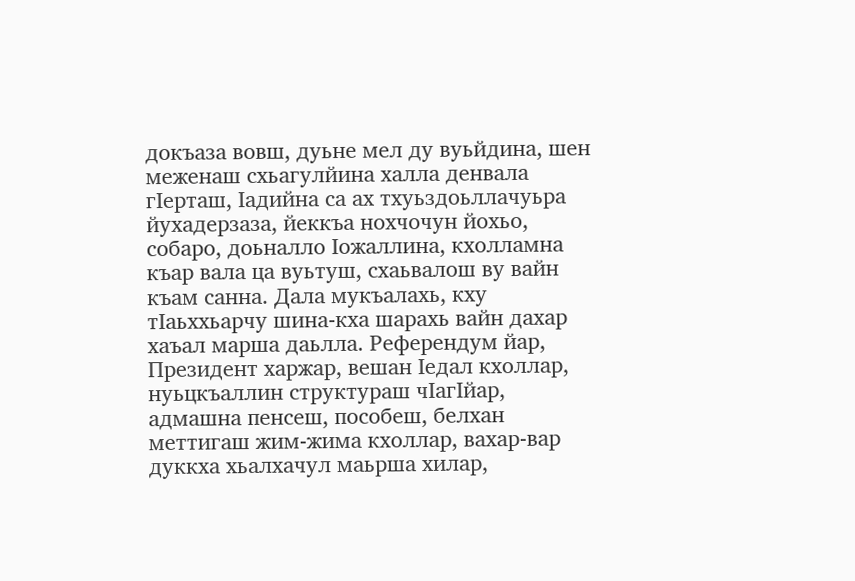докъаза вовш, дуьне мел ду вуьйдина, шен меженаш схьагулйина халла денвала гIерташ, Iадийна са ах тхуьздоьллачуьра йухадерзаза, йеккъа нохчочун йохьо, собаро, доьналло Iожаллина, кхолламна къар вала ца вуьтуш, схаьвалош ву вайн къам санна. Дала мукъалахь, кху тIаьххьарчу шина-кха шарахь вайн дахар хаъал марша даьлла. Референдум йар, Президент харжар, вешан Iедал кхоллар, нуьцкъаллин структураш чIагIйар, адмашна пенсеш, пособеш, белхан меттигаш жим-жима кхоллар, вахар-вар дуккха хьалхачул маьрша хилар,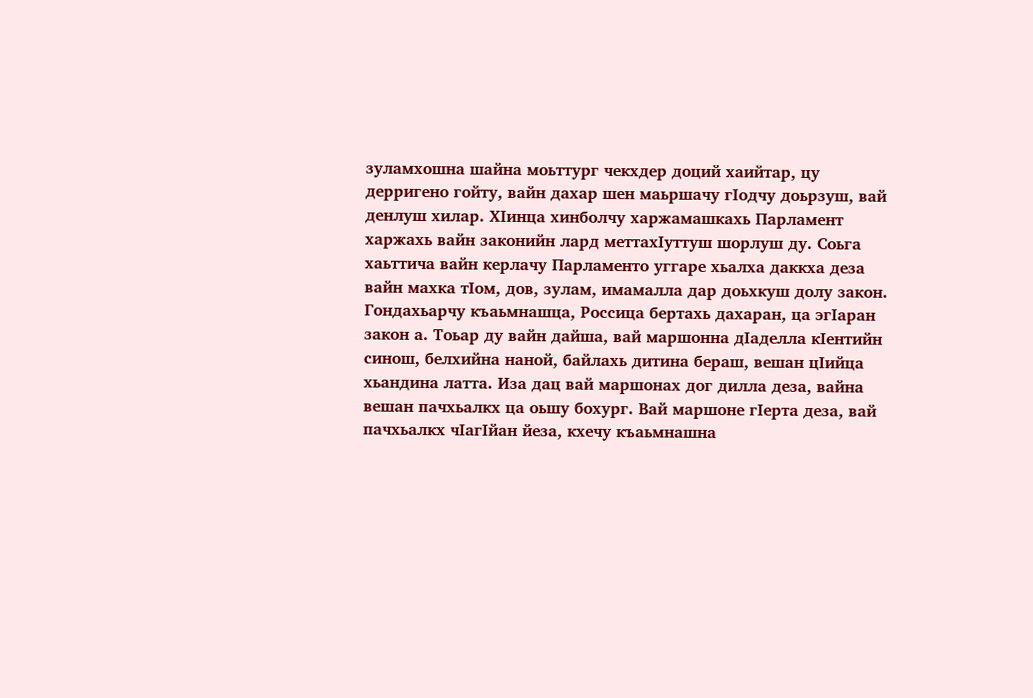зуламхошна шайна моьттург чекхдер доций хаийтар, цу дерригено гойту, вайн дахар шен маьршачу гIодчу доьрзуш, вай денлуш хилар. ХIинца хинболчу харжамашкахь Парламент харжахь вайн законийн лард меттахIуттуш шорлуш ду. Соьга хаьттича вайн керлачу Парламенто уггаре хьалха даккха деза вайн махка тIом, дов, зулам, имамалла дар доьхкуш долу закон. Гондахьарчу къаьмнашца, Россица бертахь дахаран, ца эгIаран закон а. Тоьар ду вайн дайша, вай маршонна дIаделла кIентийн синош, белхийна наной, байлахь дитина бераш, вешан цIийца хьандина латта. Иза дац вай маршонах дог дилла деза, вайна вешан пачхьалкх ца оьшу бохург. Вай маршоне гIерта деза, вай пачхьалкх чIагIйан йеза, кхечу къаьмнашна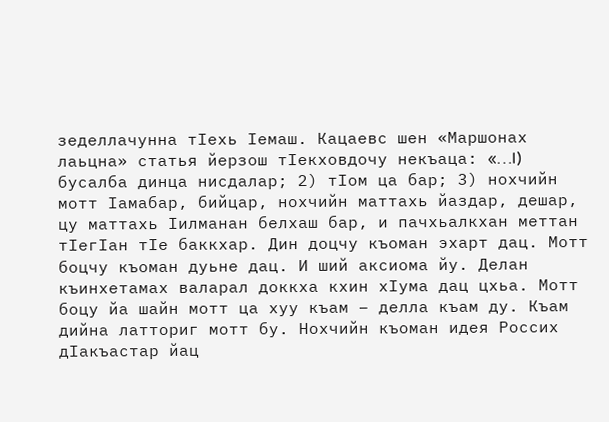зеделлачунна тIехь Iемаш. Кацаевс шен «Маршонах лаьцна» статья йерзош тIекховдочу некъаца: «…I) бусалба динца нисдалар; 2) тIом ца бар; 3) нохчийн мотт Iамабар, бийцар, нохчийн маттахь йаздар, дешар, цу маттахь Iилманан белхаш бар, и пачхьалкхан меттан тIегIан тIе баккхар. Дин доцчу къоман эхарт дац. Мотт боцчу къоман дуьне дац. И ший аксиома йу. Делан къинхетамах валарал доккха кхин хIума дац цхьа. Мотт боцу йа шайн мотт ца хуу къам – делла къам ду. Къам дийна латториг мотт бу. Нохчийн къоман идея Россих дIакъастар йац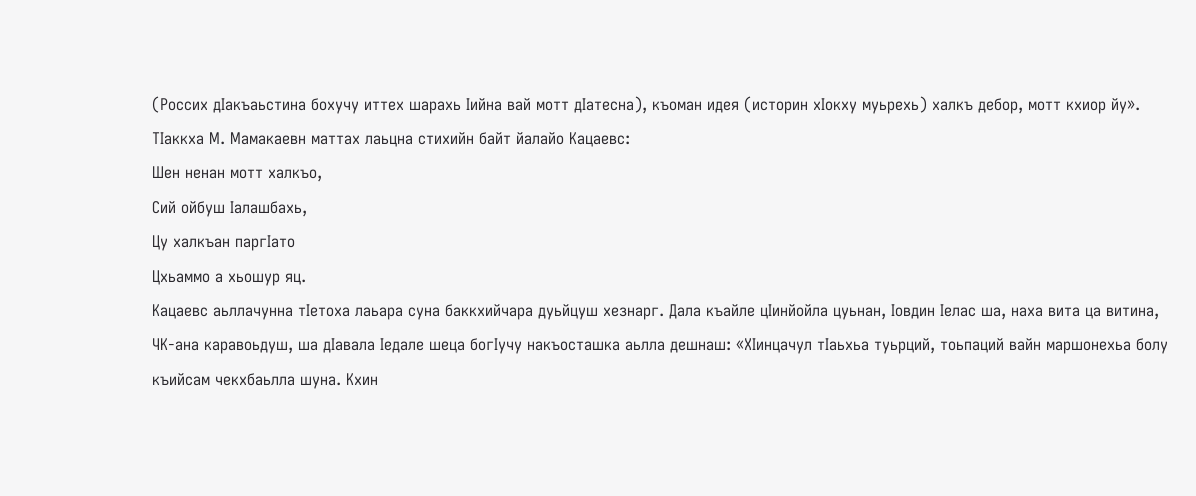(Россих дIакъаьстина бохучу иттех шарахь Iийна вай мотт дIатесна), къоман идея (историн хIокху муьрехь) халкъ дебор, мотт кхиор йу». ТIаккха М. Мамакаевн маттах лаьцна стихийн байт йалайо Кацаевс:
Шен ненан мотт халкъо,
Сий ойбуш Iалашбахь,
Цу халкъан паргIато
Цхьаммо а хьошур яц.
Кацаевс аьллачунна тIетоха лаьара суна баккхийчара дуьйцуш хезнарг. Дала къайле цIинйойла цуьнан, Iовдин Iелас ша, наха вита ца витина, ЧК-ана каравоьдуш, ша дIавала Iедале шеца богIучу накъосташка аьлла дешнаш: «ХIинцачул тIаьхьа туьрций, тоьпаций вайн маршонехьа болу къийсам чекхбаьлла шуна. Кхин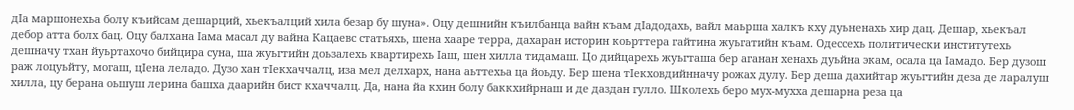дIа маршонехьа болу къийсам дешарций, хьекъалций хила безар бу шуна». Оцу дешнийн къилбанца вайн къам дIадодахь, вайл маьрша халкъ кху дуьненахь хир дац. Дешар, хьекъал дебор атта болх бац. Оцу балхана Iама масал ду вайна Кацаевс статьяхь, шена хааре терра, дахаран историн коьрттера гайтина жуьгатийн къам. Одессехь политически институтехь дешначу тхан йуьртахочо бийцира суна, ша жуьгтийн доьзалехь квартирехь Iаш, шен хилла тидамаш. Цо дийцарехь жуьгташа бер аганан хенахь дуьйна экам, осала ца Iамадо. Бер дузош раж лоцуьйту, могаш, цIена леладо. Дузо хан тIекхаччалц, иза мел делхарх, нана аьттехьа ца йоьду. Бер шена тIекховдийнначу рожах дулу. Бер деша дахийтар жуьгтийн деза де ларалуш хилла, цу берана оьшуш лерина башха даарийн бист кхаччалц. Да, нана йа кхин болу баккхийрнаш и де даздан гулло. Школехь беро мух-мухха дешарна реза ца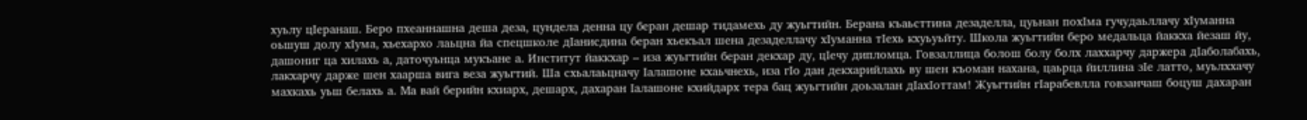хуьлу цIеранаш. Беро пхеаннашна деша деза, цундела денна цу беран дешар тидамехь ду жуьгтийн. Берана къаьсттина дезаделла, цуьнан похIма гучудаьллачу хIуманна оьшуш долу хIума, хьехархо лаьцна йа спецшколе дIанисдина беран хьекъал шена дезаделлачу хIуманна тIехь кхуьуьйту. Школа жуьгтийн беро медальца йаккха йезаш йу, дашониг ца хилахь а, даточуьнца мукъане а. Институт йаккхар – иза жуьгтийн беран декхар ду, цIечу дипломца. Говзаллица болош болу болх лаххарчу даржера дIаболабахь, лакхарчу дарже шен хаарша вига веза жуьгтий. Ша схьалаьцначу Iалашоне кхаьчнехь, иза гIо дан декхарийлахь ву шен къоман нахана, цаьрца йиллина зIе латто, муьлххачу махкахь уьш белахь а. Ма вай берийн кхиарх, дешарх, дахаран Iалашоне кхийдарх тера бац жуьгтийн доьзалан дIахIоттам! Жуьгтийн гIарабевлла говзанчаш боцуш дахаран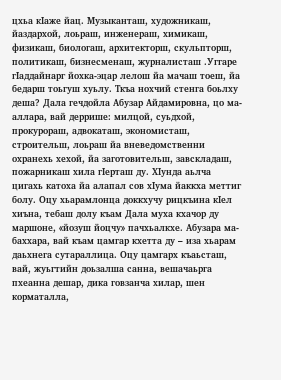цхьа кIаже йац. Музыканташ, художникаш, йаздархой, лоьраш, инженераш, химикаш, физикаш, биологаш, архитекторш, скульпторш, политикаш, бизнесменаш, журналисташ .Уггаре гIаддайнарг йохка-эцар лелош йа мачаш тоеш, йа бедарш тоьгуш хуьлу. Ткъа нохчий стенга боьлху деша? Дала гечдойла Абузар Айдамировна, цо ма-аллара, вай деррише: милцой, суьдхой, прокурораш, адвокаташ, экономисташ, строительш, лоьраш йа вневедомственни охранехь хехой, йа заготовительш, завскладаш, пожарникаш хила гIерташ ду. ХIунда аьлча цигахь катоха йа алапал сов хIума йаккха меттиг болу. Оцу хьарамлонца доккхучу рицкъина кIел хиъна, тебаш долу къам Дала муха кхачор ду маршоне, «йозуш йоцчу» пачхьалкхе. Абузара ма-баххара, вай къам цамгар кхетта ду – иза хьарам даьхнега сутараллица. Оцу цамгарх къаьсташ, вай, жуьгтийн доьзалша санна, вешачаьрга пхеанна дешар, дика говзанча хилар, шен корматалла,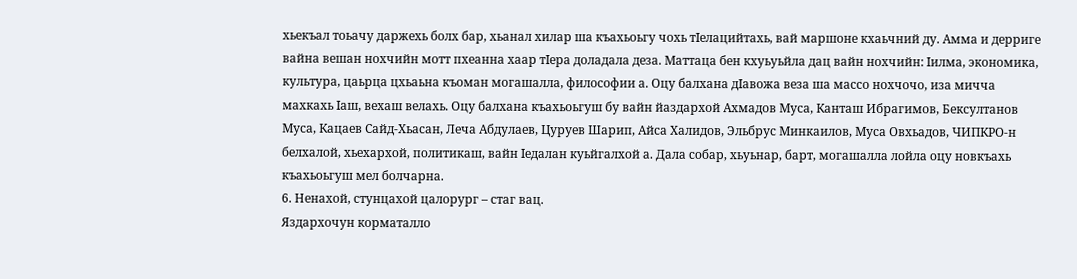хьекъал тоьачу даржехь болх бар, хьанал хилар ша къахьоьгу чохь тIелацийтахь, вай маршоне кхаьчний ду. Амма и дерриге вайна вешан нохчийн мотт пхеанна хаар тIера доладала деза. Маттаца бен кхуьуьйла дац вайн нохчийн: Iилма, экономика, культура, цаьрца цхьаьна къоман могашалла, философии а. Оцу балхана дIавожа веза ша массо нохчочо, иза мичча махкахь Iаш, вехаш велахь. Оцу балхана къахьоьгуш бу вайн йаздархой Ахмадов Муса, Канташ Ибрагимов, Бексултанов Муса, Кацаев Сайд-Хьасан, Леча Абдулаев, Цуруев Шарип, Айса Халидов, Эльбрус Минкаилов, Муса Овхьадов, ЧИПКРО-н белхалой, хьехархой, политикаш, вайн Iедалан куьйгалхой а. Дала собар, хьуьнар, барт, могашалла лойла оцу новкъахь къахьоьгуш мел болчарна.
6. Ненахой, стунцахой цалорург – стаг вац.
Яздархочун корматалло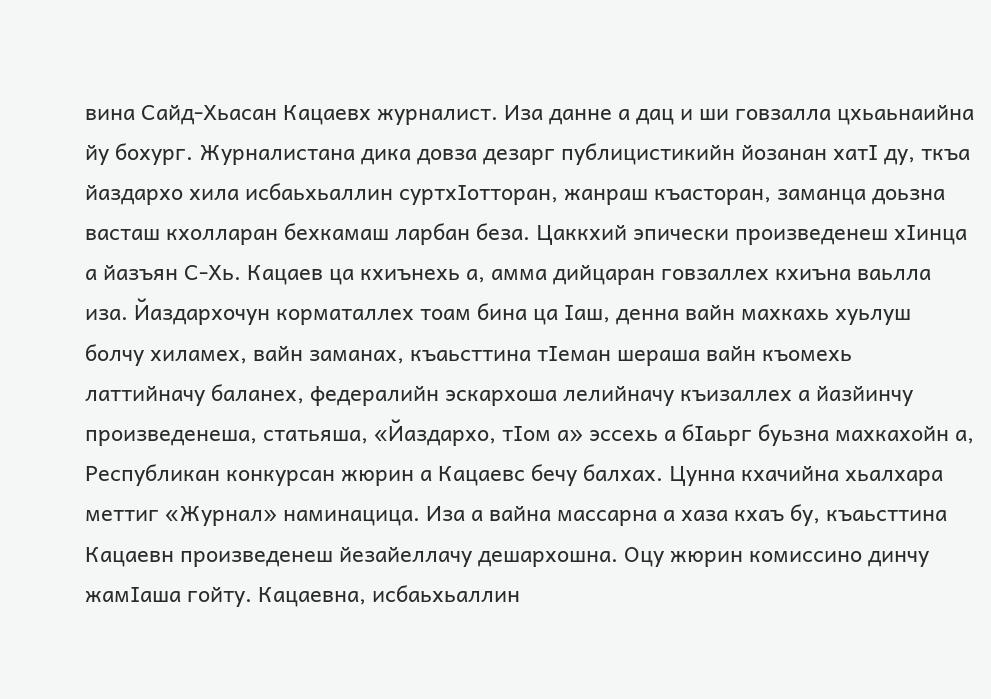вина Сайд-Хьасан Кацаевх журналист. Иза данне а дац и ши говзалла цхьаьнаийна йу бохург. Журналистана дика довза дезарг публицистикийн йозанан хатI ду, ткъа йаздархо хила исбаьхьаллин суртхIотторан, жанраш къасторан, заманца доьзна васташ кхолларан бехкамаш ларбан беза. Цаккхий эпически произведенеш хIинца а йазъян С-Хь. Кацаев ца кхиънехь а, амма дийцаран говзаллех кхиъна ваьлла иза. Йаздархочун корматаллех тоам бина ца Iаш, денна вайн махкахь хуьлуш болчу хиламех, вайн заманах, къаьсттина тIеман шераша вайн къомехь латтийначу баланех, федералийн эскархоша лелийначу къизаллех а йазйинчу произведенеша, статьяша, «Йаздархо, тIом а» эссехь а бIаьрг буьзна махкахойн а, Республикан конкурсан жюрин а Кацаевс бечу балхах. Цунна кхачийна хьалхара меттиг «Журнал» наминацица. Иза а вайна массарна а хаза кхаъ бу, къаьсттина Кацаевн произведенеш йезайеллачу дешархошна. Оцу жюрин комиссино динчу жамIаша гойту. Кацаевна, исбаьхьаллин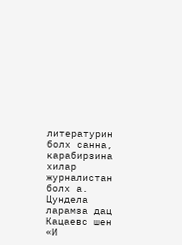литературин болх санна, карабирзина хилар журналистан болх а. Цундела ларамза дац Кацаевс шен «И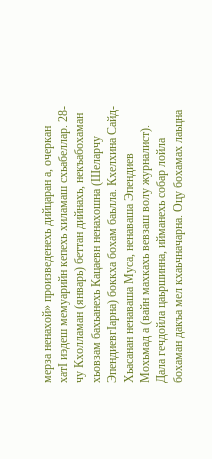мерза ненахой» произведенехь дийцаран а, очеркан хатI иэдеш мемуарийн кепехь хиламаш схьабеллар. 28-чу Кхолламан (январь) беттан дийнахь, некъабохаман хьовзам бахьанехь Кацаевн ненахошна (Шеларчу ЭпендиевгIарна) боккха бохам баьлла. Кхелхина Сайд-Хьасанан ненаваша Муса, ненаваша Эпендиев Мохьмад а (вайн махкахь вевзаш волу журналист). Дала гечдойла цаьршинна, ийманехь собар лойла бохаман дакъа мел кхаьчначарна. Оцу бохамах лаьцна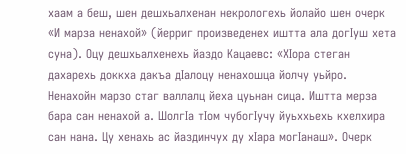хаам а беш, шен дешхьалхенан некрологехь йолайо шен очерк «И марза ненахой» (йерриг произведенех иштта ала догIуш хета суна). Оцу дешхьалхенехь йаздо Кацаевс: «ХIора стеган дахарехь доккха дакъа дIалоцу ненахошца йолчу уьйро. Ненахойн марзо стаг валлалц йеха цуьнан сица. Иштта мерза бара сан ненахой а. ШолгIа тIом чубогIучу йуьххьехь кхелхира сан нана. Цу хенахь ас йаздинчух ду хIара могIанаш». Очерк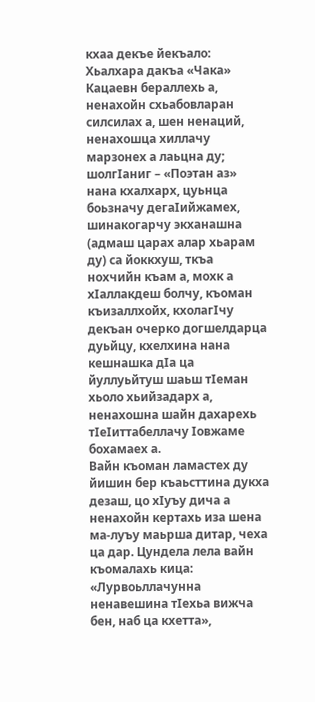кхаа декъе йекъало: Хьалхара дакъа «Чака» Кацаевн бераллехь а, ненахойн схьабовларан силсилах а, шен ненаций, ненахошца хиллачу марзонех а лаьцна ду; шолгIаниг – «Поэтан аз» нана кхалхарх, цуьнца боьзначу дегаIийжамех, шинакогарчу экханашна (адмаш царах алар хьарам ду) са йоккхуш, ткъа нохчийн къам а, мохк а хIаллакдеш болчу, къоман къизаллхойх, кхолагIчу декъан очерко догшелдарца дуьйцу, кхелхина нана кешнашка дIа ца йуллуьйтуш шаьш тIеман хьоло хьийзадарх а, ненахошна шайн дахарехь тIеIиттабеллачу Iовжаме бохамаех а.
Вайн къоман ламастех ду йишин бер къаьсттина дукха дезаш, цо хIуъу дича а ненахойн кертахь иза шена ма-луъу маьрша дитар, чеха ца дар. Цундела лела вайн къомалахь кица: «Лурвоьллачунна ненавешина тIехьа вижча бен, наб ца кхетта»,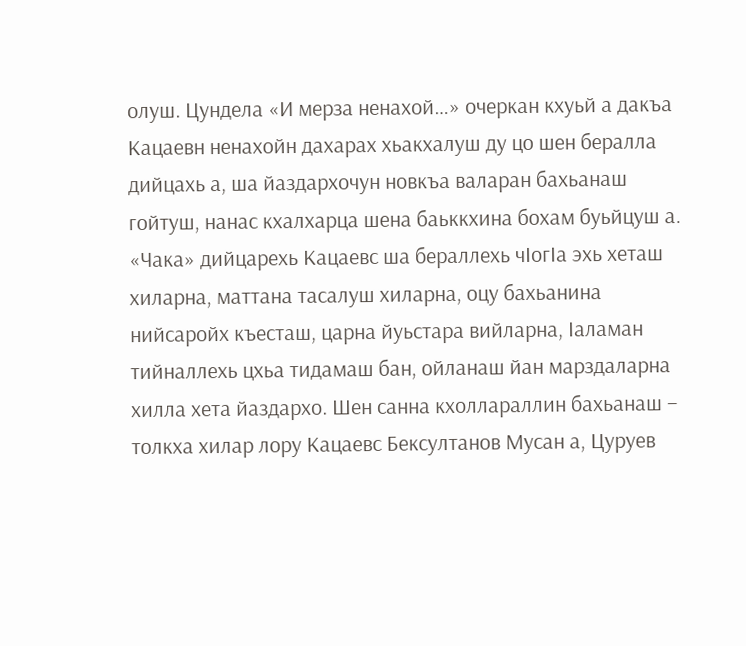олуш. Цундела «И мерза ненахой…» очеркан кхуьй а дакъа Кацаевн ненахойн дахарах хьакхалуш ду цо шен бералла дийцахь а, ша йаздархочун новкъа валаран бахьанаш гойтуш, нанас кхалхарца шена баьккхина бохам буьйцуш а. «Чака» дийцарехь Кацаевс ша бераллехь чIогIа эхь хеташ хиларна, маттана тасалуш хиларна, оцу бахьанина нийсаройх къесташ, царна йуьстара вийларна, Iаламан тийналлехь цхьа тидамаш бан, ойланаш йан марздаларна хилла хета йаздархо. Шен санна кхоллараллин бахьанаш – толкха хилар лору Кацаевс Бексултанов Мусан а, Цуруев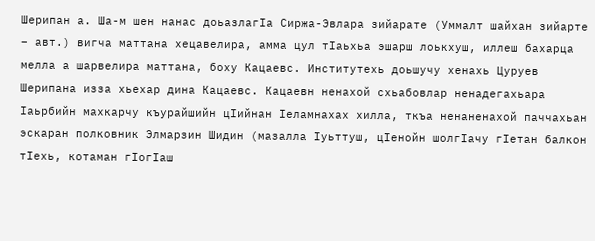Шерипан а. Ша-м шен нанас доьазлагIа Сиржа-Эвлара зийарате (Уммалт шайхан зийарте – авт.) вигча маттана хецавелира, амма цул тIаьхьа эшарш лоькхуш, иллеш бахарца мелла а шарвелира маттана, боху Кацаевс. Институтехь доьшучу хенахь Цуруев Шерипана изза хьехар дина Кацаевс. Кацаевн ненахой схьабовлар ненадегахьара Iаьрбийн махкарчу къурайшийн цIийнан Iеламнахах хилла, ткъа ненаненахой паччахьан эскаран полковник Элмарзин Шидин (мазалла Iуьттуш, цIенойн шолгIачу гIетан балкон тIехь, котаман гIогIаш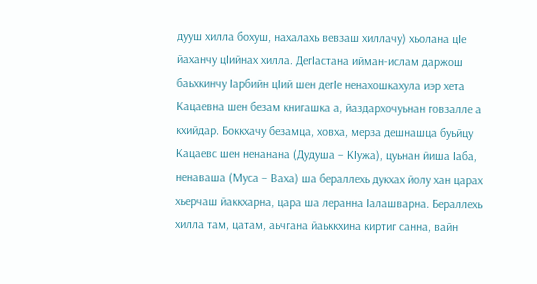дууш хилла бохуш, нахалахь вевзаш хиллачу) хьолана цIе йаханчу цIийнах хилла. ДегIастана ийман-ислам даржош баьхкинчу Iарбийн цIий шен дегIе ненахошкахула иэр хета Кацаевна шен безам книгашка а, йаздархочуьнан говзалле а кхийдар. Боккхачу безамца, ховха, мерза дешнашца буьйцу Кацаевс шен ненанана (Дудуша – КIужа), цуьнан йиша Iаба, ненаваша (Муса – Ваха) ша бераллехь дукхах йолу хан царах хьерчаш йаккхарна, цара ша леранна Iалашварна. Бераллехь хилла там, цатам, аьчгана йаьккхина киртиг санна, вайн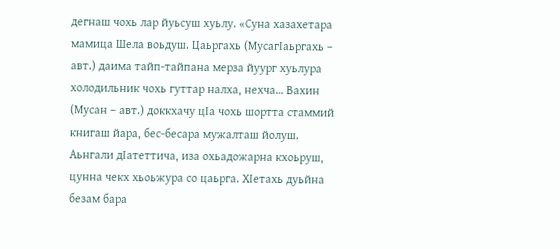дегнаш чохь лар йуьсуш хуьлу. «Суна хазахетара мамица Шела воьдуш. Цаьргахь (МусагIаьргахь – авт.) даима тайп-тайпана мерза йуург хуьлура холодильник чохь гуттар налха, нехча… Вахин (Мусан – авт.) доккхачу цIа чохь шортта стаммий книгаш йара, бес-бесара мужалташ йолуш. Аьнгали дIатеттича, иза охьадожарна кхоьруш, цунна чекх хьоьжура со цаьрга. ХIетахь дуьйна безам бара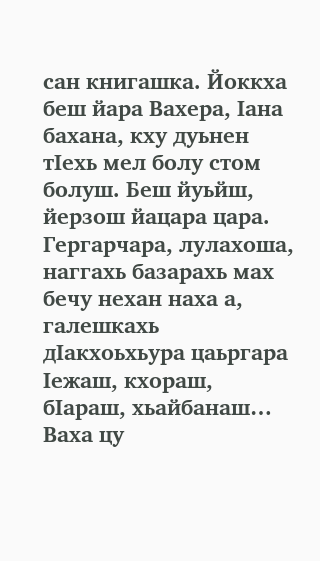сан книгашка. Йоккха беш йара Вахера, Iана бахана, кху дуьнен тIехь мел болу стом болуш. Беш йуьйш, йерзош йацара цара. Гергарчара, лулахоша, наггахь базарахь мах бечу нехан наха а, галешкахь дIакхоьхьура цаьргара Iежаш, кхораш, бIараш, хьайбанаш… Ваха цу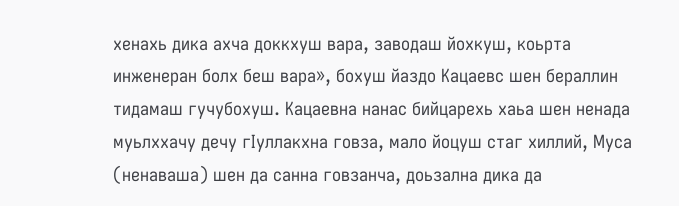хенахь дика ахча доккхуш вара, заводаш йохкуш, коьрта инженеран болх беш вара», бохуш йаздо Кацаевс шен бераллин тидамаш гучубохуш. Кацаевна нанас бийцарехь хаьа шен ненада муьлххачу дечу гIуллакхна говза, мало йоцуш стаг хиллий, Муса (ненаваша) шен да санна говзанча, доьзална дика да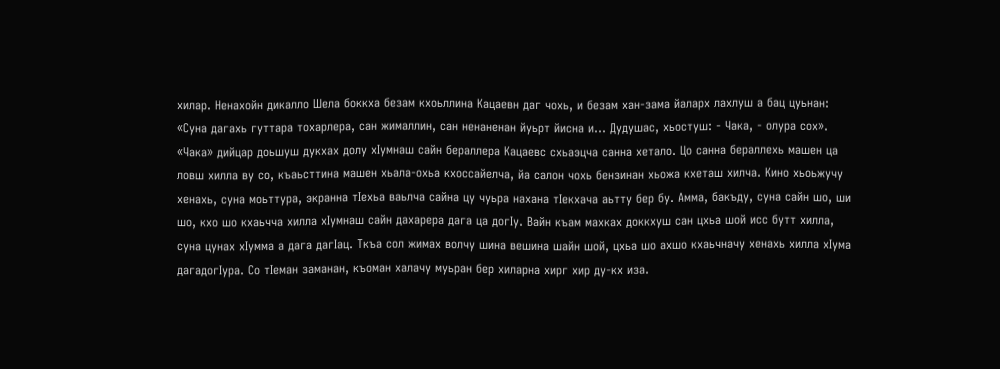хилар. Ненахойн дикалло Шела боккха безам кхоьллина Кацаевн даг чохь, и безам хан-зама йаларх лахлуш а бац цуьнан: «Суна дагахь гуттара тохарлера, сан жималлин, сан ненаненан йуьрт йисна и… Дудушас, хьостуш: - Чака, - олура сох». «Чака» дийцар доьшуш дукхах долу хIумнаш сайн бераллера Кацаевс схьаэцча санна хетало. Цо санна бераллехь машен ца ловш хилла ву со, къаьсттина машен хьала-охьа кхоссайелча, йа салон чохь бензинан хьожа кхеташ хилча. Кино хьоьжучу хенахь, суна моьттура, экранна тIехьа ваьлча сайна цу чуьра нахана тIекхача аьтту бер бу. Амма, бакъду, суна сайн шо, ши шо, кхо шо кхаьчча хилла хIумнаш сайн дахарера дага ца догIу. Вайн къам махках доккхуш сан цхьа шой исс бутт хилла, суна цунах хIумма а дага дагIац. Ткъа сол жимах волчу шина вешина шайн шой, цхьа шо ахшо кхаьчначу хенахь хилла хIума дагадогIура. Со тIеман заманан, къоман халачу муьран бер хиларна хирг хир ду-кх иза.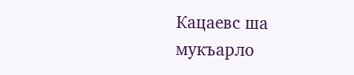Кацаевс ша мукъарло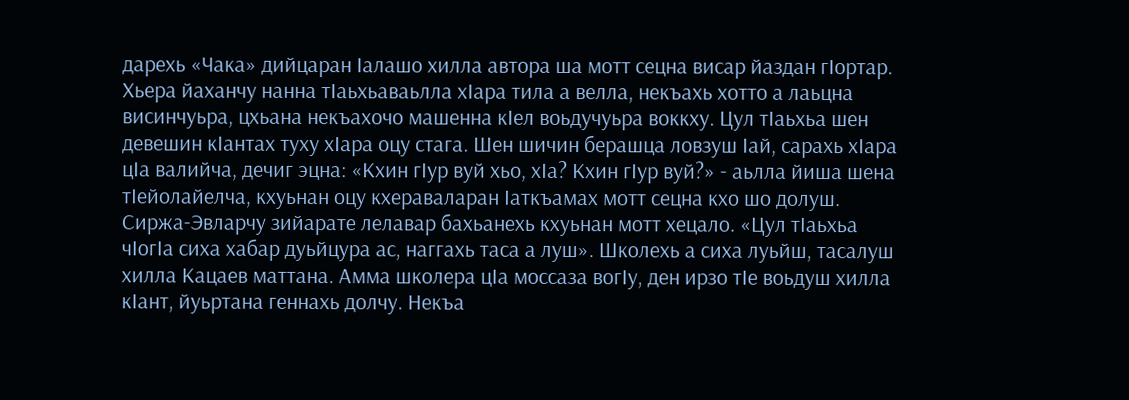дарехь «Чака» дийцаран Iалашо хилла автора ша мотт сецна висар йаздан гIортар. Хьера йаханчу нанна тIаьхьаваьлла хIара тила а велла, некъахь хотто а лаьцна висинчуьра, цхьана некъахочо машенна кIел воьдучуьра воккху. Цул тIаьхьа шен девешин кIантах туху хIара оцу стага. Шен шичин берашца ловзуш Iай, сарахь хIара цIа валийча, дечиг эцна: «Кхин гIур вуй хьо, хIа? Кхин гIур вуй?» - аьлла йиша шена тIейолайелча, кхуьнан оцу кхераваларан Iаткъамах мотт сецна кхо шо долуш. Сиржа-Эвларчу зийарате лелавар бахьанехь кхуьнан мотт хецало. «Цул тIаьхьа чIогIа сиха хабар дуьйцура ас, наггахь таса а луш». Школехь а сиха луьйш, тасалуш хилла Кацаев маттана. Амма школера цIа моссаза вогIу, ден ирзо тIе воьдуш хилла кIант, йуьртана геннахь долчу. Некъа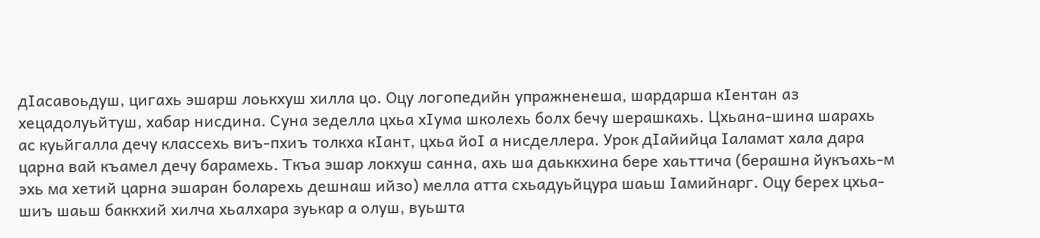дIасавоьдуш, цигахь эшарш лоькхуш хилла цо. Оцу логопедийн упражненеша, шардарша кIентан аз хецадолуьйтуш, хабар нисдина. Суна зеделла цхьа хIума школехь болх бечу шерашкахь. Цхьана-шина шарахь ас куьйгалла дечу классехь виъ-пхиъ толкха кIант, цхьа йоI а нисделлера. Урок дIайийца Iаламат хала дара царна вай къамел дечу барамехь. Ткъа эшар локхуш санна, ахь ша даьккхина бере хаьттича (берашна йукъахь-м эхь ма хетий царна эшаран боларехь дешнаш ийзо) мелла атта схьадуьйцура шаьш Iамийнарг. Оцу берех цхьа-шиъ шаьш баккхий хилча хьалхара зуькар а олуш, вуьшта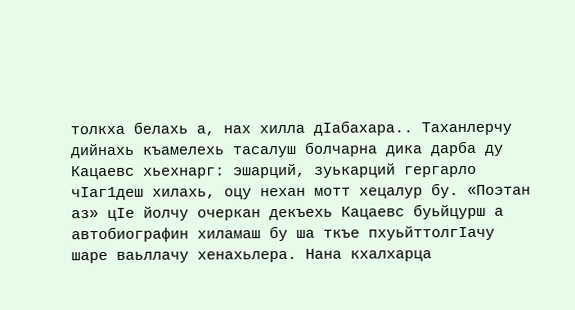толкха белахь а, нах хилла дIабахара.. Таханлерчу дийнахь къамелехь тасалуш болчарна дика дарба ду Кацаевс хьехнарг: эшарций, зуькарций гергарло чIаг1деш хилахь, оцу нехан мотт хецалур бу. «Поэтан аз» цIе йолчу очеркан декъехь Кацаевс буьйцурш а автобиографин хиламаш бу ша ткъе пхуьйттолгIачу шаре ваьллачу хенахьлера. Нана кхалхарца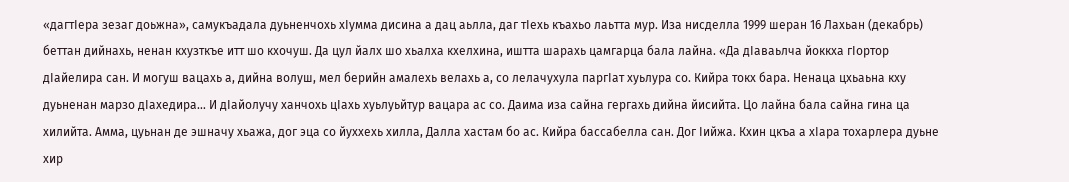«дагтIера зезаг доьжна», самукъадала дуьненчохь хIумма дисина а дац аьлла, даг тIехь къахьо лаьтта мур. Иза нисделла 1999 шеран 16 Лахьан (декабрь) беттан дийнахь, ненан кхузткъе итт шо кхочуш. Да цул йалх шо хьалха кхелхина, иштта шарахь цамгарца бала лайна. «Да дIаваьлча йоккха гIортор дIайелира сан. И могуш вацахь а, дийна волуш, мел берийн амалехь велахь а, со лелачухула паргIат хуьлура со. Кийра токх бара. Ненаца цхьаьна кху дуьненан марзо дIахедира… И дIайолучу ханчохь цIахь хуьлуьйтур вацара ас со. Даима иза сайна гергахь дийна йисийта. Цо лайна бала сайна гина ца хилийта. Амма, цуьнан де эшначу хьажа, дог эца со йуххехь хилла, Далла хастам бо ас. Кийра бассабелла сан. Дог Iийжа. Кхин цкъа а хIара тохарлера дуьне хир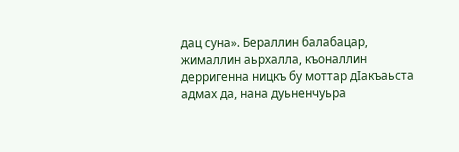дац суна». Бераллин балабацар, жималлин аьрхалла, къоналлин дерригенна ницкъ бу моттар дIакъаьста адмах да, нана дуьненчуьра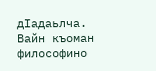дIадаьлча. Вайн къоман философино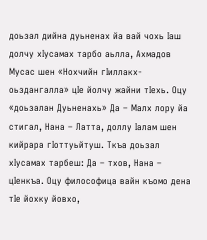доьзал дийна дуьненах йа вай чохь Iаш долчу хIусамах тарбо аьлла, Ахмадов Мусас шен «Нохчийн гIиллакх-оьздангалла» цIе йолчу жайни тIехь. Оцу «доьзалан Дуьненахь» Да – Малх лору йа стигал, Нана – Латта, доллу Iалам шен кийрара гIоттуьйтуш. Ткъа доьзал хIусамах тарбеш: Да – тхов, Нана – цIенкъа. Оцу философица вайн къомо дена тIе йохку йовхо,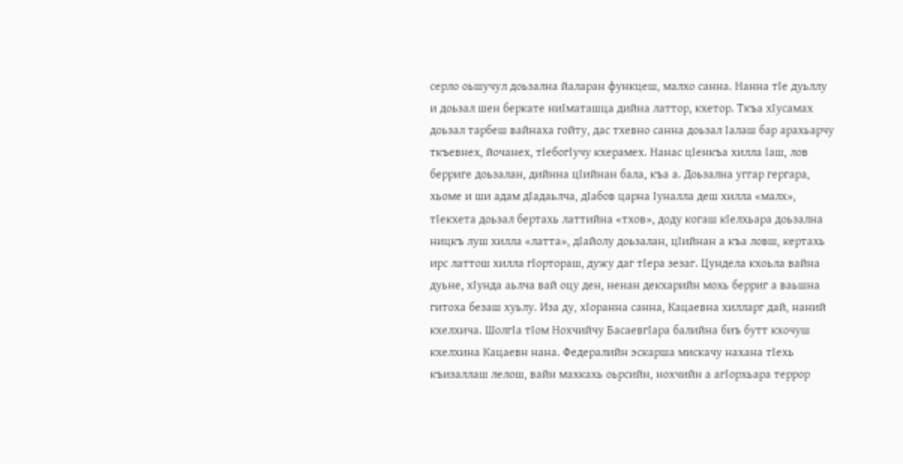серло оьшучул доьзална йаларан функцеш, малхо санна. Нанна тIе дуьллу и доьзал шен беркате ниIматашца дийна латтор, кхетор. Ткъа хIусамах доьзал тарбеш вайнаха гойту, дас тхевно санна доьзал Iалаш бар арахьарчу ткъевнех, йочанех, тIебогIучу кхерамех. Нанас цIенкъа хилла Iаш, лов берриге доьзалан, дийнна цIийнан бала, къа а. Доьзална уггар гергара, хьоме и ши адам дIадаьлча, дIабов царна Iуналла деш хилла «малх», тIекхета доьзал бертахь латтийна «тхов», доду когаш кIелхьара доьзална ницкъ луш хилла «латта», дIайолу доьзалан, цIийнан а къа ловш, кертахь ирс латтош хилла гIортораш, дужу даг тIера зезаг. Цундела кхоьла вайна дуьне, хIунда аьлча вай оцу ден, ненан декхарийн мохь берриг а ваьшна гитоха безаш хуьлу. Иза ду, хIоранна санна, Кацаевна хилларг дай, наний кхелхича. ШолгIа тIом Нохчийчу БасаевгIара балийна биъ бутт кхочуш кхелхина Кацаевн нана. Федералийн эскарша мискачу нахана тIехь къизаллаш лелош, вайн махкахь оьрсийн, нохчийн а агIорхьара террор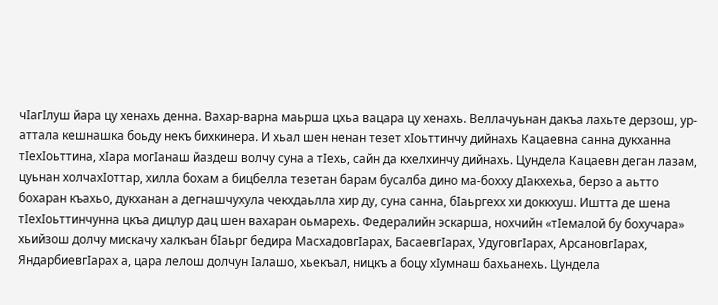чIагIлуш йара цу хенахь денна. Вахар-варна маьрша цхьа вацара цу хенахь. Веллачуьнан дакъа лахьте дерзош, ур-аттала кешнашка боьду некъ бихкинера. И хьал шен ненан тезет хIоьттинчу дийнахь Кацаевна санна дукханна тIехIоьттина, хIара могIанаш йаздеш волчу суна а тIехь, сайн да кхелхинчу дийнахь. Цундела Кацаевн деган лазам, цуьнан холчахIоттар, хилла бохам а бицбелла тезетан барам бусалба дино ма-бохху дIакхехьа, берзо а аьтто бохаран къахьо, дукханан а дегнашчухула чекхдаьлла хир ду, суна санна, бIаьргехх хи доккхуш. Иштта де шена тIехIоьттинчунна цкъа дицлур дац шен вахаран оьмарехь. Федералийн эскарша, нохчийн «тIемалой бу бохучара» хьийзош долчу мискачу халкъан бIаьрг бедира МасхадовгIарах, БасаевгIарах, УдуговгIарах, АрсановгIарах, ЯндарбиевгIарах а, цара лелош долчун Iалашо, хьекъал, ницкъ а боцу хIумнаш бахьанехь. Цундела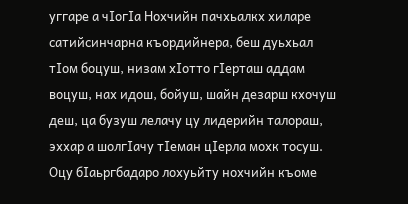уггаре а чIогIа Нохчийн пачхьалкх хиларе сатийсинчарна къордийнера, беш дуьхьал тIом боцуш, низам хIотто гIерташ аддам воцуш, нах идош, бойуш, шайн дезарш кхочуш деш, ца бузуш лелачу цу лидерийн талораш, эххар а шолгIачу тIеман цIерла мохк тосуш. Оцу бIаьргбадаро лохуьйту нохчийн къоме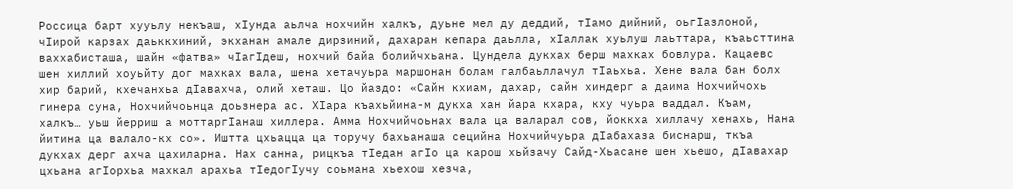Россица барт хууьлу некъаш, хIунда аьлча нохчийн халкъ, дуьне мел ду деддий, тIамо дийний, оьгIазлоной, чIирой карзах даьккхиний, экханан амале дирзиний, дахаран кепара даьлла, хIаллак хуьлуш лаьттара, къаьсттина ваххабисташа, шайн «фатва» чIагIдеш, нохчий байа болийчхьана. Цундела дукхах берш махках бовлура. Кацаевс шен хиллий хоуьйту дог махках вала, шена хетачуьра маршонан болам галбаьллачул тIаьхьа. Хене вала бан болх хир барий, кхечанхьа дIавахча, олий хеташ. Цо йаздо: «Сайн кхиам, дахар, сайн хиндерг а даима Нохчийчохь гинера суна, Нохчийчоьнца доьзнера ас. ХIара къахьйина-м дукха хан йара кхара, кху чуьра ваддал. Къам, халкъ… уьш йерриш а моттаргIанаш хиллера. Амма Нохчийчоьнах вала ца валарал сов, йоккха хиллачу хенахь, Нана йитина ца валало-кх со». Иштта цхьацца ца торучу бахьанаша сецийна Нохчийчуьра дIабахаза биснарш, ткъа дукхах дерг ахча цахиларна. Нах санна, рицкъа тIедан агIо ца карош хьйзачу Сайд-Хьасане шен хьешо, дIавахар цхьана агIорхьа махкал арахьа тIедогIучу соьмана хьехош хезча,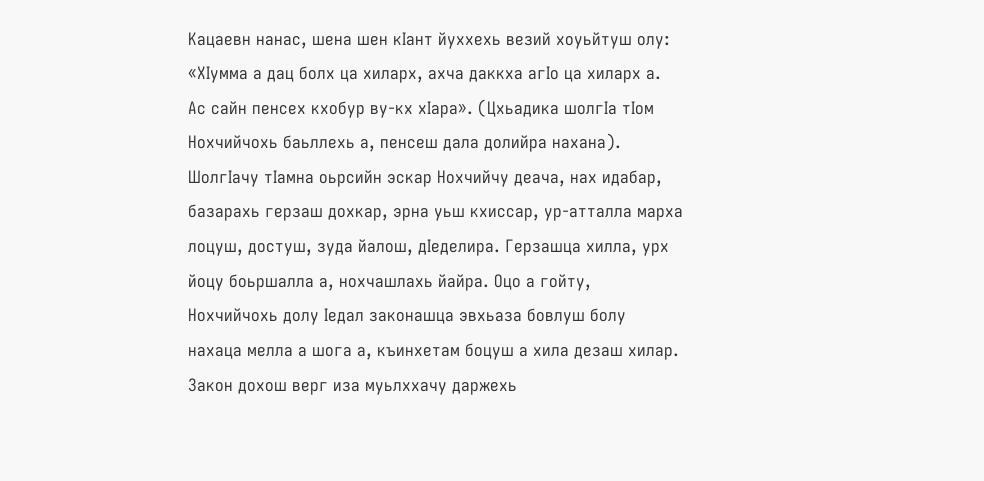Кацаевн нанас, шена шен кIант йуххехь везий хоуьйтуш олу: «ХIумма а дац болх ца хиларх, ахча даккха агIо ца хиларх а. Ас сайн пенсех кхобур ву-кх хIара». (Цхьадика шолгIа тIом Нохчийчохь баьллехь а, пенсеш дала долийра нахана). ШолгIачу тIамна оьрсийн эскар Нохчийчу деача, нах идабар, базарахь герзаш дохкар, эрна уьш кхиссар, ур-атталла марха лоцуш, достуш, зуда йалош, дIеделира. Герзашца хилла, урх йоцу боьршалла а, нохчашлахь йайра. Оцо а гойту, Нохчийчохь долу Iедал законашца эвхьаза бовлуш болу нахаца мелла а шога а, къинхетам боцуш а хила дезаш хилар. Закон дохош верг иза муьлххачу даржехь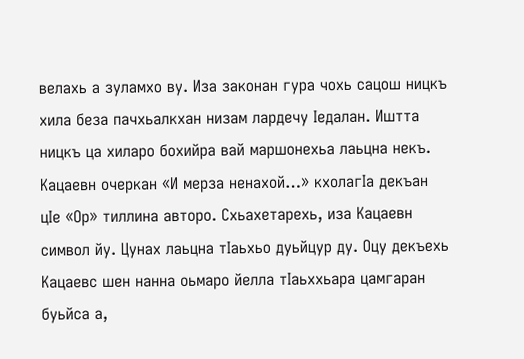велахь а зуламхо ву. Иза законан гура чохь сацош ницкъ хила беза пачхьалкхан низам лардечу Iедалан. Иштта ницкъ ца хиларо бохийра вай маршонехьа лаьцна некъ.
Кацаевн очеркан «И мерза ненахой…» кхолагIа декъан цIе «Ор» тиллина авторо. Схьахетарехь, иза Кацаевн символ йу. Цунах лаьцна тIаьхьо дуьйцур ду. Оцу декъехь Кацаевс шен нанна оьмаро йелла тIаьххьара цамгаран буьйса а,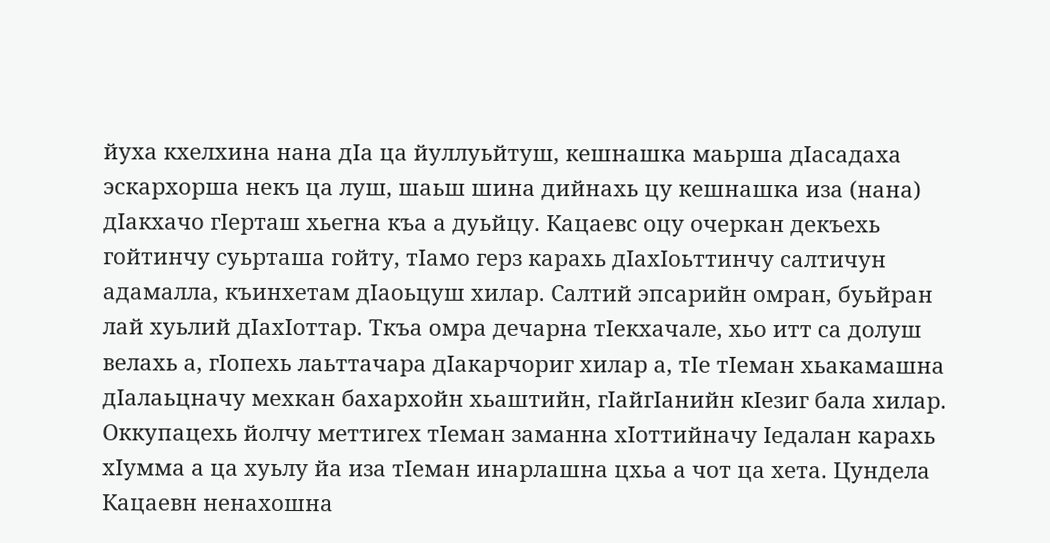йуха кхелхина нана дIа ца йуллуьйтуш, кешнашка маьрша дIасадаха эскархорша некъ ца луш, шаьш шина дийнахь цу кешнашка иза (нана) дIакхачо гIерташ хьегна къа а дуьйцу. Кацаевс оцу очеркан декъехь гойтинчу суьрташа гойту, тIамо герз карахь дIахIоьттинчу салтичун адамалла, къинхетам дIаоьцуш хилар. Салтий эпсарийн омран, буьйран лай хуьлий дIахIоттар. Ткъа омра дечарна тIекхачале, хьо итт са долуш велахь а, гIопехь лаьттачара дIакарчориг хилар а, тIе тIеман хьакамашна дIалаьцначу мехкан бахархойн хьаштийн, гIайгIанийн кIезиг бала хилар. Оккупацехь йолчу меттигех тIеман заманна хIоттийначу Iедалан карахь хIумма а ца хуьлу йа иза тIеман инарлашна цхьа а чот ца хета. Цундела Кацаевн ненахошна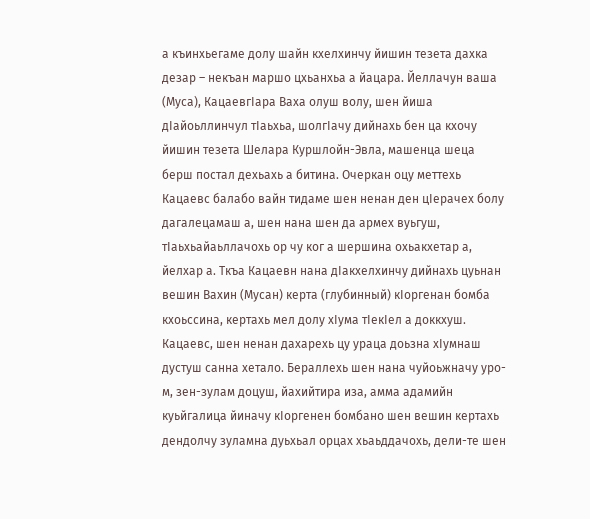а къинхьегаме долу шайн кхелхинчу йишин тезета дахка дезар – некъан маршо цхьанхьа а йацара. Йеллачун ваша (Муса), КацаевгIара Ваха олуш волу, шен йиша дIайоьллинчул тIаьхьа, шолгIачу дийнахь бен ца кхочу йишин тезета Шелара Куршлойн-Эвла, машенца шеца берш постал дехьахь а битина. Очеркан оцу меттехь Кацаевс балабо вайн тидаме шен ненан ден цIерачех болу дагалецамаш а, шен нана шен да армех вуьгуш, тIаьхьайаьллачохь ор чу ког а шершина охьакхетар а, йелхар а. Ткъа Кацаевн нана дIакхелхинчу дийнахь цуьнан вешин Вахин (Мусан) керта (глубинный) кIоргенан бомба кхоьссина, кертахь мел долу хIума тIекIел а доккхуш. Кацаевс, шен ненан дахарехь цу ураца доьзна хIумнаш дустуш санна хетало. Бераллехь шен нана чуйоьжначу уро-м, зен-зулам доцуш, йахийтира иза, амма адамийн куьйгалица йиначу кIоргенен бомбано шен вешин кертахь дендолчу зуламна дуьхьал орцах хьаьддачохь, дели-те шен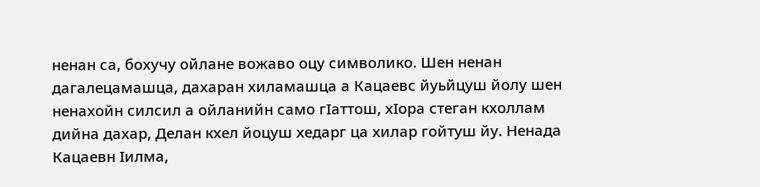ненан са, бохучу ойлане вожаво оцу символико. Шен ненан дагалецамашца, дахаран хиламашца а Кацаевс йуьйцуш йолу шен ненахойн силсил а ойланийн само гIаттош, хIора стеган кхоллам дийна дахар, Делан кхел йоцуш хедарг ца хилар гойтуш йу. Ненада Кацаевн Iилма,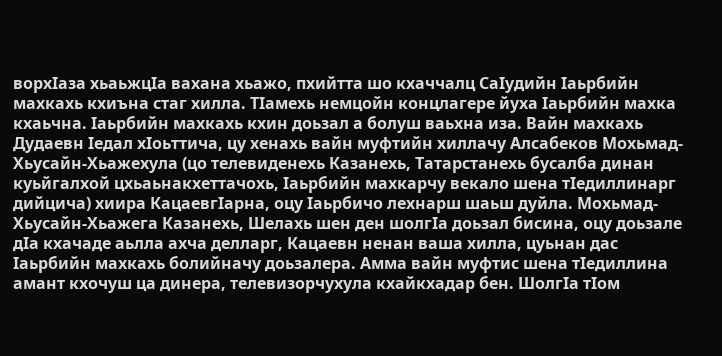ворхIаза хьаьжцIа вахана хьажо, пхийтта шо кхаччалц СаIудийн Iаьрбийн махкахь кхиъна стаг хилла. ТIамехь немцойн концлагере йуха Iаьрбийн махка кхаьчна. Iаьрбийн махкахь кхин доьзал а болуш ваьхна иза. Вайн махкахь Дудаевн Iедал хIоьттича, цу хенахь вайн муфтийн хиллачу Алсабеков Мохьмад-Хьусайн-Хьажехула (цо телевиденехь Казанехь, Татарстанехь бусалба динан куьйгалхой цхьаьнакхеттачохь, Iаьрбийн махкарчу векало шена тIедиллинарг дийцича) хиира КацаевгIарна, оцу Iаьрбичо лехнарш шаьш дуйла. Мохьмад-Хьусайн-Хьажега Казанехь, Шелахь шен ден шолгIа доьзал бисина, оцу доьзале дIа кхачаде аьлла ахча делларг, Кацаевн ненан ваша хилла, цуьнан дас Iаьрбийн махкахь болийначу доьзалера. Амма вайн муфтис шена тIедиллина амант кхочуш ца динера, телевизорчухула кхайкхадар бен. ШолгIа тIом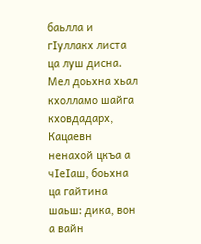баьлла и гIуллакх листа ца луш дисна. Мел доьхна хьал кхолламо шайга кховдадарх, Кацаевн ненахой цкъа а чIеIаш, боьхна ца гайтина шаьш: дика, вон а вайн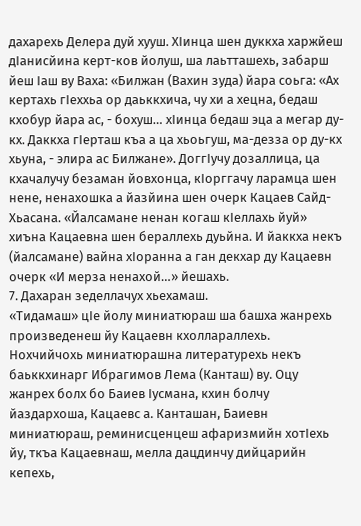дахарехь Делера дуй хууш. ХIинца шен дуккха харжйеш дIанисйина керт-ков йолуш, ша лаьтташехь, забарш йеш Iаш ву Ваха: «Билжан (Вахин зуда) йара соьга: «Ах кертахь гIеххьа ор даьккхича, чу хи а хецна, бедаш кхобур йара ас, - бохуш… хIинца бедаш эца а мегар ду-кх. Даккха гIерташ къа а ца хьоьгуш, ма-дезза ор ду-кх хьуна, - элира ас Билжане». ДоггIучу дозаллица, ца кхачалучу безаман йовхонца, кIорггачу ларамца шен нене, ненахошка а йазйина шен очерк Кацаев Сайд-Хьасана. «Йалсамане ненан когаш кIеллахь йуй» хиъна Кацаевна шен бераллехь дуьйна. И йаккха некъ (йалсамане) вайна хIоранна а ган декхар ду Кацаевн очерк «И мерза ненахой…» йешахь.
7. Дахаран зеделлачух хьехамаш.
«Тидамаш» цIе йолу миниатюраш ша башха жанрехь произведенеш йу Кацаевн кхоллараллехь. Нохчийчохь миниатюрашна литературехь некъ баьккхинарг Ибрагимов Лема (Канташ) ву. Оцу жанрех болх бо Баиев Iусмана, кхин болчу йаздархоша, Кацаевс а. Канташан, Баиевн миниатюраш, реминисценцеш афаризмийн хотIехь йу, ткъа Кацаевнаш, мелла дацдинчу дийцарийн кепехь,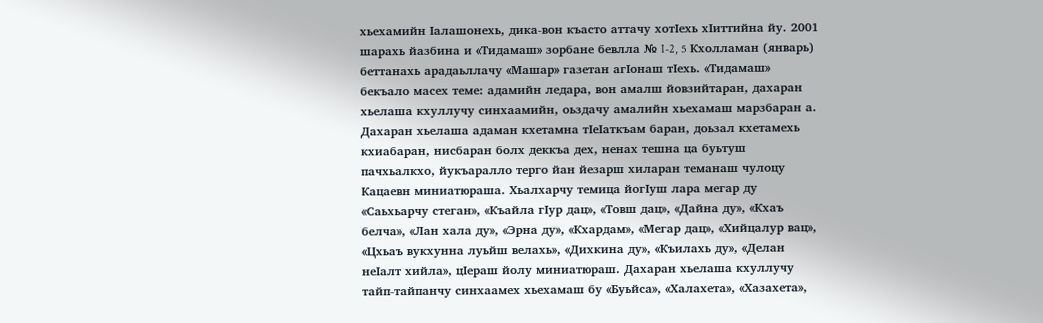хьехамийн Iалашонехь, дика-вон къасто аттачу хотIехь хIиттийна йу. 2001 шарахь йазбина и «Тидамаш» зорбане бевлла № I-2, 5 Кхолламан (январь) беттанахь арадаьллачу «Машар» газетан агIонаш тIехь. «Тидамаш» бекъало масех теме: адамийн ледара, вон амалш йовзийтаран, дахаран хьелаша кхуллучу синхаамийн, оьздачу амалийн хьехамаш марзбаран а. Дахаран хьелаша адаман кхетамна тIеIаткъам баран, доьзал кхетамехь кхиабаран, нисбаран болх деккъа дех, ненах тешна ца буьтуш пачхьалкхо, йукъаралло терго йан йезарш хиларан теманаш чулоцу Кацаевн миниатюраша. Хьалхарчу темица йогIуш лара мегар ду «Саьхьарчу стеган», «Къайла гIур дац», «Товш дац», «Дайна ду», «Кхаъ белча», «Лан хала ду», «Эрна ду», «Кхардам», «Мегар дац», «Хийцалур вац», «Цхьаъ вукхунна луьйш велахь», «Дихкина ду», «Къилахь ду», «Делан неIалт хийла», цIераш йолу миниатюраш. Дахаран хьелаша кхуллучу тайп-тайпанчу синхаамех хьехамаш бу «Буьйса», «Халахета», «Хазахета»,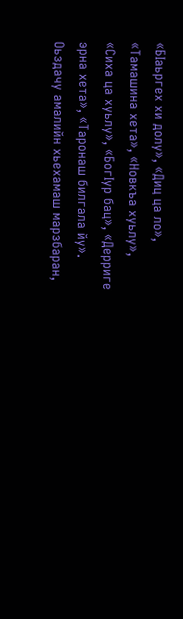«БIаьргех хи долу», «Диц ца ло», «Тамашина хета», «Новкъа хуьлу», «Сиха ца хуьлу», «БогIур бац», «Дерриге эрна хета», «Таронаш билгала йу». Оьздачу амалийн хьехамаш марзбаран,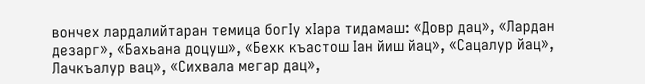вончех лардалийтаран темица богIу хIара тидамаш: «Довр дац», «Лардан дезарг», «Бахьана доцуш», «Бехк къастош Iан йиш йац», «Сацалур йац», Лачкъалур вац», «Сихвала мегар дац»,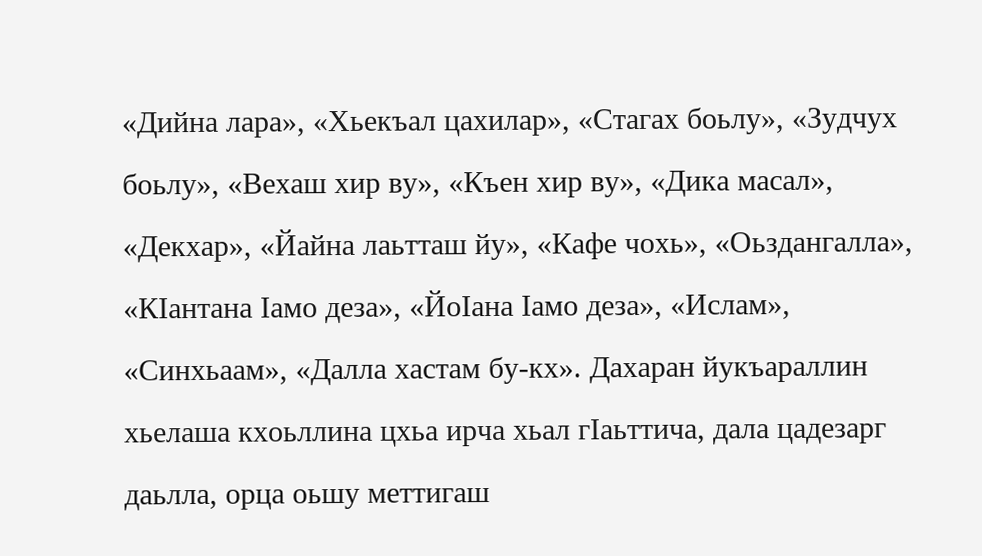«Дийна лара», «Хьекъал цахилар», «Стагах боьлу», «Зудчух боьлу», «Вехаш хир ву», «Къен хир ву», «Дика масал», «Декхар», «Йайна лаьтташ йу», «Кафе чохь», «Оьздангалла», «КIантана Iамо деза», «ЙоIана Iамо деза», «Ислам», «Синхьаам», «Далла хастам бу-кх». Дахаран йукъараллин хьелаша кхоьллина цхьа ирча хьал гIаьттича, дала цадезарг даьлла, орца оьшу меттигаш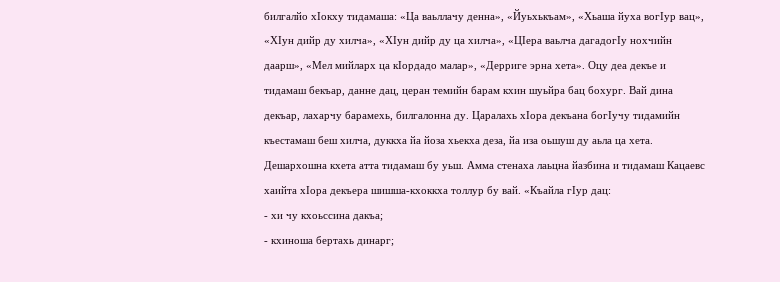билгалйо хIокху тидамаша: «Ца ваьллачу денна», «Йуьхькъам», «Хьаша йуха вогIур вац», «ХIун дийр ду хилча», «ХIун дийр ду ца хилча», «ЦIера ваьлча дагадогIу нохчийн даарш», «Мел мийларх ца кIордадо малар», «Дерриге эрна хета». Оцу деа декъе и тидамаш бекъар, данне дац, церан темийн барам кхин шуьйра бац бохург. Вай дина декъар, лахарчу барамехь, билгалонна ду. Царалахь хIора декъана богIучу тидамийн къестамаш беш хилча, дуккха йа йоза хьекха деза, йа иза оьшуш ду аьла ца хета. Дешархошна кхета атта тидамаш бу уьш. Амма стенаха лаьцна йазбина и тидамаш Кацаевс хаийта хIора декъера шишша-кхоккха толлур бу вай. «Къайла гIур дац:
- хи чу кхоьссина дакъа;
- кхиноша бертахь динарг;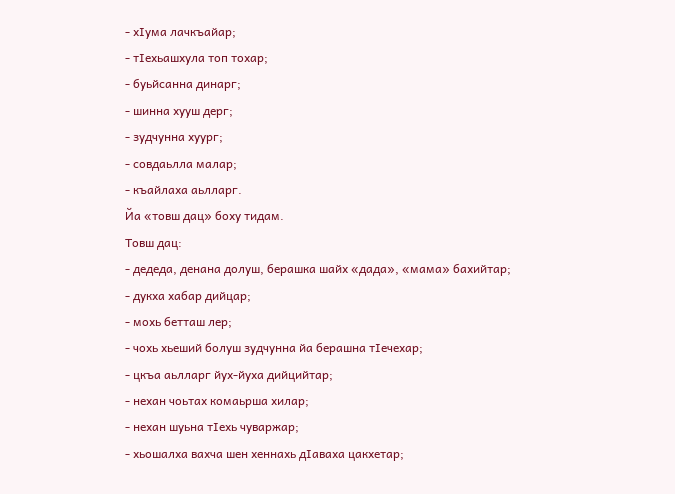- хIума лачкъайар;
- тIехьашхула топ тохар;
- буьйсанна динарг;
- шинна хууш дерг;
- зудчунна хуург;
- совдаьлла малар;
- къайлаха аьлларг.
Йа «товш дац» боху тидам.
Товш дац:
- дедеда, денана долуш, берашка шайх «дада», «мама» бахийтар;
- дукха хабар дийцар;
- мохь бетташ лер;
- чохь хьеший болуш зудчунна йа берашна тIечехар;
- цкъа аьлларг йух-йуха дийцийтар;
- нехан чоьтах комаьрша хилар;
- нехан шуьна тIехь чуваржар;
- хьошалха вахча шен хеннахь дIаваха цакхетар;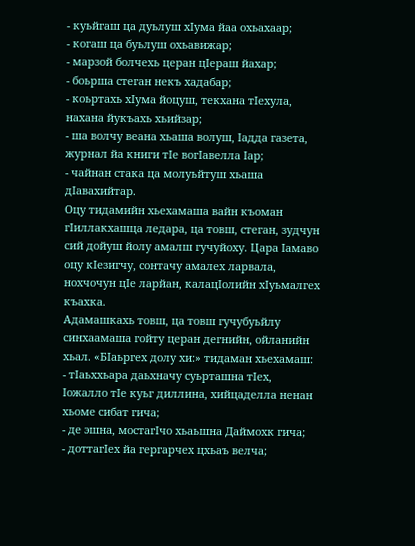- куьйгаш ца дуьлуш хIума йаа охьахаар;
- когаш ца буьлуш охьавижар;
- марзой болчехь церан цIераш йахар;
- боьрша стеган некъ хадабар;
- коьртахь хIума йоцуш, текхана тIехула, нахана йукъахь хьийзар;
- ша волчу веана хьаша волуш, Iадда газета, журнал йа книги тIе вогIавелла Iар;
- чайнан стака ца молуьйтуш хьаша дIавахийтар.
Оцу тидамийн хьехамаша вайн къоман гIиллакхашца ледара, ца товш, стеган, зудчун сий дойуш йолу амалш гучуйоху. Цара Iамаво оцу кIезигчу, сонтачу амалех ларвала, нохчочун цIе ларйан, калацIолийн хIуьмалгех къахка.
Адамашкахь товш, ца товш гучубуьйлу синхаамаша гойту церан дегнийн, ойланийн хьал. «БIаьргех долу хи:» тидаман хьехамаш:
- тIаьххьара даьхначу суьрташна тIех, Iожалло тIе куьг диллина, хийцаделла ненан хьоме сибат гича;
- де эшна, мостагIчо хьаьшна Даймохк гича;
- доттагIех йа гергарчех цхьаъ велча;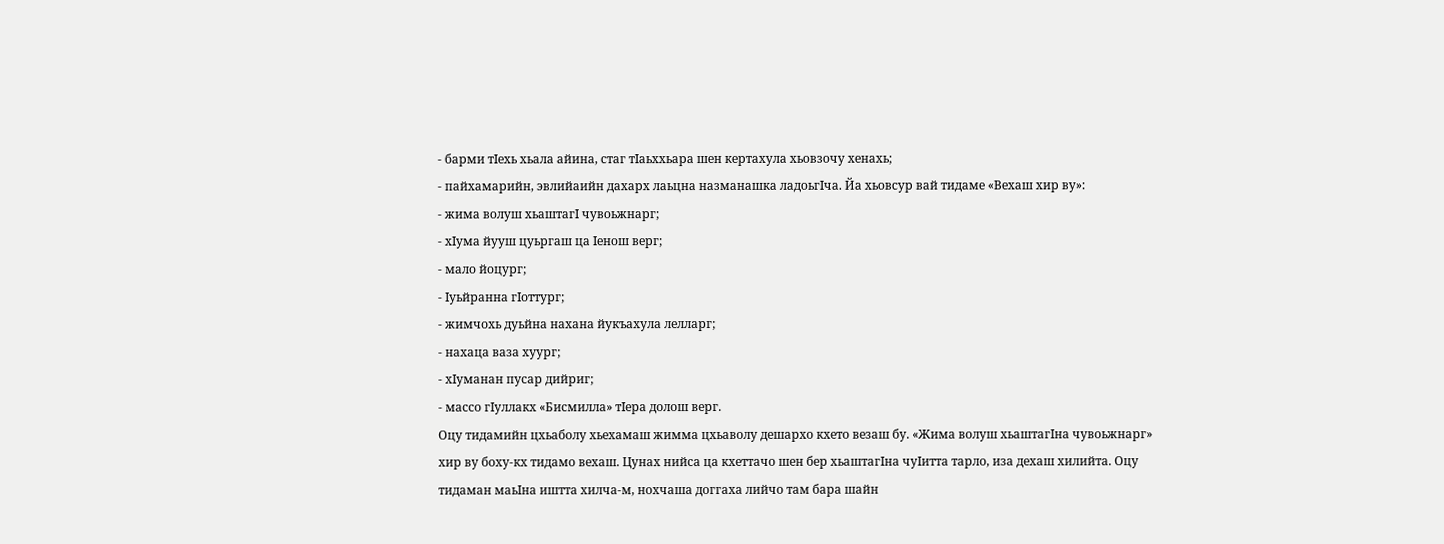- барми тIехь хьала айина, стаг тIаьххьара шен кертахула хьовзочу хенахь;
- пайхамарийн, эвлийаийн дахарх лаьцна назманашка ладоьгIча. Йа хьовсур вай тидаме «Вехаш хир ву»:
- жима волуш хьаштагI чувоьжнарг;
- хIума йууш цуьргаш ца Iенош верг;
- мало йоцург;
- Iуьйранна гIоттург;
- жимчохь дуьйна нахана йукъахула лелларг;
- нахаца ваза хуург;
- хIуманан пусар дийриг;
- массо гIуллакх «Бисмилла» тIера долош верг.
Оцу тидамийн цхьаболу хьехамаш жимма цхьаволу дешархо кхето везаш бу. «Жима волуш хьаштагIна чувоьжнарг» хир ву боху-кх тидамо вехаш. Цунах нийса ца кхеттачо шен бер хьаштагIна чуIитта тарло, иза дехаш хилийта. Оцу тидаман маьIна иштта хилча-м, нохчаша доггаха лийчо там бара шайн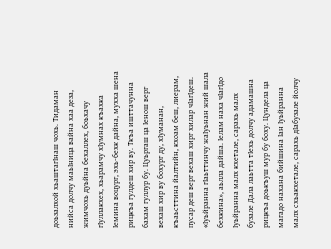доьзалхой хьаштагIнаш чохь. Тидаман нийса долчу маьIница вайна хаа деза, жимчохь дуьйна бехаллех, боьхачу гIуллакхех, хьарамчу хIумнах къахка Iемина воцург, эхь-бехк дайна, мухха шена рицкъа гулдеш хир ву. Ткъа ишттачунна бахам гуллур бу. Цуьргаш ца Iенош верг вехаш хир ву бохург ду, хIуманан, къаьсттина йалтийн, кхоам беш, лиерам, пусар деш верг вехаш хирг хилар чIагIдеш. «Iуьйранна гIаьттинчу жаIуьнан жий шала бехкина», аьлла дайша. Iелам наха чIагIдо Iуьйранна малх кхетале, сарахь малх бузале Дала лаьтта тIехь долчу адамашна рицкъа доькъуш мур бу боху. Цундела ца магадо нахана бийшина Iан Iуьйранна малх схьакхетале, сарахь дIабузале йолчу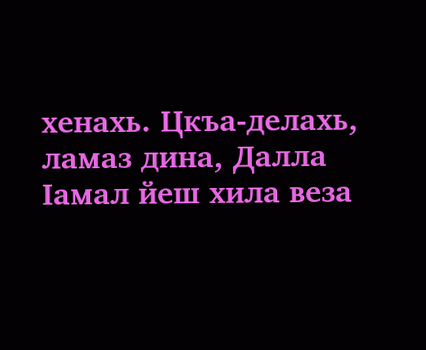хенахь. Цкъа-делахь, ламаз дина, Далла Iамал йеш хила веза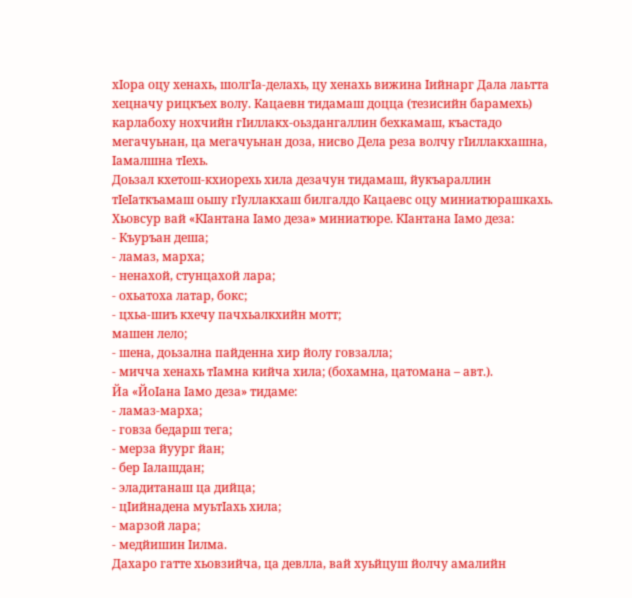хIора оцу хенахь, шолгIа-делахь, цу хенахь вижина Iийнарг Дала лаьтта хецначу рицкъех волу. Кацаевн тидамаш доцца (тезисийн барамехь) карлабоху нохчийн гIиллакх-оьздангаллин бехкамаш, къастадо мегачуьнан, ца мегачуьнан доза, нисво Дела реза волчу гIиллакхашна, Iамалшна тIехь.
Доьзал кхетош-кхиорехь хила дезачун тидамаш, йукъараллин тIеIаткъамаш оьшу гIуллакхаш билгалдо Кацаевс оцу миниатюрашкахь. Хьовсур вай «КIантана Iамо деза» миниатюре. КIантана Iамо деза:
- Къуръан деша;
- ламаз, марха;
- ненахой, стунцахой лара;
- охьатоха латар, бокс;
- цхьа-шиъ кхечу пачхьалкхийн мотт;
машен лело;
- шена, доьзална пайденна хир йолу говзалла;
- мичча хенахь тIамна кийча хила; (бохамна, цатомана – авт.).
Йа «ЙоIана Iамо деза» тидаме:
- ламаз-марха;
- говза бедарш тега;
- мерза йуург йан;
- бер Iалашдан;
- эладитанаш ца дийца;
- цIийнадена муьтIахь хила;
- марзой лара;
- медйишин Iилма.
Дахаро гатте хьовзийча, ца девлла, вай хуьйцуш йолчу амалийн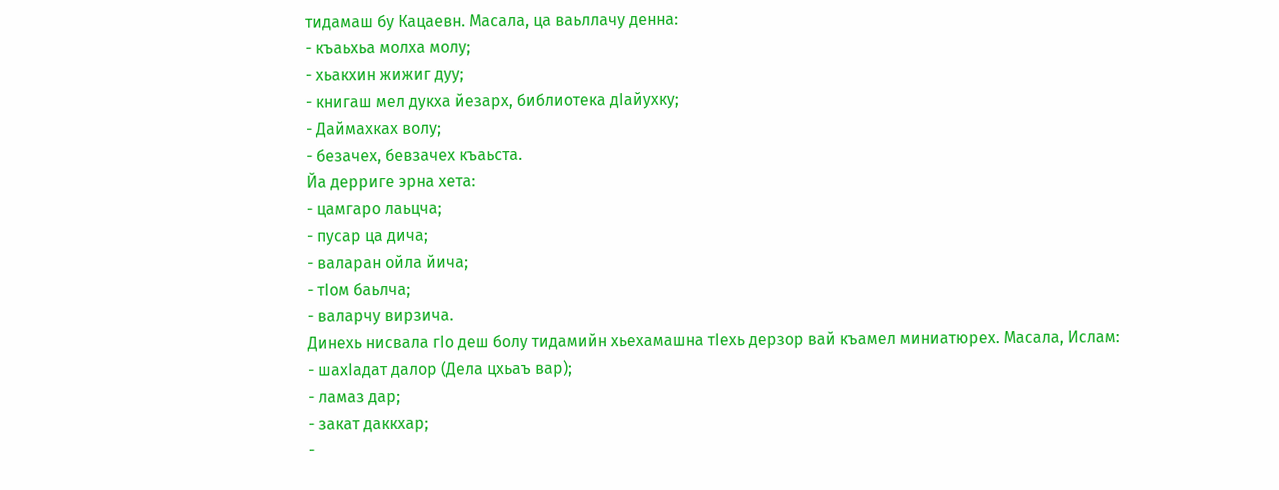тидамаш бу Кацаевн. Масала, ца ваьллачу денна:
- къаьхьа молха молу;
- хьакхин жижиг дуу;
- книгаш мел дукха йезарх, библиотека дIайухку;
- Даймахках волу;
- безачех, бевзачех къаьста.
Йа дерриге эрна хета:
- цамгаро лаьцча;
- пусар ца дича;
- валаран ойла йича;
- тIом баьлча;
- валарчу вирзича.
Динехь нисвала гIо деш болу тидамийн хьехамашна тIехь дерзор вай къамел миниатюрех. Масала, Ислам:
- шахIадат далор (Дела цхьаъ вар);
- ламаз дар;
- закат даккхар;
-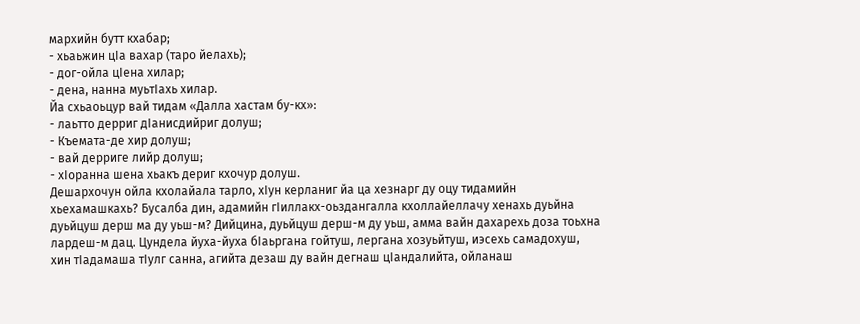мархийн бутт кхабар;
- хьаьжин цIа вахар (таро йелахь);
- дог-ойла цIена хилар;
- дена, нанна муьтIахь хилар.
Йа схьаоьцур вай тидам «Далла хастам бу-кх»:
- лаьтто дерриг дIанисдийриг долуш;
- Къемата-де хир долуш;
- вай дерриге лийр долуш;
- хIоранна шена хьакъ дериг кхочур долуш.
Дешархочун ойла кхолайала тарло, хIун керланиг йа ца хезнарг ду оцу тидамийн хьехамашкахь? Бусалба дин, адамийн гIиллакх-оьздангалла кхоллайеллачу хенахь дуьйна дуьйцуш дерш ма ду уьш-м? Дийцина, дуьйцуш дерш-м ду уьш, амма вайн дахарехь доза тоьхна лардеш-м дац. Цундела йуха-йуха бIаьргана гойтуш, лергана хозуьйтуш, иэсехь самадохуш, хин тIадамаша тIулг санна, агийта дезаш ду вайн дегнаш цIандалийта, ойланаш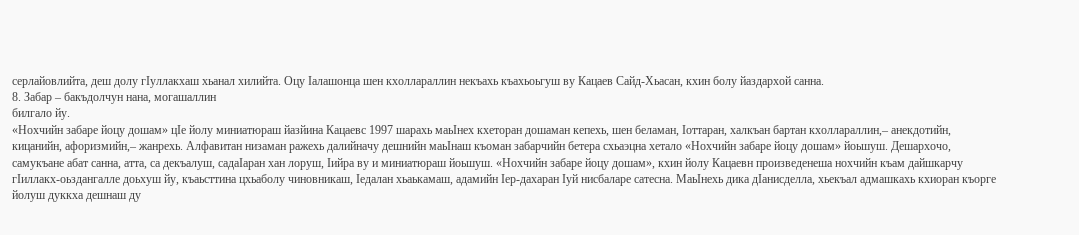серлайовлийта, деш долу гIуллакхаш хьанал хилийта. Оцу Iалашонца шен кхоллараллин некъахь къахьоьгуш ву Кацаев Сайд-Хьасан, кхин болу йаздархой санна.
8. Забар – бакъдолчун нана, могашаллин
билгало йу.
«Нохчийн забаре йоцу дошам» цIе йолу миниатюраш йазйина Кацаевс 1997 шарахь маьIнех кхеторан дошаман кепехь, шен беламан, Iоттаран, халкъан бартан кхоллараллин,– анекдотийн, кицанийн, афоризмийн,– жанрехь. Алфавитан низаман ражехь далийначу дешнийн маьIнаш къоман забарчийн бетера схьаэцна хетало «Нохчийн забаре йоцу дошам» йоьшуш. Дешархочо, самукъане абат санна, атта, са декъалуш, садаIаран хан лоруш, Iийра ву и миниатюраш йоьшуш. «Нохчийн забаре йоцу дошам», кхин йолу Кацаевн произведенеша нохчийн къам дайшкарчу гIиллакх-оьздангалле доьхуш йу, къаьсттина цхьаболу чиновникаш, Iедалан хьаькамаш, адамийн Iер-дахаран Iуй нисбаларе сатесна. МаьIнехь дика дIанисделла, хьекъал адмашкахь кхиоран къорге йолуш дуккха дешнаш ду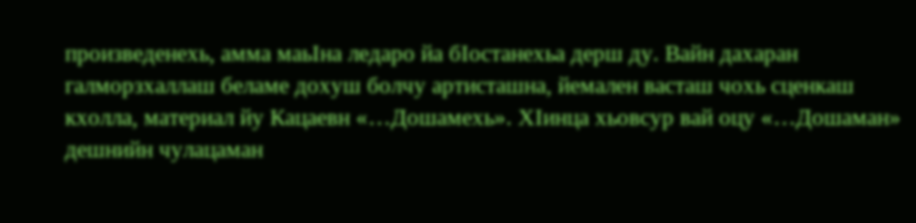произведенехь, амма маьIна ледаро йа бIостанехьа дерш ду. Вайн дахаран галморзхаллаш беламе дохуш болчу артисташна, йемален васташ чохь сценкаш кхолла, материал йу Кацаевн «…Дошамехь». ХIинца хьовсур вай оцу «…Дошаман» дешнийн чулацаман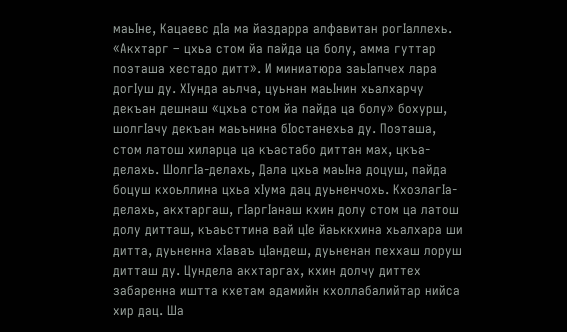маьIне, Кацаевс дIа ма йаздарра алфавитан рогIаллехь.
«Акхтарг – цхьа стом йа пайда ца болу, амма гуттар поэташа хестадо дитт». И миниатюра заьIапчех лара догIуш ду. ХIунда аьлча, цуьнан маьIнин хьалхарчу декъан дешнаш «цхьа стом йа пайда ца болу» бохурш, шолгIачу декъан маьънина бIостанехьа ду. Поэташа, стом латош хиларца ца къастабо диттан мах, цкъа-делахь. ШолгIа-делахь, Дала цхьа маьIна доцуш, пайда боцуш кхоьллина цхьа хIума дац дуьненчохь. КхозлагIа-делахь, акхтаргаш, гIаргIанаш кхин долу стом ца латош долу дитташ, къаьсттина вай цIе йаьккхина хьалхара ши дитта, дуьненна хIаваъ цIандеш, дуьненан пеххаш лоруш дитташ ду. Цундела акхтаргах, кхин долчу диттех забаренна иштта кхетам адамийн кхоллабалийтар нийса хир дац. Ша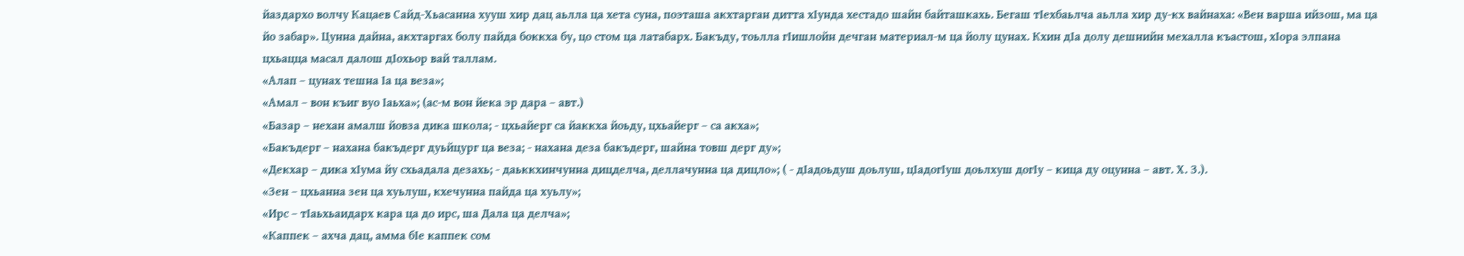йаздархо волчу Кацаев Сайд-Хьасанна хууш хир дац аьлла ца хета суна, поэташа акхтарган дитта хIунда хестадо шайн байташкахь. Бегаш тIехбаьлча аьлла хир ду-кх вайнаха: «Вен варша ийзош, ма ца йо забар». Цунна дайна, акхтаргах болу пайда боккха бу, цо стом ца латабарх. Бакъду, тоьлла гIишлойн дечган материал-м ца йолу цунах. Кхин дIа долу дешнийн мехалла къастош, хIора элпана цхьацца масал далош дIохьор вай таллам.
«Алап – цунах тешна Iа ца веза»;
«Амал – вон къиг вуо Iаьха»; (ас-м вон йека эр дара – авт.)
«Базар – нехан амалш йовза дика школа; - цхьайерг са йаккха йоьду, цхьайерг – са акха»;
«Бакъдерг – нахана бакъдерг дуьйцург ца веза; - нахана деза бакъдерг, шайна товш дерг ду»;
«Декхар – дика хIума йу схьадала дезахь; - даьккхинчунна дицделча, деллачунна ца дицло»; ( - дIадоьдуш доьлуш, цIадогIуш доьлхуш догIу – кица ду оцунна – авт. Х. З.).
«Зен – цхьанна зен ца хуьлуш, кхечунна пайда ца хуьлу»;
«Ирс – тIаьхьаидарх кара ца до ирс, ша Дала ца делча»;
«Каппек – ахча дац, амма бIе каппек сом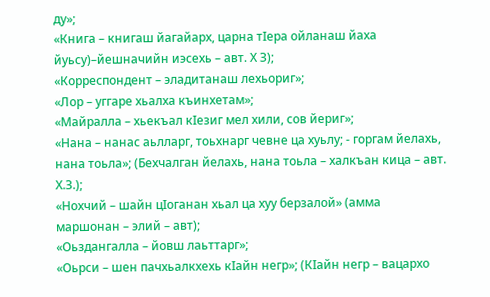ду»;
«Книга – книгаш йагайарх, царна тIера ойланаш йаха йуьсу)–йешначийн иэсехь – авт. Х З);
«Корреспондент – эладитанаш лехьориг»;
«Лор – уггаре хьалха къинхетам»;
«Майралла – хьекъал кIезиг мел хили, сов йериг»;
«Нана – нанас аьлларг, тоьхнарг чевне ца хуьлу; - горгам йелахь, нана тоьла»; (Бехчалган йелахь, нана тоьла – халкъан кица – авт. Х.З.);
«Нохчий – шайн цIоганан хьал ца хуу берзалой» (амма маршонан – элий – авт);
«Оьздангалла – йовш лаьттарг»;
«Оьрси – шен пачхьалкхехь кIайн негр»; (КIайн негр – вацархо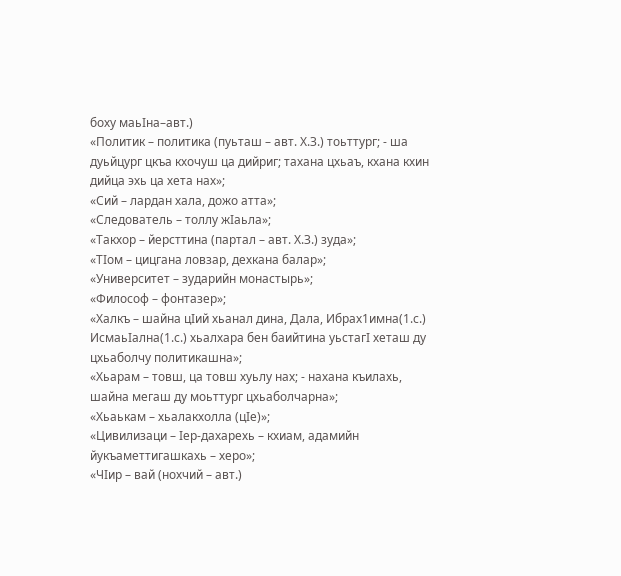боху маьIна–авт.)
«Политик – политика (пуьташ – авт. Х.З.) тоьттург; - ша дуьйцург цкъа кхочуш ца дийриг; тахана цхьаъ, кхана кхин дийца эхь ца хета нах»;
«Сий – лардан хала, дожо атта»;
«Следователь – толлу жIаьла»;
«Такхор – йерсттина (партал – авт. Х.З.) зуда»;
«ТIом – цицгана ловзар, дехкана балар»;
«Университет – зударийн монастырь»;
«Философ – фонтазер»;
«Халкъ – шайна цIий хьанал дина, Дала, Ибрах1имна(1.с.) ИсмаьIална(1.с.) хьалхара бен баийтина уьстагI хеташ ду цхьаболчу политикашна»;
«Хьарам – товш, ца товш хуьлу нах; - нахана къилахь, шайна мегаш ду моьттург цхьаболчарна»;
«Хьаькам – хьалакхолла (цIе)»;
«Цивилизаци – Iер-дахарехь – кхиам, адамийн йукъаметтигашкахь – херо»;
«ЧIир – вай (нохчий – авт.)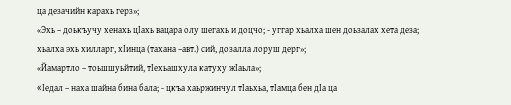ца дезачийн карахь герз»;
«Эхь – доькъучу хенахь цIахь вацара олу шегахь и доцчо; - уггар хьалха шен доьзалах хета деза; хьалха эхь хилларг, хIинца (тахана –авт.) сий, дозалла лоруш дерг»;
«Йамартло – тоьшшуьйтий, тIехьашхула катуху жIаьла»;
«Iедал – наха шайна бина бала; - цкъа хаьржинчул тIаьхьа, тIамца бен дIа ца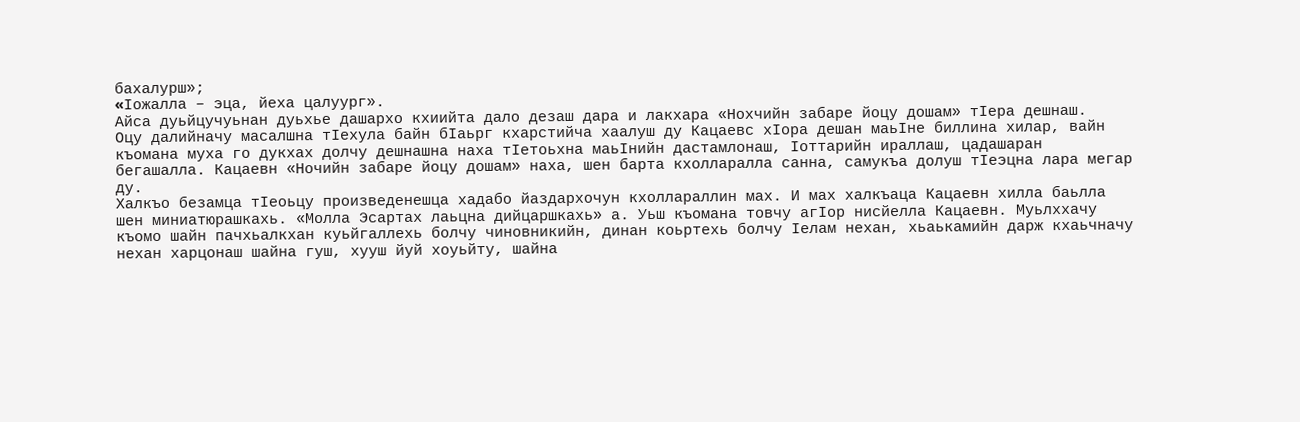бахалурш»;
«Iожалла – эца, йеха цалуург».
Айса дуьйцучуьнан дуьхье дашархо кхиийта дало дезаш дара и лакхара «Нохчийн забаре йоцу дошам» тIера дешнаш.
Оцу далийначу масалшна тIехула байн бIаьрг кхарстийча хаалуш ду Кацаевс хIора дешан маьIне биллина хилар, вайн къомана муха го дукхах долчу дешнашна наха тIетоьхна маьIнийн дастамлонаш, Iоттарийн ираллаш, цадашаран бегашалла. Кацаевн «Ночийн забаре йоцу дошам» наха, шен барта кхолларалла санна, самукъа долуш тIеэцна лара мегар ду.
Халкъо безамца тIеоьцу произведенешца хадабо йаздархочун кхоллараллин мах. И мах халкъаца Кацаевн хилла баьлла шен миниатюрашкахь. «Молла Эсартах лаьцна дийцаршкахь» а. Уьш къомана товчу агIор нисйелла Кацаевн. Муьлххачу къомо шайн пачхьалкхан куьйгаллехь болчу чиновникийн, динан коьртехь болчу Iелам нехан, хьаькамийн дарж кхаьчначу нехан харцонаш шайна гуш, хууш йуй хоуьйту, шайна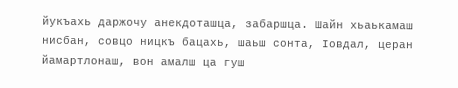йукъахь даржочу анекдоташца, забаршца. Шайн хьаькамаш нисбан, совцо ницкъ бацахь, шаьш сонта, Iовдал, церан йамартлонаш, вон амалш ца гуш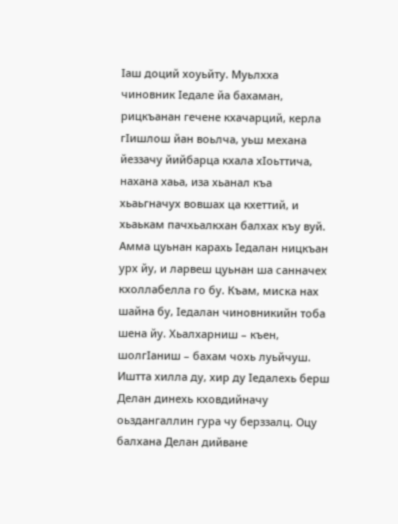Iаш доций хоуьйту. Муьлхха чиновник Iедале йа бахаман, рицкъанан гечене кхачарций, керла гIишлош йан воьлча, уьш механа йеззачу йийбарца кхала хIоьттича, нахана хаьа, иза хьанал къа хьаьгначух вовшах ца кхеттий, и хьаькам пачхьалкхан балхах къу вуй. Амма цуьнан карахь Iедалан ницкъан урх йу, и ларвеш цуьнан ша санначех кхоллабелла го бу. Къам, миска нах шайна бу, Iедалан чиновникийн тоба шена йу. Хьалхарниш – къен, шолгIаниш – бахам чохь луьйчуш. Иштта хилла ду, хир ду Iедалехь берш Делан динехь кховдийначу оьздангаллин гура чу берззалц. Оцу балхана Делан дийване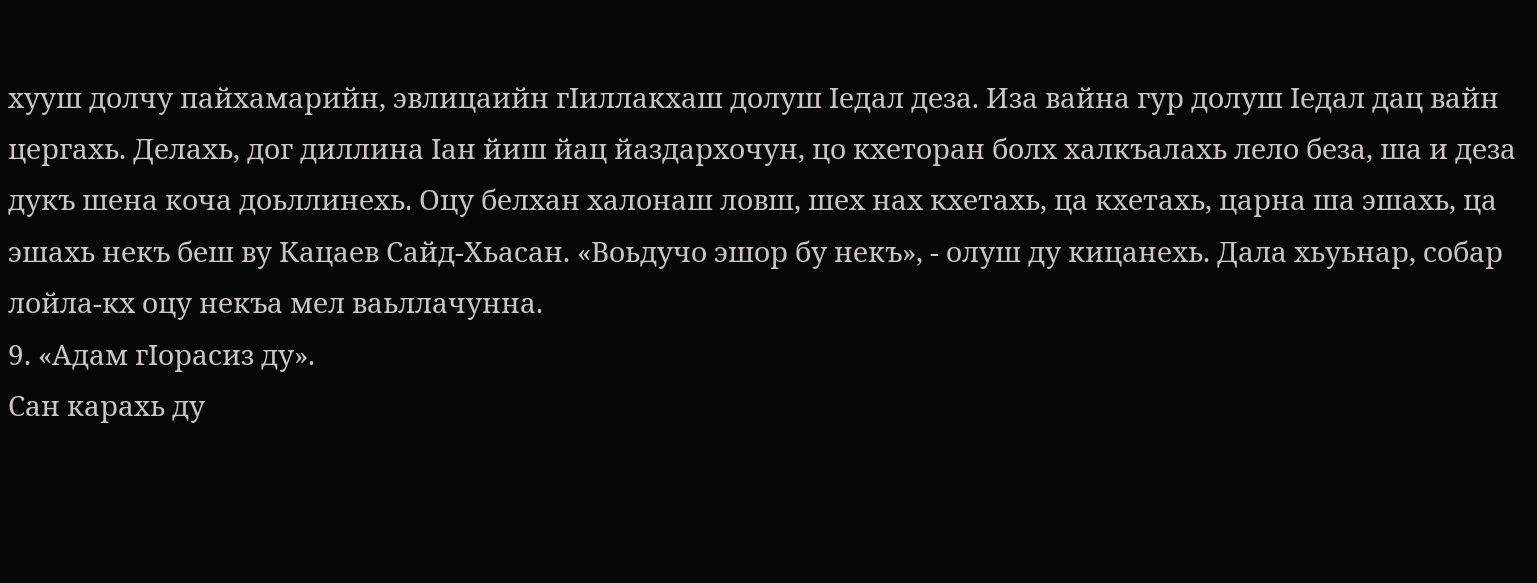хууш долчу пайхамарийн, эвлицаийн гIиллакхаш долуш Iедал деза. Иза вайна гур долуш Iедал дац вайн цергахь. Делахь, дог диллина Iан йиш йац йаздархочун, цо кхеторан болх халкъалахь лело беза, ша и деза дукъ шена коча доьллинехь. Оцу белхан халонаш ловш, шех нах кхетахь, ца кхетахь, царна ша эшахь, ца эшахь некъ беш ву Кацаев Сайд-Хьасан. «Воьдучо эшор бу некъ», - олуш ду кицанехь. Дала хьуьнар, собар лойла-кх оцу некъа мел ваьллачунна.
9. «Адам гIорасиз ду».
Сан карахь ду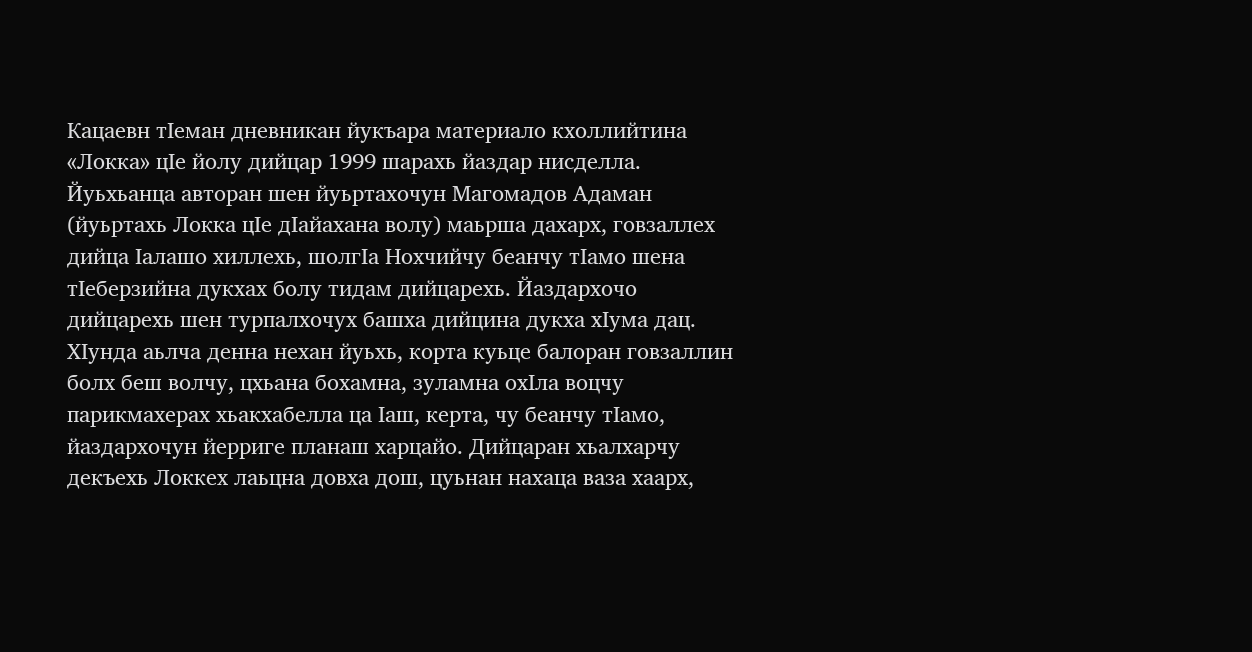Кацаевн тIеман дневникан йукъара материало кхоллийтина «Локка» цIе йолу дийцар 1999 шарахь йаздар нисделла. Йуьхьанца авторан шен йуьртахочун Магомадов Адаман (йуьртахь Локка цIе дIайахана волу) маьрша дахарх, говзаллех дийца Iалашо хиллехь, шолгIа Нохчийчу беанчу тIамо шена тIеберзийна дукхах болу тидам дийцарехь. Йаздархочо дийцарехь шен турпалхочух башха дийцина дукха хIума дац. ХIунда аьлча денна нехан йуьхь, корта куьце балоран говзаллин болх беш волчу, цхьана бохамна, зуламна охIла воцчу парикмахерах хьакхабелла ца Iаш, керта, чу беанчу тIамо, йаздархочун йерриге планаш харцайо. Дийцаран хьалхарчу декъехь Локкех лаьцна довха дош, цуьнан нахаца ваза хаарх,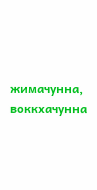жимачунна, воккхачунна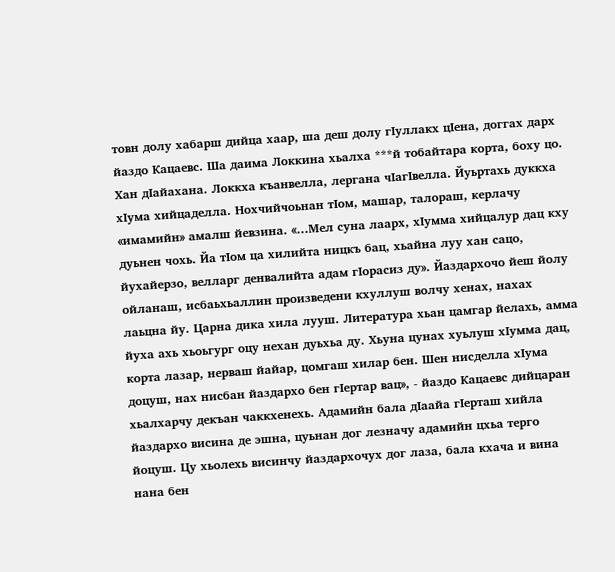товн долу хабарш дийца хаар, ша деш долу гIуллакх цIена, доггах дарх йаздо Кацаевс. Ша даима Локкина хьалха ***й тобайтара корта, боху цо. Хан дIайахана. Локкха къанвелла, лергана чIагIвелла. Йуьртахь дуккха хIума хийцаделла. Нохчийчоьнан тIом, машар, талораш, керлачу «имамийн» амалш йевзина. «…Мел суна лаарх, хIумма хийцалур дац кху дуьнен чохь. Йа тIом ца хилийта ницкъ бац, хьайна луу хан сацо, йухайерзо, велларг денвалийта адам гIорасиз ду». Йаздархочо йеш йолу ойланаш, исбаьхьаллин произведени кхуллуш волчу хенах, нахах лаьцна йу. Царна дика хила лууш. Литература хьан цамгар йелахь, амма йуха ахь хьоьгург оцу нехан дуьхьа ду. Хьуна цунах хуьлуш хIумма дац, корта лазар, нерваш йайар, цомгаш хилар бен. Шен нисделла хIума доцуш, нах нисбан йаздархо бен гIертар вац», - йаздо Кацаевс дийцаран хьалхарчу декъан чаккхенехь. Адамийн бала дIаайа гIерташ хийла йаздархо висина де эшна, цуьнан дог лезначу адамийн цхьа терго йоцуш. Цу хьолехь висинчу йаздархочух дог лаза, бала кхача и вина нана бен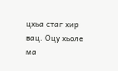цхьа стаг хир вац. Оцу хьоле ма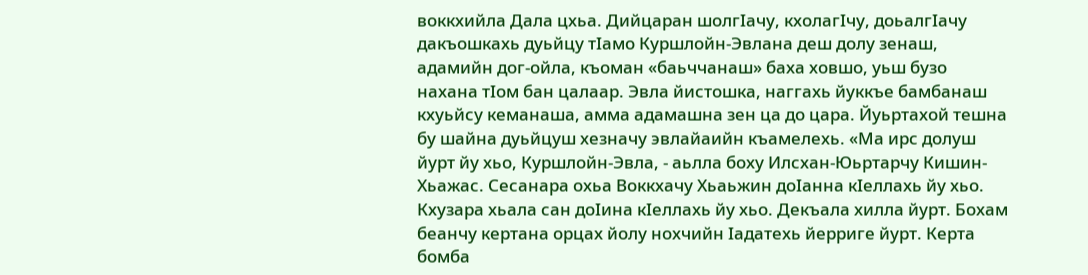воккхийла Дала цхьа. Дийцаран шолгIачу, кхолагIчу, доьалгIачу дакъошкахь дуьйцу тIамо Куршлойн-Эвлана деш долу зенаш, адамийн дог-ойла, къоман «баьччанаш» баха ховшо, уьш бузо нахана тIом бан цалаар. Эвла йистошка, наггахь йуккъе бамбанаш кхуьйсу кеманаша, амма адамашна зен ца до цара. Йуьртахой тешна бу шайна дуьйцуш хезначу эвлайаийн къамелехь. «Ма ирс долуш йурт йу хьо, Куршлойн-Эвла, - аьлла боху Илсхан-Юьртарчу Кишин-Хьажас. Сесанара охьа Воккхачу Хьаьжин доIанна кIеллахь йу хьо. Кхузара хьала сан доIина кIеллахь йу хьо. Декъала хилла йурт. Бохам беанчу кертана орцах йолу нохчийн Iадатехь йерриге йурт. Керта бомба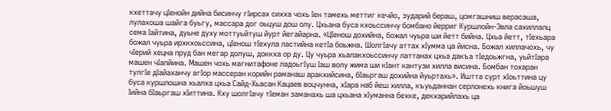кхеттачу цIенойн дийна бисинчу гIирсах сихха чохь Iен тамехь меттиг кечйо, зударий бераш, цомгашниш верасаша, лулахоша шайга буьгу, массара дог оьцуш дош олу. Цхьана буса кхоьссинчу бомбано йерриг Куршлойн-Эвла сахиллалц сема Iайтина, дуьне духу моттуьйтуш йурт йегайарна. «ЦIенош дохийна, божал чуьра ши йетт бийна. Цхьа йетт, тIехьара божал чуьра ирхкхоьссина, цIенош тIехула ластийна кетIа боьжна. ШолгIачу аттах хIумма ца йисна. Божал хиллачохь, чу чIерий хецна пруд бан мегар долуш, доккха ор ду. Цу чуьра хьалакхоьссинчу латтанах цхьа дакъа тIедоьжгна, уьйтIара машен чIапйина. Машен чохь магнитафоне ладоьгIуш Iаш волу жима ши кIант кантузи хилла висина. Бомбан тохаран тулгIе дIайаханчу агIор массеран корийн раманаш аракхийсина, бIаьргаш дохийна йуьртахь». Иштта сурт хIоьттина цу буса куршлошна хьалха цхьа Сайд-Хьасан Кацаев воцчунна, хIара наб йеш хилла, къуьданнан серлонехь книга йоьшуш Iийна бIаьргаш хIиттина. Кху шолгIачу тIеман заманахь ша цхьана хIуманна бехке, декхарийлахь ца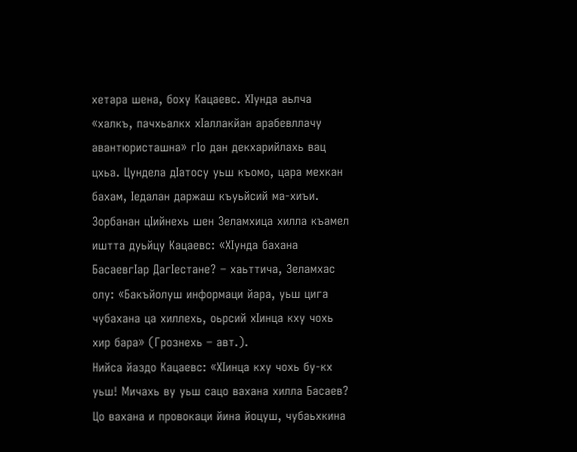хетара шена, боху Кацаевс. ХIунда аьлча «халкъ, пачхьалкх хIаллакйан арабевллачу авантюристашна» гIо дан декхарийлахь вац цхьа. Цундела дIатосу уьш къомо, цара мехкан бахам, Iедалан даржаш къуьйсий ма-хиъи. Зорбанан цIийнехь шен Зеламхица хилла къамел иштта дуьйцу Кацаевс: «ХIунда бахана БасаевгIар ДагIестане? – хаьттича, Зеламхас олу: «Бакъйолуш информаци йара, уьш цига чубахана ца хиллехь, оьрсий хIинца кху чохь хир бара» (Грознехь – авт.).
Нийса йаздо Кацаевс: «ХIинца кху чохь бу-кх уьш! Мичахь ву уьш сацо вахана хилла Басаев? Цо вахана и провокаци йина йоцуш, чубаьхкина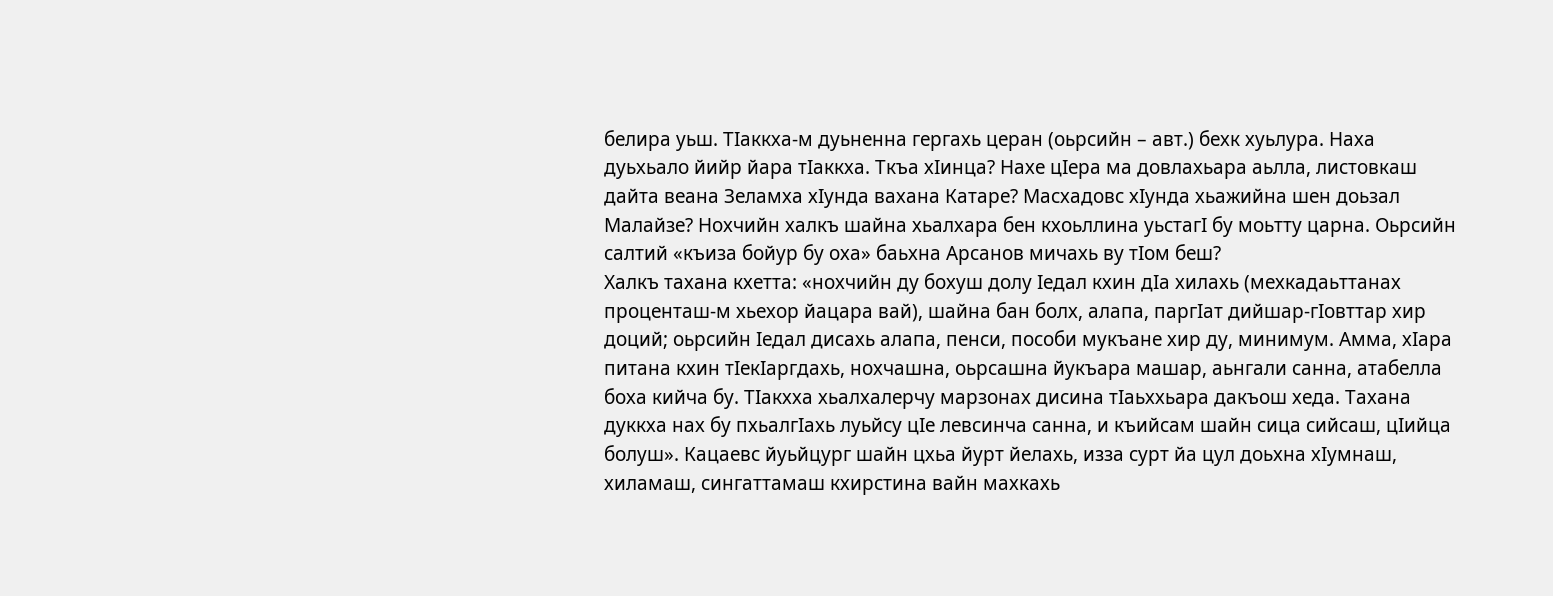белира уьш. ТIаккха-м дуьненна гергахь церан (оьрсийн – авт.) бехк хуьлура. Наха дуьхьало йийр йара тIаккха. Ткъа хIинца? Нахе цIера ма довлахьара аьлла, листовкаш дайта веана Зеламха хIунда вахана Катаре? Масхадовс хIунда хьажийна шен доьзал Малайзе? Нохчийн халкъ шайна хьалхара бен кхоьллина уьстагI бу моьтту царна. Оьрсийн салтий «къиза бойур бу оха» баьхна Арсанов мичахь ву тIом беш?
Халкъ тахана кхетта: «нохчийн ду бохуш долу Iедал кхин дIа хилахь (мехкадаьттанах проценташ-м хьехор йацара вай), шайна бан болх, алапа, паргIат дийшар-гIовттар хир доций; оьрсийн Iедал дисахь алапа, пенси, пособи мукъане хир ду, минимум. Амма, хIара питана кхин тIекIаргдахь, нохчашна, оьрсашна йукъара машар, аьнгали санна, атабелла боха кийча бу. ТIакхха хьалхалерчу марзонах дисина тIаьххьара дакъош хеда. Тахана дуккха нах бу пхьалгIахь луьйсу цIе левсинча санна, и къийсам шайн сица сийсаш, цIийца болуш». Кацаевс йуьйцург шайн цхьа йурт йелахь, изза сурт йа цул доьхна хIумнаш, хиламаш, сингаттамаш кхирстина вайн махкахь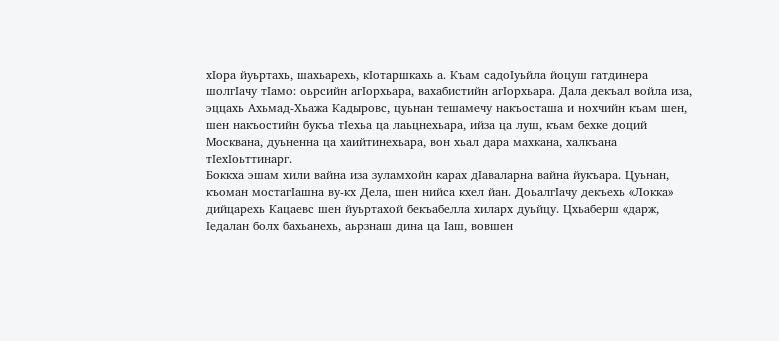хIора йуьртахь, шахьарехь, кIотаршкахь а. Къам садоIуьйла йоцуш гатдинера шолгIачу тIамо: оьрсийн агIорхьара, вахабистийн агIорхьара. Дала декъал войла иза, эццахь Ахьмад-Хьажа Кадыровс, цуьнан тешамечу накъосташа и нохчийн къам шен, шен накъостийн букъа тIехьа ца лаьцнехьара, ийза ца луш, къам бехке доций Москвана, дуьненна ца хаийтинехьара, вон хьал дара махкана, халкъана тIехIоьттинарг.
Боккха эшам хили вайна иза зуламхойн карах дIаваларна вайна йукъара. Цуьнан, къоман мостагIашна ву-кх Дела, шен нийса кхел йан. ДоьалгIачу декъехь «Локка» дийцарехь Кацаевс шен йуьртахой бекъабелла хиларх дуьйцу. Цхьаберш «дарж, Iедалан болх бахьанехь, аьрзнаш дина ца Iаш, вовшен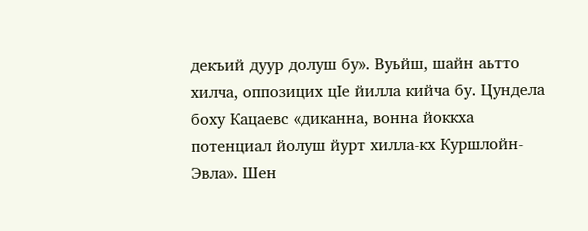декъий дуур долуш бу». Вуьйш, шайн аьтто хилча, оппозицих цIе йилла кийча бу. Цундела боху Кацаевс «диканна, вонна йоккха потенциал йолуш йурт хилла-кх Куршлойн-Эвла». Шен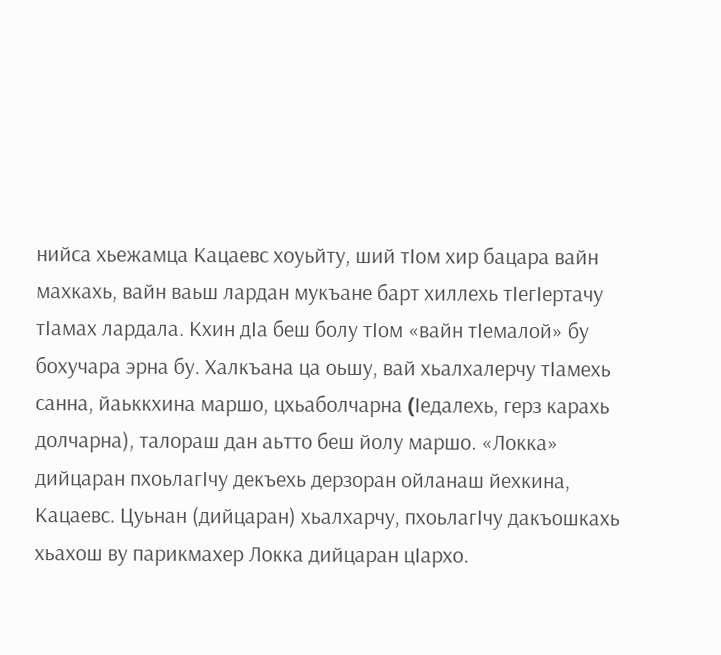нийса хьежамца Кацаевс хоуьйту, ший тIом хир бацара вайн махкахь, вайн ваьш лардан мукъане барт хиллехь тIегIертачу тIамах лардала. Кхин дIа беш болу тIом «вайн тIемалой» бу бохучара эрна бу. Халкъана ца оьшу, вай хьалхалерчу тIамехь санна, йаьккхина маршо, цхьаболчарна (Iедалехь, герз карахь долчарна), талораш дан аьтто беш йолу маршо. «Локка» дийцаран пхоьлагIчу декъехь дерзоран ойланаш йехкина, Кацаевс. Цуьнан (дийцаран) хьалхарчу, пхоьлагIчу дакъошкахь хьахош ву парикмахер Локка дийцаран цIархо.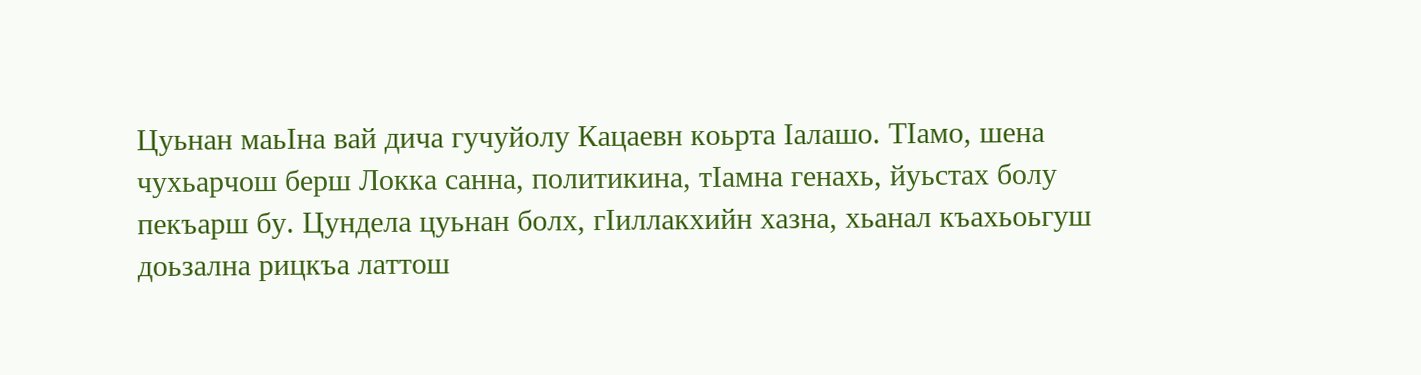Цуьнан маьIна вай дича гучуйолу Кацаевн коьрта Iалашо. ТIамо, шена чухьарчош берш Локка санна, политикина, тIамна генахь, йуьстах болу пекъарш бу. Цундела цуьнан болх, гIиллакхийн хазна, хьанал къахьоьгуш доьзална рицкъа латтош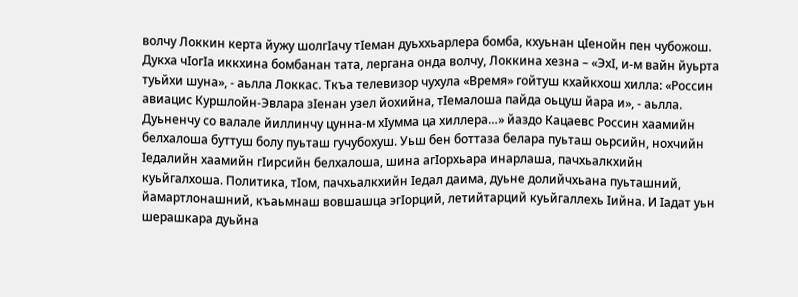волчу Локкин керта йужу шолгIачу тIеман дуьххьарлера бомба, кхуьнан цIенойн пен чубожош. Дукха чIогIа иккхина бомбанан тата, лергана онда волчу, Локкина хезна – «ЭхI, и-м вайн йуьрта туьйхи шуна», - аьлла Локкас. Ткъа телевизор чухула «Время» гойтуш кхайкхош хилла: «Россин авиацис Куршлойн-Эвлара зIенан узел йохийна, тIемалоша пайда оьцуш йара и», - аьлла. Дуьненчу со валале йиллинчу цунна-м хIумма ца хиллера…» йаздо Кацаевс Россин хаамийн белхалоша буттуш болу пуьташ гучубохуш. Уьш бен боттаза белара пуьташ оьрсийн, нохчийн Iедалийн хаамийн гIирсийн белхалоша, шина агIорхьара инарлаша, пачхьалкхийн куьйгалхоша. Политика, тIом, пачхьалкхийн Iедал даима, дуьне долийчхьана пуьташний, йамартлонашний, къаьмнаш вовшашца эгIорций, летийтарций куьйгаллехь Iийна. И Iадат уьн шерашкара дуьйна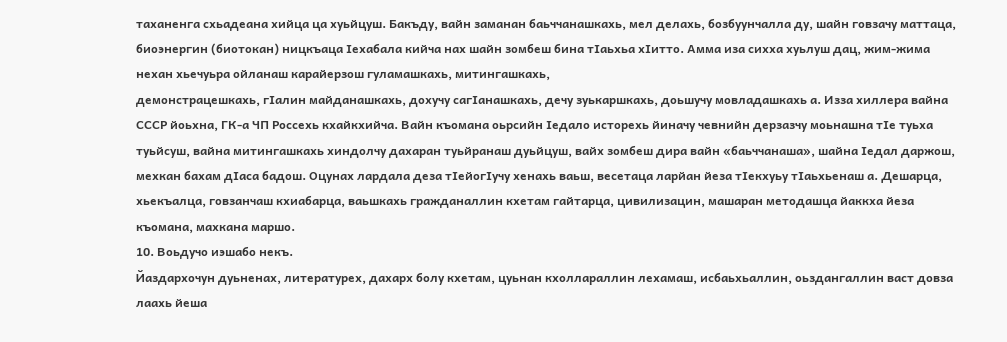таханенга схьадеана хийца ца хуьйцуш. Бакъду, вайн заманан баьччанашкахь, мел делахь, бозбуунчалла ду, шайн говзачу маттаца, биоэнергин (биотокан) ницкъаца Iехабала кийча нах шайн зомбеш бина тIаьхьа хIитто. Амма иза сихха хуьлуш дац, жим-жима нехан хьечуьра ойланаш карайерзош гуламашкахь, митингашкахь,
демонстрацешкахь, гIалин майданашкахь, дохучу сагIанашкахь, дечу зуькаршкахь, доьшучу мовладашкахь а. Изза хиллера вайна СССР йоьхна, ГК-а ЧП Россехь кхайкхийча. Вайн къомана оьрсийн Iедало исторехь йиначу чевнийн дерзазчу моьнашна тIе туьха туьйсуш, вайна митингашкахь хиндолчу дахаран туьйранаш дуьйцуш, вайх зомбеш дира вайн «баьччанаша», шайна Iедал даржош, мехкан бахам дIаса бадош. Оцунах лардала деза тIейогIучу хенахь ваьш, весетаца ларйан йеза тIекхуьу тIаьхьенаш а. Дешарца, хьекъалца, говзанчаш кхиабарца, ваьшкахь гражданаллин кхетам гайтарца, цивилизацин, машаран методашца йаккха йеза къомана, махкана маршо.
10. Воьдучо иэшабо некъ.
Йаздархочун дуьненах, литературех, дахарх болу кхетам, цуьнан кхоллараллин лехамаш, исбаьхьаллин, оьздангаллин васт довза лаахь йеша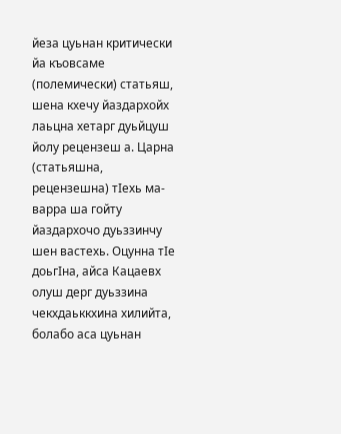йеза цуьнан критически йа къовсаме (полемически) статьяш, шена кхечу йаздархойх лаьцна хетарг дуьйцуш йолу рецензеш а. Царна (статьяшна, рецензешна) тIехь ма-варра ша гойту йаздархочо дуьззинчу шен вастехь. Оцунна тIе доьгIна, айса Кацаевх олуш дерг дуьззина чекхдаьккхина хилийта, болабо аса цуьнан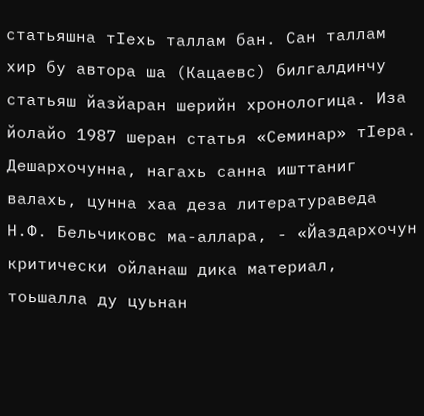статьяшна тIехь таллам бан. Сан таллам хир бу автора ша (Кацаевс) билгалдинчу статьяш йазйаран шерийн хронологица. Иза йолайо 1987 шеран статья «Семинар» тIера. Дешархочунна, нагахь санна ишттаниг валахь, цунна хаа деза литератураведа Н.Ф. Бельчиковс ма-аллара, - «Йаздархочун критически ойланаш дика материал, тоьшалла ду цуьнан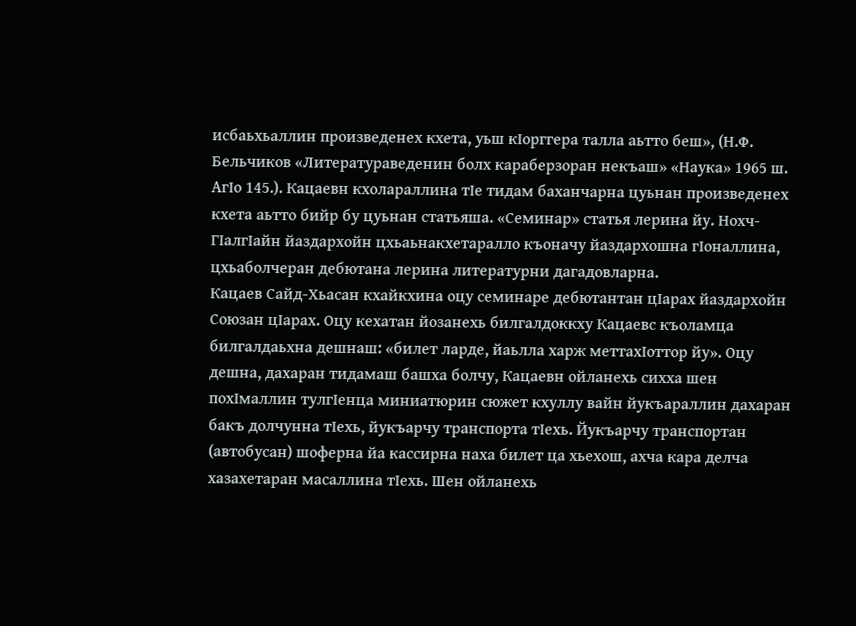исбаьхьаллин произведенех кхета, уьш кIорггера талла аьтто беш», (Н.Ф. Бельчиков «Литератураведенин болх караберзоран некъаш» «Наука» 1965 ш. АгIо 145.). Кацаевн кхолараллина тIе тидам баханчарна цуьнан произведенех кхета аьтто бийр бу цуьнан статьяша. «Семинар» статья лерина йу. Нохч-ГIалгIайн йаздархойн цхьаьнакхетаралло къоначу йаздархошна гIоналлина, цхьаболчеран дебютана лерина литературни дагадовларна.
Кацаев Сайд-Хьасан кхайкхина оцу семинаре дебютантан цIарах йаздархойн Союзан цIарах. Оцу кехатан йозанехь билгалдоккху Кацаевс къоламца билгалдаьхна дешнаш: «билет ларде, йаьлла харж меттахIоттор йу». Оцу дешна, дахаран тидамаш башха болчу, Кацаевн ойланехь сихха шен похIмаллин тулгIенца миниатюрин сюжет кхуллу вайн йукъараллин дахаран бакъ долчунна тIехь, йукъарчу транспорта тIехь. Йукъарчу транспортан (автобусан) шоферна йа кассирна наха билет ца хьехош, ахча кара делча хазахетаран масаллина тIехь. Шен ойланехь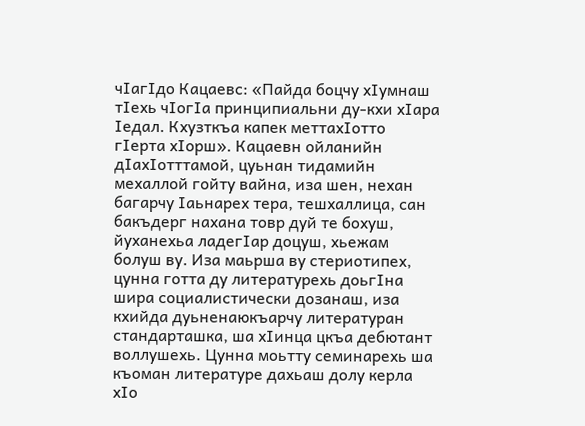чIагIдо Кацаевс: «Пайда боцчу хIумнаш тIехь чIогIа принципиальни ду-кхи хIара Iедал. Кхузткъа капек меттахIотто гIерта хIорш». Кацаевн ойланийн дIахIотттамой, цуьнан тидамийн мехаллой гойту вайна, иза шен, нехан багарчу Iаьнарех тера, тешхаллица, сан бакъдерг нахана товр дуй те бохуш, йуханехьа ладегIар доцуш, хьежам болуш ву. Иза маьрша ву стериотипех, цунна готта ду литературехь доьгIна шира социалистически дозанаш, иза кхийда дуьненаюкъарчу литературан стандарташка, ша хIинца цкъа дебютант воллушехь. Цунна моьтту семинарехь ша къоман литературе дахьаш долу керла хIо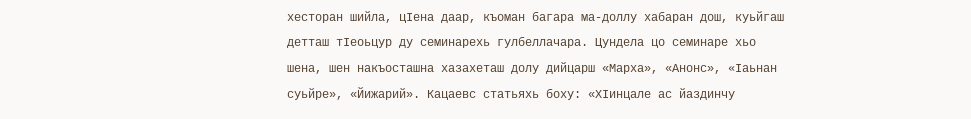хесторан шийла, цIена даар, къоман багара ма-доллу хабаран дош, куьйгаш детташ тIеоьцур ду семинарехь гулбеллачара. Цундела цо семинаре хьо шена, шен накъосташна хазахеташ долу дийцарш «Марха», «Анонс», «Iаьнан суьйре», «Йижарий». Кацаевс статьяхь боху: «ХIинцале ас йаздинчу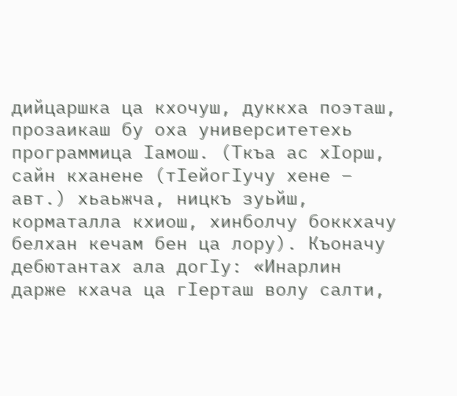дийцаршка ца кхочуш, дуккха поэташ, прозаикаш бу оха университетехь программица Iамош. (Ткъа ас хIорш, сайн кханене (тIейогIучу хене – авт.) хьаьжча, ницкъ зуьйш, корматалла кхиош, хинболчу боккхачу белхан кечам бен ца лору). Къоначу дебютантах ала догIу: «Инарлин дарже кхача ца гIерташ волу салти,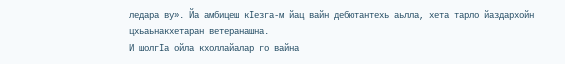ледара ву». Йа амбицеш кIезга-м йац вайн дебютантехь аьлла, хета тарло йаздархойн цхьаьнакхетаран ветеранашна.
И шолгIа ойла кхоллайалар го вайна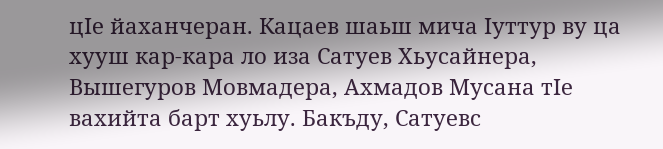цIе йаханчеран. Кацаев шаьш мича Iуттур ву ца хууш кар-кара ло иза Сатуев Хьусайнера, Вышегуров Мовмадера, Ахмадов Мусана тIе вахийта барт хуьлу. Бакъду, Сатуевс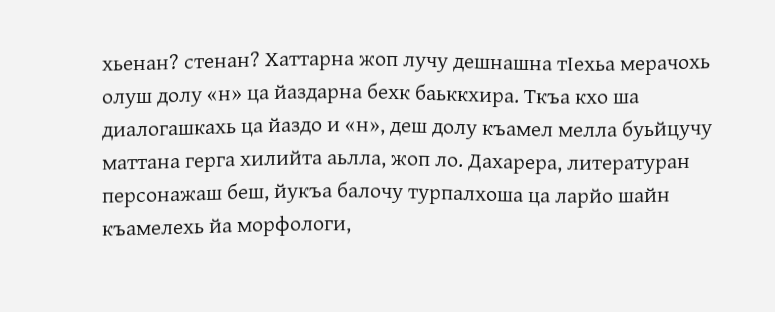хьенан? стенан? Хаттарна жоп лучу дешнашна тIехьа мерачохь олуш долу «н» ца йаздарна бехк баьккхира. Ткъа кхо ша диалогашкахь ца йаздо и «н», деш долу къамел мелла буьйцучу маттана герга хилийта аьлла, жоп ло. Дахарера, литературан персонажаш беш, йукъа балочу турпалхоша ца ларйо шайн къамелехь йа морфологи,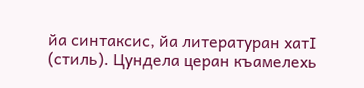йа синтаксис, йа литературан хатI (стиль). Цундела церан къамелехь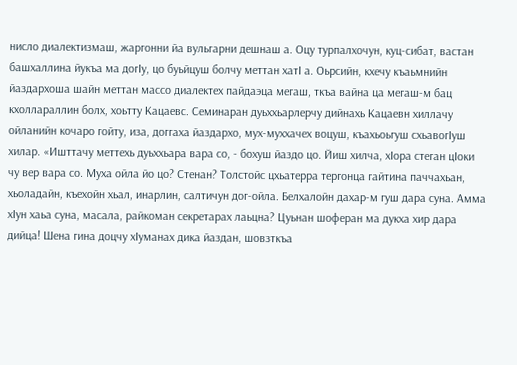нисло диалектизмаш, жаргонни йа вульгарни дешнаш а. Оцу турпалхочун, куц-сибат, вастан башхаллина йукъа ма догIу, цо буьйцуш болчу меттан хатI а. Оьрсийн, кхечу къаьмнийн йаздархоша шайн меттан массо диалектех пайдаэца мегаш, ткъа вайна ца мегаш-м бац кхоллараллин болх, хоьтту Кацаевс. Семинаран дуьххьарлерчу дийнахь Кацаевн хиллачу ойланийн кочаро гойту, иза, доггаха йаздархо, мух-муххачех воцуш, къахьоьгуш схьавогIуш хилар. «Ишттачу меттехь дуьххьара вара со, - бохуш йаздо цо. Йиш хилча, хIора стеган цIоки чу вер вара со. Муха ойла йо цо? Стенан? Толстойс цхьатерра тергонца гайтина паччахьан, хьоладайн, къехойн хьал, инарлин, салтичун дог-ойла. Белхалойн дахар-м гуш дара суна. Амма хIун хаьа суна, масала, райкоман секретарах лаьцна? Цуьнан шоферан ма дукха хир дара дийца! Шена гина доцчу хIуманах дика йаздан, шовзткъа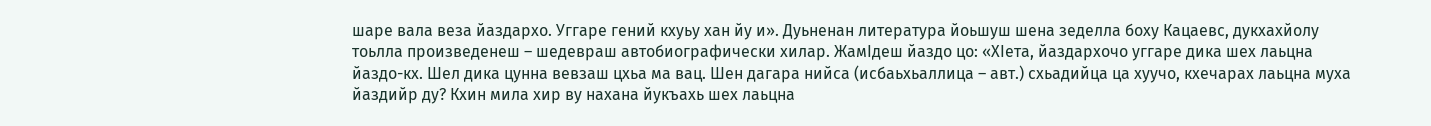шаре вала веза йаздархо. Уггаре гений кхуьу хан йу и». Дуьненан литература йоьшуш шена зеделла боху Кацаевс, дукхахйолу тоьлла произведенеш – шедевраш автобиографически хилар. ЖамIдеш йаздо цо: «ХIета, йаздархочо уггаре дика шех лаьцна йаздо-кх. Шел дика цунна вевзаш цхьа ма вац. Шен дагара нийса (исбаьхьаллица – авт.) схьадийца ца хуучо, кхечарах лаьцна муха йаздийр ду? Кхин мила хир ву нахана йукъахь шех лаьцна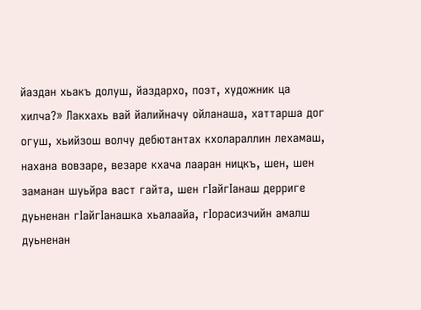йаздан хьакъ долуш, йаздархо, поэт, художник ца хилча?» Лакхахь вай йалийначу ойланаша, хаттарша дог огуш, хьийзош волчу дебютантах кхолараллин лехамаш, нахана вовзаре, везаре кхача лааран ницкъ, шен, шен заманан шуьйра васт гайта, шен гIайгIанаш дерриге дуьненан гIайгIанашка хьалаайа, гIорасизчийн амалш дуьненан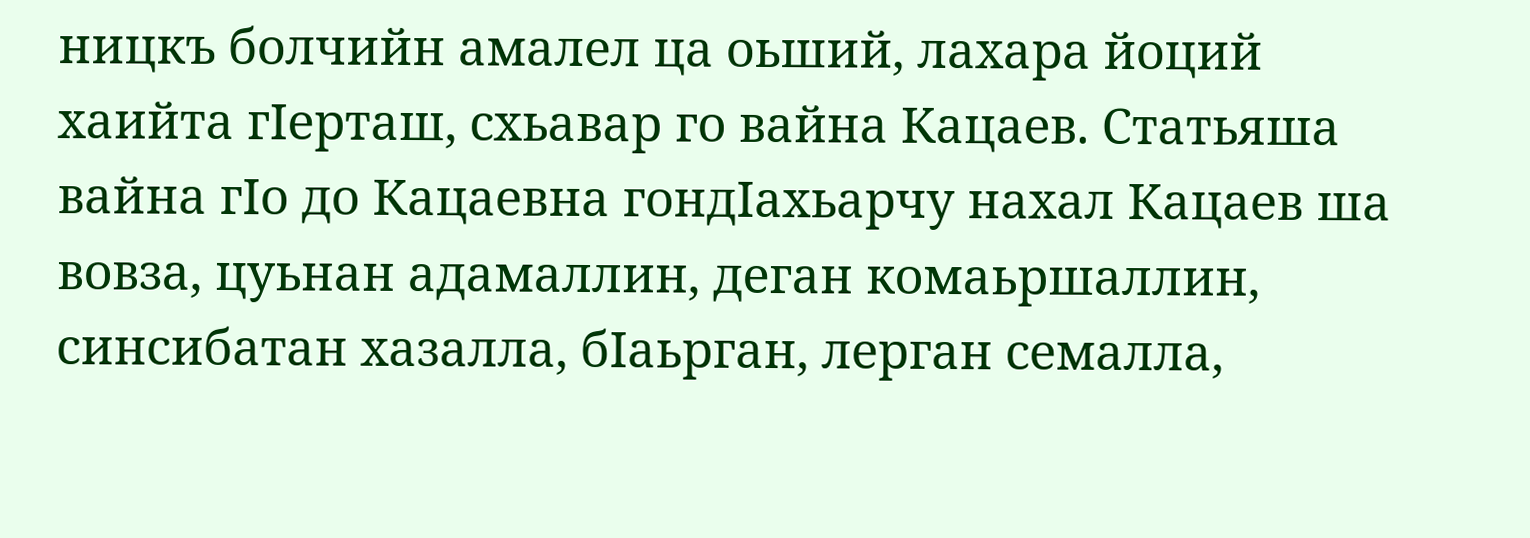ницкъ болчийн амалел ца оьший, лахара йоций хаийта гIерташ, схьавар го вайна Кацаев. Статьяша вайна гIо до Кацаевна гондIахьарчу нахал Кацаев ша вовза, цуьнан адамаллин, деган комаьршаллин, синсибатан хазалла, бIаьрган, лерган семалла,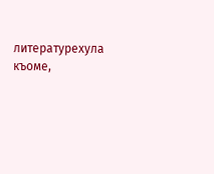литературехула къоме,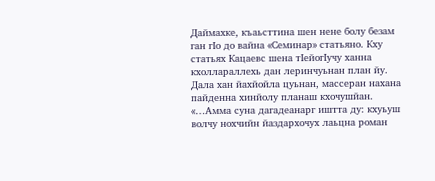Даймахке, къаьсттина шен нене болу безам ган гIо до вайна «Семинар» статьяно. Кху статьях Кацаевс шена тIейогIучу ханна кхоллараллехь дан леринчуьнан план йу. Дала хан йахйойла цуьнан, массеран нахана пайденна хинйолу планаш кхочушйан. «…Амма суна дагадеанарг иштта ду: кхуьуш волчу нохчийн йаздархочух лаьцна роман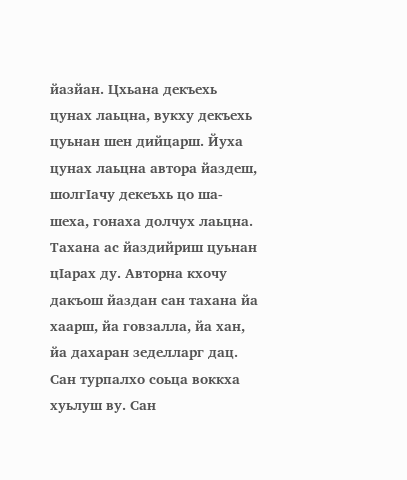йазйан. Цхьана декъехь цунах лаьцна, вукху декъехь цуьнан шен дийцарш. Йуха цунах лаьцна автора йаздеш, шолгIачу декеъхь цо ша-шеха, гонаха долчух лаьцна. Тахана ас йаздийриш цуьнан цIарах ду. Авторна кхочу дакъош йаздан сан тахана йа хаарш, йа говзалла, йа хан, йа дахаран зеделларг дац. Сан турпалхо соьца воккха хуьлуш ву. Сан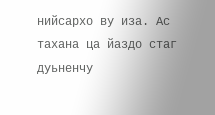нийсархо ву иза. Ас тахана ца йаздо стаг дуьненчу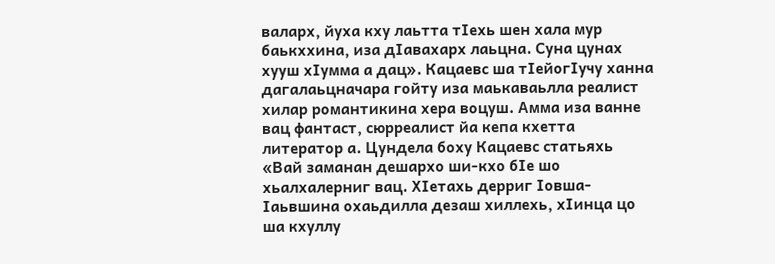валарх, йуха кху лаьтта тIехь шен хала мур баькххина, иза дIавахарх лаьцна. Суна цунах хууш хIумма а дац». Кацаевс ша тIейогIучу ханна дагалаьцначара гойту иза маькаваьлла реалист хилар романтикина хера воцуш. Амма иза ванне вац фантаст, сюрреалист йа кепа кхетта литератор а. Цундела боху Кацаевс статьяхь «Вай заманан дешархо ши-кхо бIе шо хьалхалерниг вац. ХIетахь дерриг Iовша-Iаьвшина охаьдилла дезаш хиллехь, хIинца цо ша кхуллу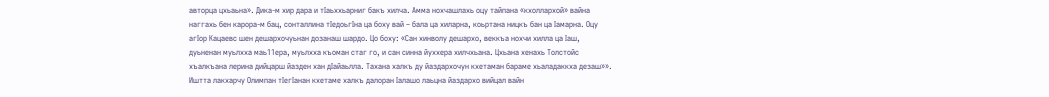авторца цхьаьна». Дика-м хир дара и тIаьххьарниг бакъ хилча. Амма нохчашлахь оцу тайпана «кхоллархой» вайна наггахь бен карора-м бац, сонталлина тIедоьгIна ца боху вай – бала ца хиларна, коьртана ницкъ бан ца Iамарна. Оцу агIор Кацаевс шен дешархочуьнан дозанаш шардо. Цо боху: «Сан хинволу дешархо, веккъа нохчи хилла ца Iаш, дуьненан муьлхха маь11ера, муьлхха къоман стаг го, и сан синна йуххера хилчхьана. Цхьана хенахь Толстойс хъалкъана лерина дийцарш йазден хан дIайаьлла. Тахана халкъ ду йаздархочун кхетаман бараме хьаладаккха дезаш»». Иштта лакхарчу Олимпан тIегIанан кхетаме халкъ далоран Iалашо лаьцна йаздархо вийцал вайн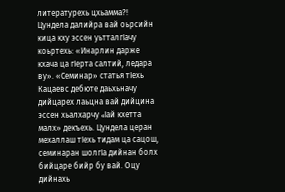литературехь цхьамма?! Цундела далийра вай оьрсийн кица кху эссен уьтталгIачу коьртехь: «Инарлин дарже кхача ца гIерта салтий, ледара ву». «Семинар» статья тIехь Кацаевс дебюте даьхьначу дийцарех лаьцна вай дийцина эссен хьалхарчу «Iай кхетта малх» декъехь. Цундела церан мехаллаш тIехь тидам ца сацош, семинаран шолгIа дийнан болх бийцаре бийр бу вай. Оцу дийнахь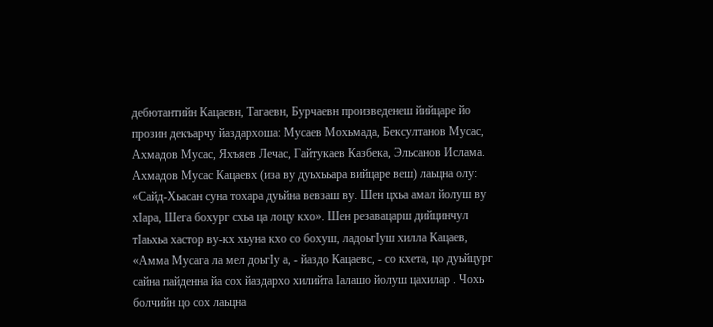дебютантийн Кацаевн, Тагаевн, Бурчаевн произведенеш йийцаре йо прозин декъарчу йаздархоша: Мусаев Мохьмада, Бексултанов Мусас, Ахмадов Мусас, Яхъяев Лечас, Гайтукаев Казбека, Эльсанов Ислама. Ахмадов Мусас Кацаевх (иза ву дуьхььара вийцаре веш) лаьцна олу: «Сайд-Хьасан суна тохара дуьйна вевзаш ву. Шен цхьа амал йолуш ву хIара, Шега бохург схьа ца лоцу кхо». Шен резавацарш дийцинчул тIаьхьа хастор ву-кх хьуна кхо со бохуш, ладоьгIуш хилла Кацаев, «Амма Мусага ла мел доьгIу а, - йаздо Кацаевс, - со кхета, цо дуьйцург сайна пайденна йа сох йаздархо хилийта Iалашо йолуш цахилар . Чохь болчийн цо сох лаьцна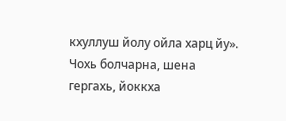кхуллуш йолу ойла харц йу». Чохь болчарна, шена гергахь, йоккха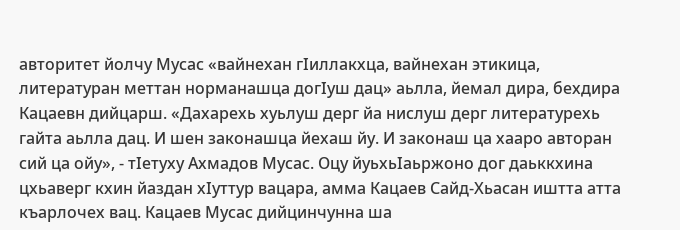авторитет йолчу Мусас «вайнехан гIиллакхца, вайнехан этикица, литературан меттан норманашца догIуш дац» аьлла, йемал дира, бехдира Кацаевн дийцарш. «Дахарехь хуьлуш дерг йа нислуш дерг литературехь гайта аьлла дац. И шен законашца йехаш йу. И законаш ца хааро авторан сий ца ойу», - тIетуху Ахмадов Мусас. Оцу йуьхьIаьржоно дог даьккхина цхьаверг кхин йаздан хIуттур вацара, амма Кацаев Сайд-Хьасан иштта атта къарлочех вац. Кацаев Мусас дийцинчунна ша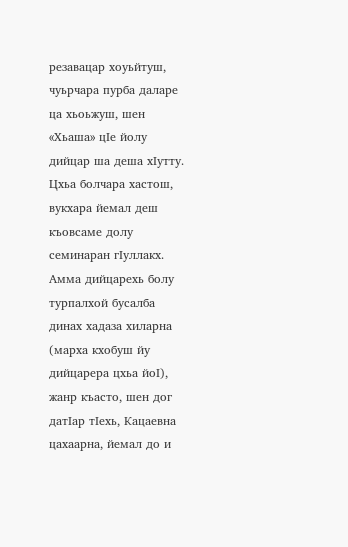резавацар хоуьйтуш, чуьрчара пурба даларе ца хьоьжуш, шен «Хьаша» цIе йолу дийцар ша деша хIутту. Цхьа болчара хастош, вукхара йемал деш къовсаме долу семинаран гIуллакх. Амма дийцарехь болу турпалхой бусалба динах хадаза хиларна (марха кхобуш йу дийцарера цхьа йоI), жанр къасто, шен дог датIар тIехь, Кацаевна цахаарна, йемал до и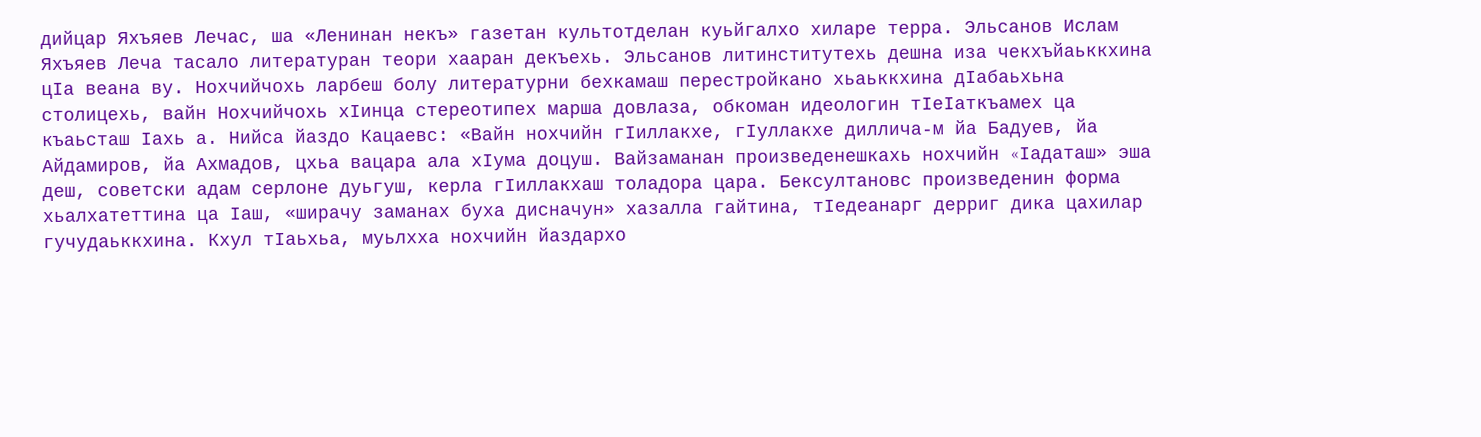дийцар Яхъяев Лечас, ша «Ленинан некъ» газетан культотделан куьйгалхо хиларе терра. Эльсанов Ислам Яхъяев Леча тасало литературан теори хааран декъехь. Эльсанов литинститутехь дешна иза чекхъйаьккхина цIа веана ву. Нохчийчохь ларбеш болу литературни бехкамаш перестройкано хьаьккхина дIабаьхьна столицехь, вайн Нохчийчохь хIинца стереотипех марша довлаза, обкоман идеологин тIеIаткъамех ца къаьсташ Iахь а. Нийса йаздо Кацаевс: «Вайн нохчийн гIиллакхе, гIуллакхе диллича-м йа Бадуев, йа Айдамиров, йа Ахмадов, цхьа вацара ала хIума доцуш. Вайзаманан произведенешкахь нохчийн «Iадаташ» эша деш, советски адам серлоне дуьгуш, керла гIиллакхаш толадора цара. Бексултановс произведенин форма хьалхатеттина ца Iаш, «ширачу заманах буха дисначун» хазалла гайтина, тIедеанарг дерриг дика цахилар гучудаьккхина. Кхул тIаьхьа, муьлхха нохчийн йаздархо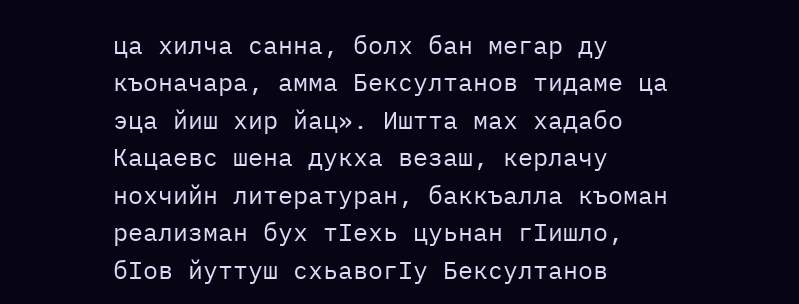ца хилча санна, болх бан мегар ду къоначара, амма Бексултанов тидаме ца эца йиш хир йац». Иштта мах хадабо Кацаевс шена дукха везаш, керлачу нохчийн литературан, баккъалла къоман реализман бух тIехь цуьнан гIишло, бIов йуттуш схьавогIу Бексултанов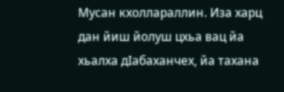Мусан кхоллараллин. Иза харц дан йиш йолуш цхьа вац йа хьалха дIабаханчех, йа тахана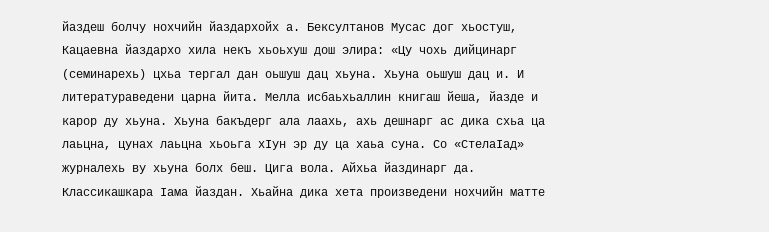йаздеш болчу нохчийн йаздархойх а. Бексултанов Мусас дог хьостуш, Кацаевна йаздархо хила некъ хьоьхуш дош элира: «Цу чохь дийцинарг (семинарехь) цхьа тергал дан оьшуш дац хьуна. Хьуна оьшуш дац и. И литератураведени царна йита. Мелла исбаьхьаллин книгаш йеша, йазде и карор ду хьуна. Хьуна бакъдерг ала лаахь, ахь дешнарг ас дика схьа ца лаьцна, цунах лаьцна хьоьга хIун эр ду ца хаьа суна. Со «СтелаIад» журналехь ву хьуна болх беш. Цига вола. Айхьа йаздинарг да. Классикашкара Iама йаздан. Хьайна дика хета произведени нохчийн матте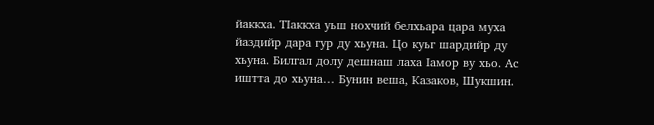йаккха. ТIаккха уьш нохчий белхьара цара муха йаздийр дара гур ду хьуна. Цо куьг шардийр ду хьуна. Билгал долу дешнаш лаха Iамор ву хьо. Ас иштта до хьуна… Бунин веша, Казаков, Шукшин.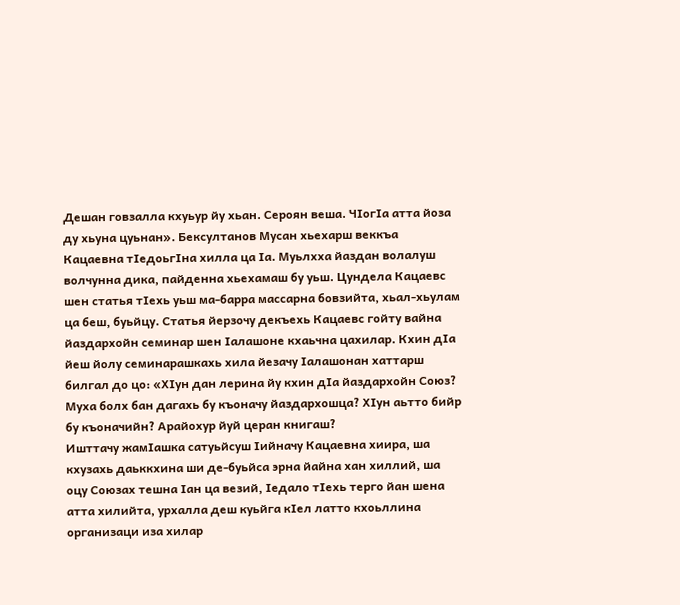Дешан говзалла кхуьур йу хьан. Сероян веша. ЧIогIа атта йоза ду хьуна цуьнан». Бексултанов Мусан хьехарш веккъа Кацаевна тIедоьгIна хилла ца Iа. Муьлхха йаздан волалуш волчунна дика, пайденна хьехамаш бу уьш. Цундела Кацаевс шен статья тIехь уьш ма-барра массарна бовзийта, хьал-хьулам ца беш, буьйцу. Статья йерзочу декъехь Кацаевс гойту вайна йаздархойн семинар шен Iалашоне кхаьчна цахилар. Кхин дIа йеш йолу семинарашкахь хила йезачу Iалашонан хаттарш билгал до цо: «ХIун дан лерина йу кхин дIа йаздархойн Союз? Муха болх бан дагахь бу къоначу йаздархошца? ХIун аьтто бийр бу къоначийн? Арайохур йуй церан книгаш?
Ишттачу жамIашка сатуьйсуш Iийначу Кацаевна хиира, ша кхузахь даьккхина ши де-буьйса эрна йайна хан хиллий, ша оцу Союзах тешна Iан ца везий, Iедало тIехь терго йан шена атта хилийта, урхалла деш куьйга кIел латто кхоьллина организаци иза хилар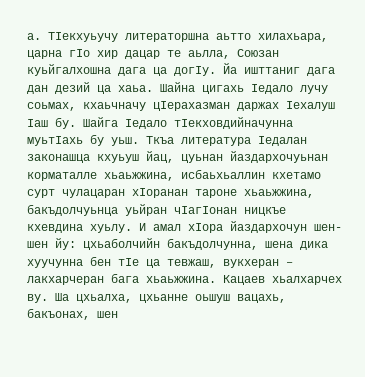а. ТIекхуьучу литераторшна аьтто хилахьара, царна гIо хир дацар те аьлла, Союзан куьйгалхошна дага ца догIу. Йа ишттаниг дага дан дезий ца хаьа. Шайна цигахь Iедало лучу соьмах, кхаьчначу цIерахазман даржах Iехалуш Iаш бу. Шайга Iедало тIекховдийначунна муьтIахь бу уьш. Ткъа литература Iедалан законашца кхуьуш йац, цуьнан йаздархочуьнан корматалле хьаьжжина, исбаьхьаллин кхетамо сурт чулацаран хIоранан тароне хьаьжжина, бакъдолчуьнца уьйран чIагIонан ницкъе кхевдина хуьлу. И амал хIора йаздархочун шен-шен йу: цхьаболчийн бакъдолчунна, шена дика хуучунна бен тIе ца тевжаш, вукхеран – лакхарчеран бага хьаьжжина. Кацаев хьалхарчех ву. Ша цхьалха, цхьанне оьшуш вацахь, бакъонах, шен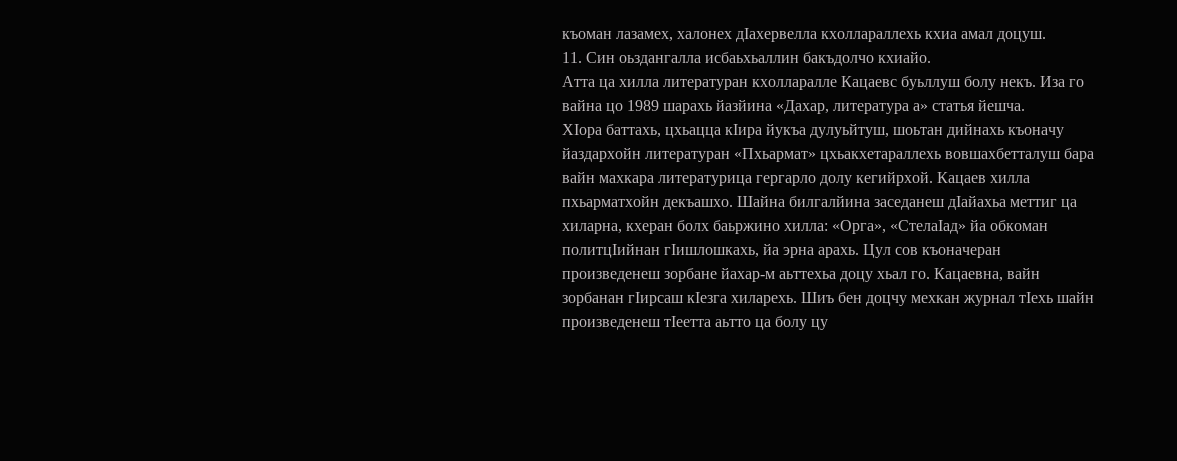къоман лазамех, халонех дIахервелла кхоллараллехь кхиа амал доцуш.
11. Син оьздангалла исбаьхьаллин бакъдолчо кхиайо.
Атта ца хилла литературан кхолларалле Кацаевс буьллуш болу некъ. Иза го вайна цо 1989 шарахь йазйина «Дахар, литература а» статья йешча.
ХIора баттахь, цхьацца кIира йукъа дулуьйтуш, шоьтан дийнахь къоначу йаздархойн литературан «Пхьармат» цхьакхетараллехь вовшахбетталуш бара вайн махкара литературица гергарло долу кегийрхой. Кацаев хилла пхьарматхойн декъашхо. Шайна билгалйина заседанеш дIайахьа меттиг ца хиларна, кхеран болх баьржино хилла: «Орга», «СтелаIад» йа обкоман политцIийнан гIишлошкахь, йа эрна арахь. Цул сов къоначеран произведенеш зорбане йахар-м аьттехьа доцу хьал го. Кацаевна, вайн зорбанан гIирсаш кIезга хиларехь. Шиъ бен доцчу мехкан журнал тIехь шайн произведенеш тIеетта аьтто ца болу цу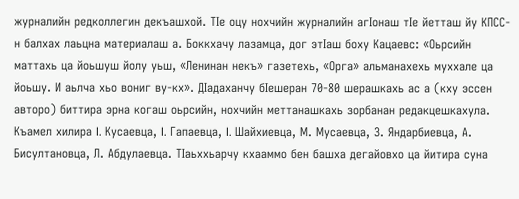журналийн редколлегин декъашхой. ТIе оцу нохчийн журналийн агIонаш тIе йетташ йу КПСС-н балхах лаьцна материалаш а. Боккхачу лазамца, дог этIаш боху Кацаевс: «Оьрсийн маттахь ца йоьшуш йолу уьш, «Ленинан некъ» газетехь, «Орга» альманахехь муххале ца йоьшу. И аьлча хьо вониг ву-кх». ДIадаханчу бIешеран 70-80 шерашкахь ас а (кху эссен авторо) биттира эрна когаш оьрсийн, нохчийн меттанашкахь зорбанан редакцешкахула. Къамел хилира I. Кусаевца, I. Гапаевца, I. Шайхиевца, М. Мусаевца, З. Яндарбиевца, А. Бисултановца, Л. Абдулаевца. ТIаьххьарчу кхааммо бен башха дегайовхо ца йитира суна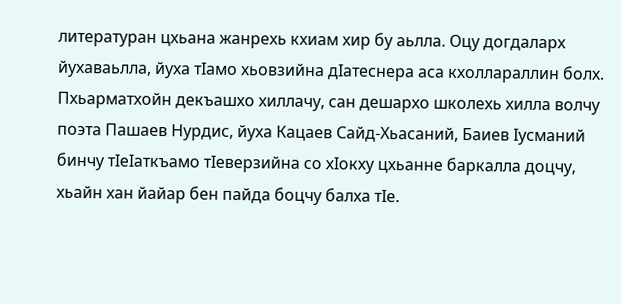литературан цхьана жанрехь кхиам хир бу аьлла. Оцу догдаларх йухаваьлла, йуха тIамо хьовзийна дIатеснера аса кхоллараллин болх. Пхьарматхойн декъашхо хиллачу, сан дешархо школехь хилла волчу поэта Пашаев Нурдис, йуха Кацаев Сайд-Хьасаний, Баиев Iусманий бинчу тIеIаткъамо тIеверзийна со хIокху цхьанне баркалла доцчу, хьайн хан йайар бен пайда боцчу балха тIе.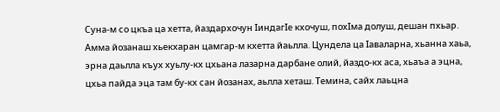Суна-м со цкъа ца хетта, йаздархочун IиндагIе кхочуш, похIма долуш, дешан пхьар. Амма йозанаш хьекхаран цамгар-м кхетта йаьлла. Цундела ца Iаваларна, хьанна хаьа, эрна даьлла къух хуьлу-кх цхьана лазарна дарбане олий, йаздо-кх аса, хьаъа а эцна, цхьа пайда эца там бу-кх сан йозанах, аьлла хеташ. Темина, сайх лаьцна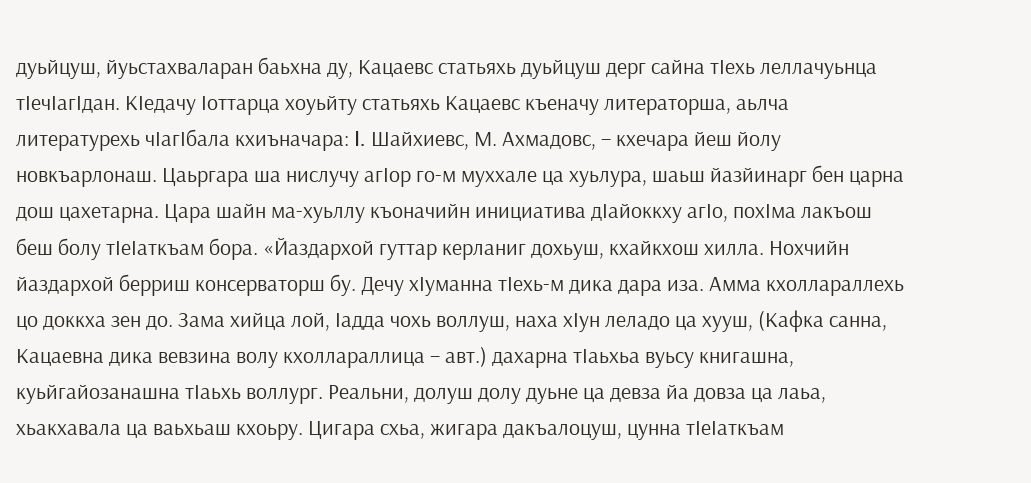дуьйцуш, йуьстахваларан баьхна ду, Кацаевс статьяхь дуьйцуш дерг сайна тIехь леллачуьнца тIечIагIдан. КIедачу Iоттарца хоуьйту статьяхь Кацаевс къеначу литераторша, аьлча литературехь чIагIбала кхиъначара: I. Шайхиевс, М. Ахмадовс, – кхечара йеш йолу новкъарлонаш. Цаьргара ша нислучу агIор го-м муххале ца хуьлура, шаьш йазйинарг бен царна дош цахетарна. Цара шайн ма-хуьллу къоначийн инициатива дIайоккху агIо, похIма лакъош беш болу тIеIаткъам бора. «Йаздархой гуттар керланиг дохьуш, кхайкхош хилла. Нохчийн йаздархой берриш консерваторш бу. Дечу хIуманна тIехь-м дика дара иза. Амма кхоллараллехь цо доккха зен до. Зама хийца лой, Iадда чохь воллуш, наха хIун леладо ца хууш, (Кафка санна, Кацаевна дика вевзина волу кхоллараллица – авт.) дахарна тIаьхьа вуьсу книгашна, куьйгайозанашна тIаьхь воллург. Реальни, долуш долу дуьне ца девза йа довза ца лаьа, хьакхавала ца ваьхьаш кхоьру. Цигара схьа, жигара дакъалоцуш, цунна тIеIаткъам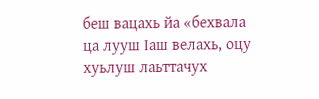беш вацахь йа «бехвала ца лууш Iаш велахь, оцу хуьлуш лаьттачух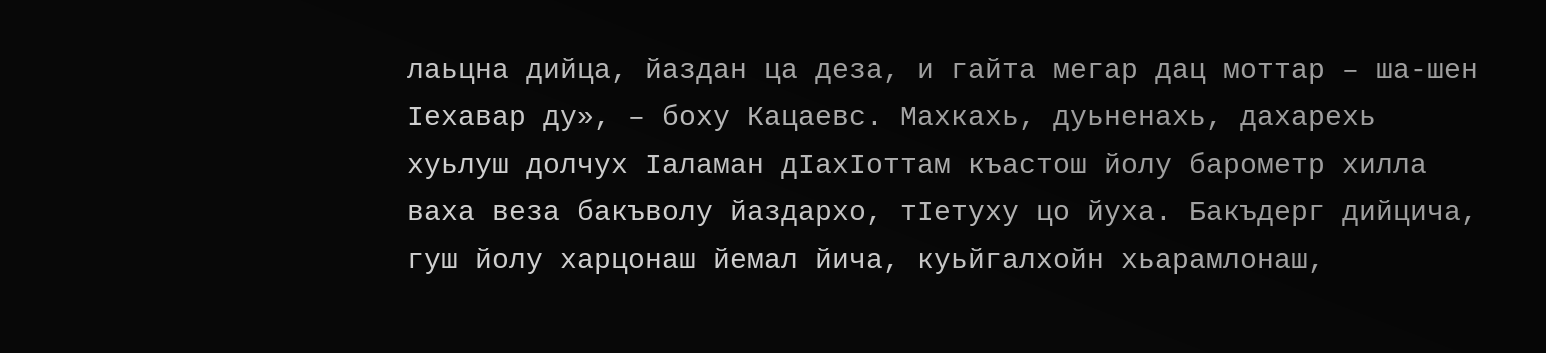лаьцна дийца, йаздан ца деза, и гайта мегар дац моттар – ша-шен Iехавар ду», – боху Кацаевс. Махкахь, дуьненахь, дахарехь хуьлуш долчух Iаламан дIахIоттам къастош йолу барометр хилла ваха веза бакъволу йаздархо, тIетуху цо йуха. Бакъдерг дийцича, гуш йолу харцонаш йемал йича, куьйгалхойн хьарамлонаш,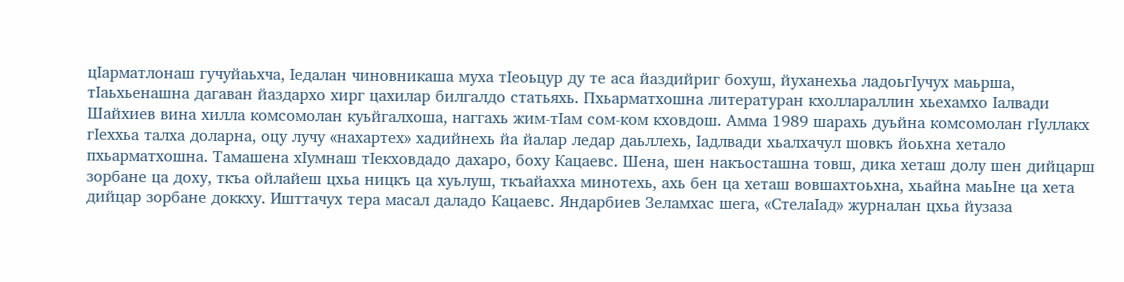цIарматлонаш гучуйаьхча, Iедалан чиновникаша муха тIеоьцур ду те аса йаздийриг бохуш, йуханехьа ладоьгIучух маьрша, тIаьхьенашна дагаван йаздархо хирг цахилар билгалдо статьяхь. Пхьарматхошна литературан кхоллараллин хьехамхо Iалвади Шайхиев вина хилла комсомолан куьйгалхоша, наггахь жим-тIам сом-ком кховдош. Амма 1989 шарахь дуьйна комсомолан гIуллакх гIеххьа талха доларна, оцу лучу «нахартех» хадийнехь йа йалар ледар даьллехь, Iадлвади хьалхачул шовкъ йоьхна хетало пхьарматхошна. Тамашена хIумнаш тIекховдадо дахаро, боху Кацаевс. Шена, шен накъосташна товш, дика хеташ долу шен дийцарш зорбане ца доху, ткъа ойлайеш цхьа ницкъ ца хуьлуш, ткъайахха минотехь, ахь бен ца хеташ вовшахтоьхна, хьайна маьIне ца хета дийцар зорбане доккху. Ишттачух тера масал даладо Кацаевс. Яндарбиев Зеламхас шега, «СтелаIад» журналан цхьа йузаза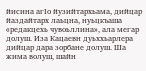йисина агIо йузийтархьама, дийцар йаздайтарх лаьцна, нуьцкъаша «редакцехь чувоьллина», ала мегар долуш. Иза Кацаевн дуьххьарлера дийцар дара зорбане долуш. Ша жима волуш, шайн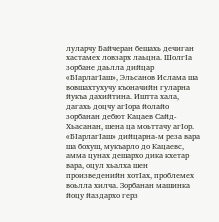луларчу Байчеран бешахь дечиган хастамех ловзарх лаьцна. ШолгIа зорбане даьлла дийцар «БIарлагIаш», Эльсанов Ислама ша вовшахтухучу къоначийн гуларна йукъа дахийтина. Иштта хала, дагахь доцчу агIора йолайо зорбанан дебют Кацаев Сайд-Хьасанан, шена ца моьттачу агIор. «БIарлагIаш» дийцарна-м реза вара ша бохуш, мукъарло до Кацаевс, амма цунах дешархо дика кхетар вара, оцул хьалха шен произведенийн хотIах, проблемех воьлла хилча. Зорбанан машинка йоцу йаздархо герз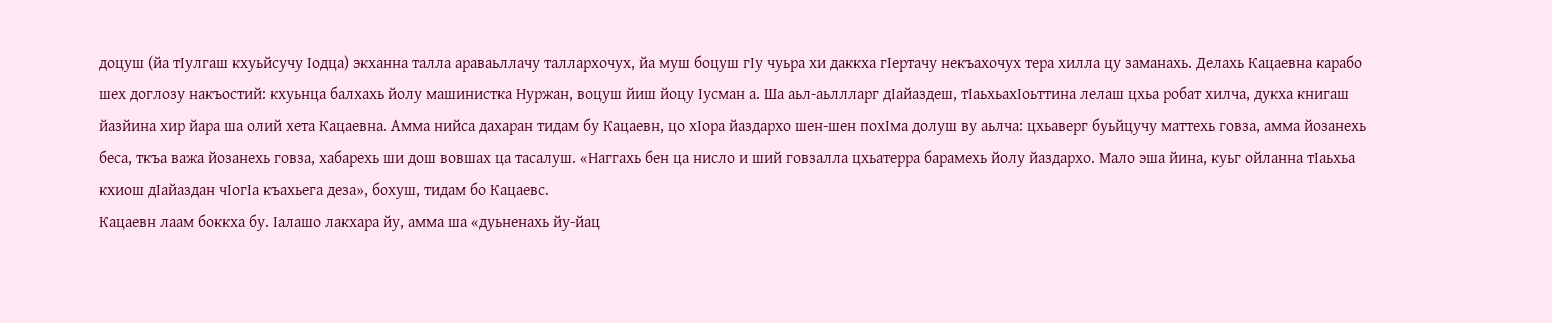доцуш (йа тIулгаш кхуьйсучу Iодца) экханна талла араваьллачу таллархочух, йа муш боцуш гIу чуьра хи даккха гIертачу некъахочух тера хилла цу заманахь. Делахь Кацаевна карабо шех доглозу накъостий: кхуьнца балхахь йолу машинистка Нуржан, воцуш йиш йоцу Iусман а. Ша аьл-аьллларг дIайаздеш, тIаьхьахIоьттина лелаш цхьа робат хилча, дукха книгаш йазйина хир йара ша олий хета Кацаевна. Амма нийса дахаран тидам бу Кацаевн, цо хIора йаздархо шен-шен похIма долуш ву аьлча: цхьаверг буьйцучу маттехь говза, амма йозанехь беса, ткъа важа йозанехь говза, хабарехь ши дош вовшах ца тасалуш. «Наггахь бен ца нисло и ший говзалла цхьатерра барамехь йолу йаздархо. Мало эша йина, куьг ойланна тIаьхьа кхиош дIайаздан чIогIа къахьега деза», бохуш, тидам бо Кацаевс.
Кацаевн лаам боккха бу. Iалашо лакхара йу, амма ша «дуьненахь йу-йац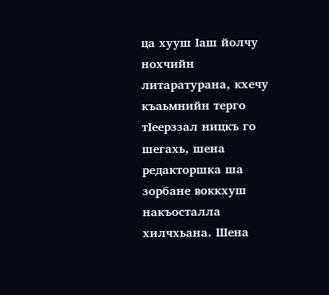ца хууш Iаш йолчу нохчийн литаратурана, кхечу къаьмнийн терго тIеерззал ницкъ го шегахь, шена редакторшка ша зорбане воккхуш накъосталла хилчхьана. Шена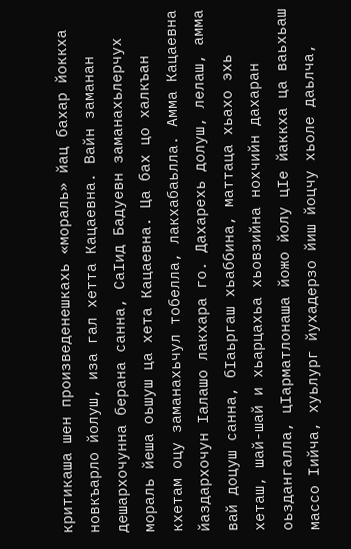критикаша шен произведенешкахь «мораль» йац бахар йоккха новкъарло йолуш, иза гал хетта Кацаевна. Вайн заманан дешархочунна берана санна, СаIид Бадуевн заманахьлерчух мораль йеша оьшуш ца хета Кацаевна. Ца бах цо халкъан кхетам оцу заманахьчул тобелла, лакхабаьлла. Амма Кацаевна йаздархочун Iалашо лакхара го. Дахарехь долуш, лелаш, амма вай доцуш санна, бIаьргаш хьаббина, маттаца хьахо эхь хеташ, шай-шай и хьарцахьа хьовзийна нохчийн дахаран оьздангалла, цIарматлонаша йожо йолу цIе йаккха ца ваьхьаш массо Iийча, хуьлург йухадерзо йиш йоцчу хьоле даьлча,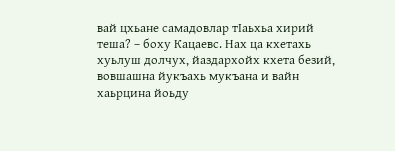вай цхьане самадовлар тIаьхьа хирий теша? – боху Кацаевс. Нах ца кхетахь хуьлуш долчух, йаздархойх кхета безий, вовшашна йукъахь мукъана и вайн хаьрцина йоьду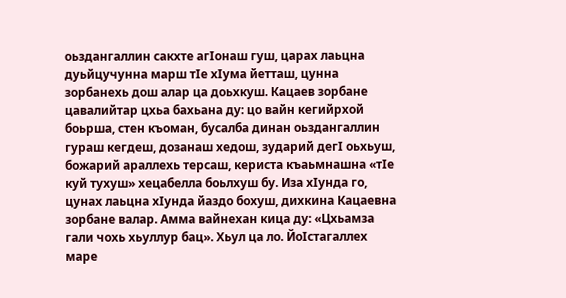оьздангаллин сакхте агIонаш гуш, царах лаьцна дуьйцучунна марш тIе хIума йетташ, цунна зорбанехь дош алар ца доьхкуш. Кацаев зорбане цавалийтар цхьа бахьана ду: цо вайн кегийрхой боьрша, стен къоман, бусалба динан оьздангаллин гураш кегдеш, дозанаш хедош, зударий дегI оьхьуш, божарий араллехь терсаш, кериста къаьмнашна «тIе куй тухуш» хецабелла боьлхуш бу. Иза хIунда го, цунах лаьцна хIунда йаздо бохуш, дихкина Кацаевна зорбане валар. Амма вайнехан кица ду: «Цхьамза гали чохь хьуллур бац». Хьул ца ло. ЙоIстагаллех маре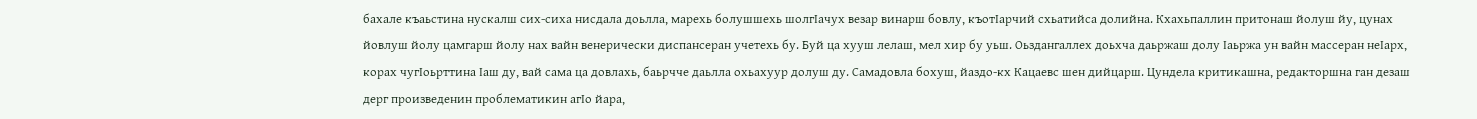бахале къаьстина нускалш сих-сиха нисдала доьлла, марехь болушшехь шолгIачух везар винарш бовлу, къотIарчий схьатийса долийна. Кхахьпаллин притонаш йолуш йу, цунах йовлуш йолу цамгарш йолу нах вайн венерически диспансеран учетехь бу. Буй ца хууш лелаш, мел хир бу уьш. Оьздангаллех доьхча даьржаш долу Iаьржа ун вайн массеран неIарх, корах чугIоьрттина Iаш ду, вай сама ца довлахь, баьрчче даьлла охьахуур долуш ду. Самадовла бохуш, йаздо-кх Кацаевс шен дийцарш. Цундела критикашна, редакторшна ган дезаш дерг произведенин проблематикин агIо йара,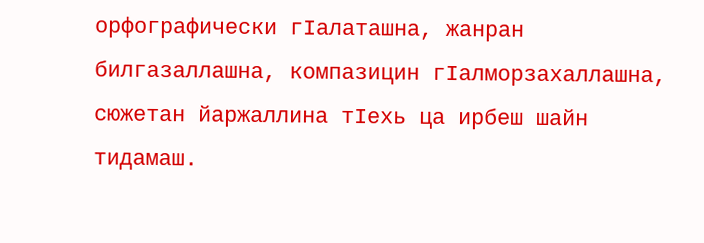орфографически гIалаташна, жанран билгазаллашна, компазицин гIалморзахаллашна, сюжетан йаржаллина тIехь ца ирбеш шайн тидамаш.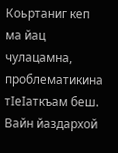Коьртаниг кеп ма йац чулацамна, проблематикина тIеIаткъам беш. Вайн йаздархой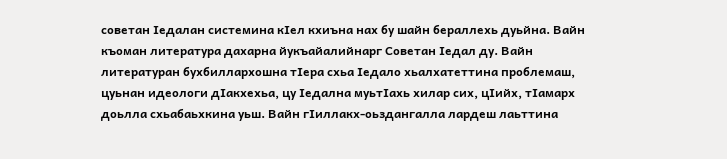советан Iедалан системина кIел кхиъна нах бу шайн бераллехь дуьйна. Вайн къоман литература дахарна йукъайалийнарг Советан Iедал ду. Вайн литературан бухбиллархошна тIера схьа Iедало хьалхатеттина проблемаш, цуьнан идеологи дIакхехьа, цу Iедална муьтIахь хилар сих, цIийх, тIамарх доьлла схьабаьхкина уьш. Вайн гIиллакх-оьздангалла лардеш лаьттина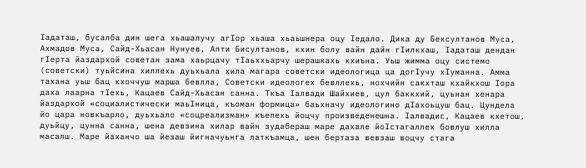Iадаташ, бусалба дин шега хьашалучу агIор хьаша хьаьшнера оцу Iедало. Дика ду Бексултанов Муса, Ахмадов Муса, Сайд-Хьасан Нунуев, Апти Бисултанов, кхин болу вайн дайн гIилкхаш, Iадаташ дендан гIерта йаздархой советан зама хаьрцачу тIаьххьарчу шерашкахь кхиъна. Уьш жимма оцу системо (советски) туьйсина хиллехь дуьхьала хила магара советски идеологица ца догIучу хIуманна. Амма тахана уьш бац кхоччуш марша бевлла, Советски идеологех бевллехь, нохчийн сакхташ кхайкхош Iора даха лаарна тIехь, Кацаев Сайд-Хьасан санна. Ткъа Iалвади Шайхиев, цул баккхий, цуьнан хенара йаздархой «социалистически маьIница, къоман формица» баьхначу идеологино дIахоьцуш бац. Цундела йо цара новкъарло, дуьхьало «соцреализман» къепехь йоцчу произведенешна. Iалвадис, Кацаев кхетош, дуьйцу, цунна санна, шена девзина хилар вайн зудабераш маре дахале йоIстагаллех бовлуш хилла масалш. Маре йаханчо ша йезаш йигначуьнга латкъамца, шен бертаза вевзаш воцчу стага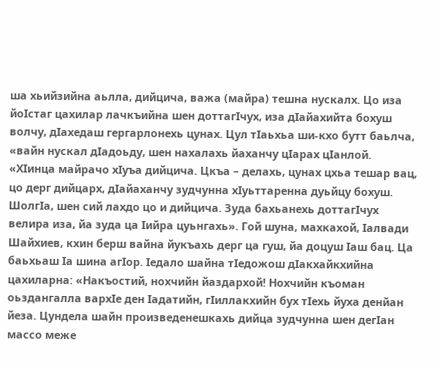ша хьийзийна аьлла, дийцича, важа (майра) тешна нускалх. Цо иза йоIстаг цахилар лачкъийна шен доттагIчух, иза дIайахийта бохуш волчу, дIахедаш гергарлонехь цунах. Цул тIаьхьа ши-кхо бутт баьлча, «вайн нускал дIадоьду, шен нахалахь йаханчу цIарах цIанлой. «ХIинца майрачо хIуъа дийцича. Цкъа – делахь, цунах цхьа тешар вац, цо дерг дийцарх, дIайаханчу зудчунна хIуьттаренна дуьйцу бохуш. ШолгIа, шен сий лахдо цо и дийцича. Зуда бахьанехь доттагIчух велира иза, йа зуда ца Iийра цуьнгахь». Гой шуна, махкахой, Iалвади Шайхиев, кхин берш вайна йукъахь дерг ца гуш, йа доцуш Iаш бац. Ца баьхьаш Iа шина агIор. Iедало шайна тIедожош дIакхайкхийна цахиларна: «Накъостий, нохчийн йаздархой! Нохчийн къоман оьздангалла вархIе ден Iадатийн, гIиллакхийн бух тIехь йуха денйан йеза. Цундела шайн произведенешкахь дийца зудчунна шен дегIан массо меже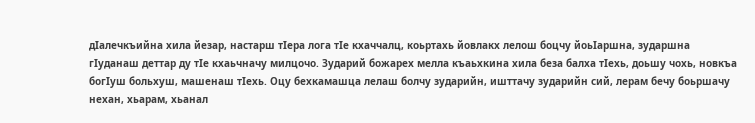дIалечкъийна хила йезар, настарш тIера лога тIе кхаччалц, коьртахь йовлакх лелош боцчу йоьIаршна, зударшна гIуданаш деттар ду тIе кхаьчначу милцочо. Зударий божарех мелла къаьхкина хила беза балха тIехь, доьшу чохь, новкъа богIуш больхуш, машенаш тIехь. Оцу бехкамашца лелаш болчу зударийн, ишттачу зударийн сий, лерам бечу боьршачу нехан, хьарам, хьанал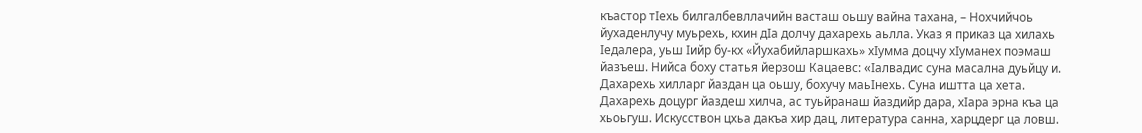къастор тIехь билгалбевллачийн васташ оьшу вайна тахана, – Нохчийчоь йухаденлучу муьрехь, кхин дIа долчу дахарехь аьлла. Указ я приказ ца хилахь Iедалера, уьш Iийр бу-кх «Йухабийларшкахь» хIумма доцчу хIуманех поэмаш йазъеш. Нийса боху статья йерзош Кацаевс: «Iалвадис суна масална дуьйцу и. Дахарехь хилларг йаздан ца оьшу, бохучу маьIнехь. Суна иштта ца хета. Дахарехь доцург йаздеш хилча, ас туьйранаш йаздийр дара, хIара эрна къа ца хьоьгуш. Искусствон цхьа дакъа хир дац, литература санна, харцдерг ца ловш.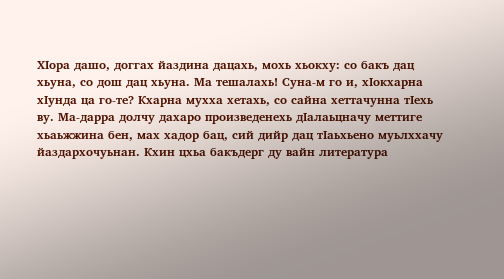ХIора дашо, доггах йаздина дацахь, мохь хьокху: со бакъ дац хьуна, со дош дац хьуна. Ма тешалахь! Суна-м го и, хIокхарна хIунда ца го-те? Кхарна мухха хетахь, со сайна хеттачунна тIехь ву. Ма-дарра долчу дахаро произведенехь дIалаьцначу меттиге хьаьжжина бен, мах хадор бац, сий дийр дац тIаьхьено муьлххачу йаздархочуьнан. Кхин цхьа бакъдерг ду вайн литература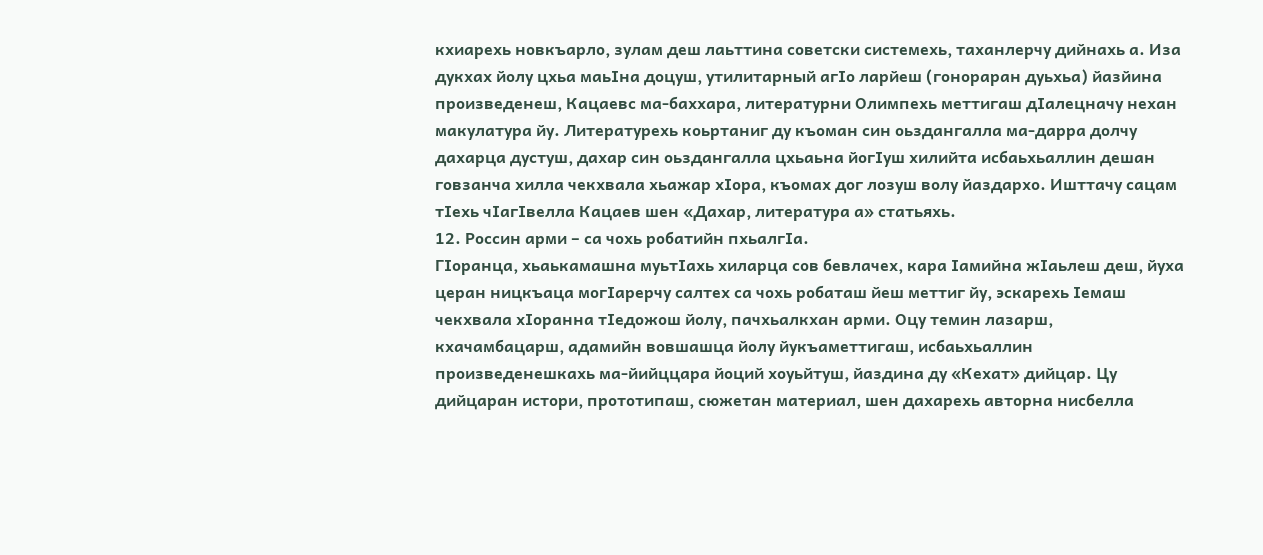кхиарехь новкъарло, зулам деш лаьттина советски системехь, таханлерчу дийнахь а. Иза дукхах йолу цхьа маьIна доцуш, утилитарный агIо ларйеш (гонораран дуьхьа) йазйина произведенеш, Кацаевс ма-баххара, литературни Олимпехь меттигаш дIалецначу нехан макулатура йу. Литературехь коьртаниг ду къоман син оьздангалла ма-дарра долчу дахарца дустуш, дахар син оьздангалла цхьаьна йогIуш хилийта исбаьхьаллин дешан говзанча хилла чекхвала хьажар хIора, къомах дог лозуш волу йаздархо. Ишттачу сацам тIехь чIагIвелла Кацаев шен «Дахар, литература а» статьяхь.
12. Россин арми – са чохь робатийн пхьалгIа.
ГIоранца, хьаькамашна муьтIахь хиларца сов бевлачех, кара Iамийна жIаьлеш деш, йуха церан ницкъаца могIарерчу салтех са чохь робаташ йеш меттиг йу, эскарехь Iемаш чекхвала хIоранна тIедожош йолу, пачхьалкхан арми. Оцу темин лазарш, кхачамбацарш, адамийн вовшашца йолу йукъаметтигаш, исбаьхьаллин произведенешкахь ма-йийццара йоций хоуьйтуш, йаздина ду «Кехат» дийцар. Цу дийцаран истори, прототипаш, сюжетан материал, шен дахарехь авторна нисбелла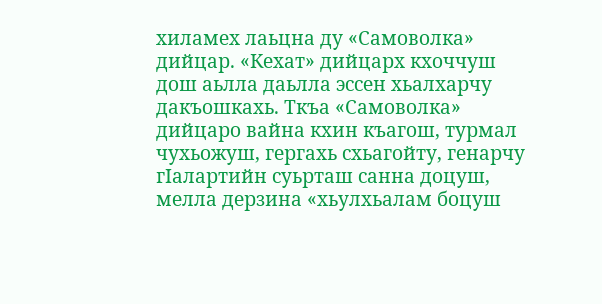хиламех лаьцна ду «Самоволка» дийцар. «Кехат» дийцарх кхоччуш дош аьлла даьлла эссен хьалхарчу дакъошкахь. Ткъа «Самоволка» дийцаро вайна кхин къагош, турмал чухьожуш, гергахь схьагойту, генарчу гIалартийн суьрташ санна доцуш, мелла дерзина «хьулхьалам боцуш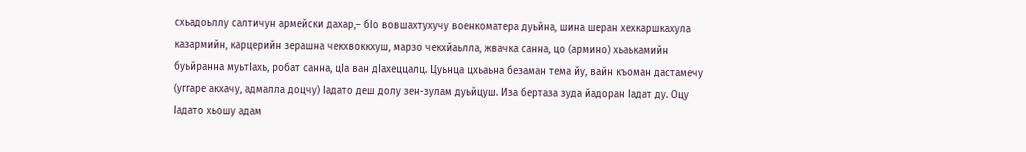схьадоьллу салтичун армейски дахар,– бIо вовшахтухучу военкоматера дуьйна, шина шеран хехкаршкахула казармийн, карцерийн зерашна чекхвоккхуш, марзо чекхйаьлла, жвачка санна, цо (армино) хьаькамийн буьйранна муьтIахь, робат санна, цIа ван дIахеццалц. Цуьнца цхьаьна безаман тема йу, вайн къоман дастамечу (уггаре акхачу, адмалла доцчу) Iадато деш долу зен-зулам дуьйцуш. Иза бертаза зуда йадоран Iадат ду. Оцу Iадато хьошу адам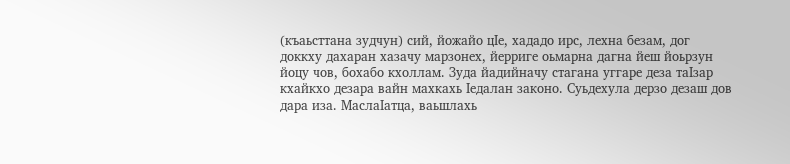(къаьсттана зудчун) сий, йожайо цIе, хададо ирс, лехна безам, дог доккху дахаран хазачу марзонех, йерриге оьмарна дагна йеш йоьрзун йоцу чов, бохабо кхоллам. Зуда йадийначу стагана уггаре деза таIзар кхайкхо дезара вайн махкахь Iедалан законо. Суьдехула дерзо дезаш дов дара иза. МаслаIатца, ваьшлахь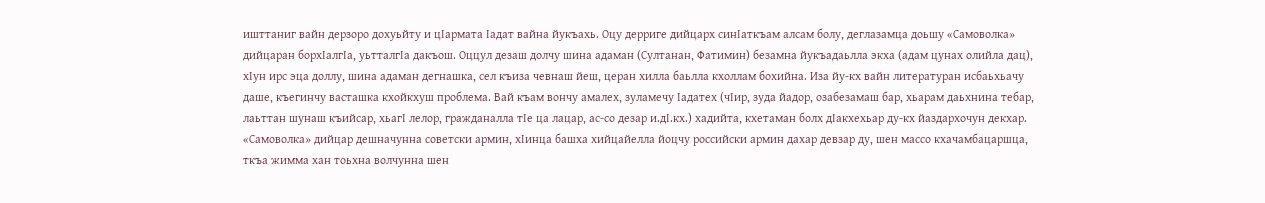ишттаниг вайн дерзоро дохуьйту и цIармата Iадат вайна йукъахь. Оцу дерриге дийцарх синIаткъам алсам болу, деглазамца доьшу «Самоволка» дийцаран борхIалгIа, уьтталгIа дакъош. Оццул дезаш долчу шина адаман (Султанан, Фатимин) безамна йукъадаьлла экха (адам цунах олийла дац), хIун ирс эца доллу, шина адаман дегнашка, сел къиза чевнаш йеш, церан хилла баьлла кхоллам бохийна. Иза йу-кх вайн литературан исбаьхьачу даше, къегинчу васташка кхойкхуш проблема. Вай къам вончу амалех, зуламечу Iадатех (чIир, зуда йадор, озабезамаш бар, хьарам даьхнина тебар, лаьттан шунаш къийсар, хьагI лелор, гражданалла тIе ца лацар, ас-со дезар и.дI.кх.) хадийта, кхетаман болх дIакхехьар ду-кх йаздархочун декхар.
«Самоволка» дийцар дешначунна советски армин, хIинца башха хийцайелла йоцчу российски армин дахар девзар ду, шен массо кхачамбацаршца, ткъа жимма хан тоьхна волчунна шен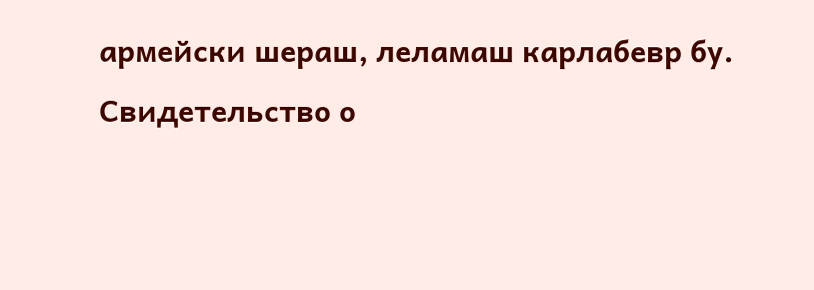армейски шераш, леламаш карлабевр бу.
Свидетельство о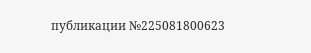публикации №225081800623